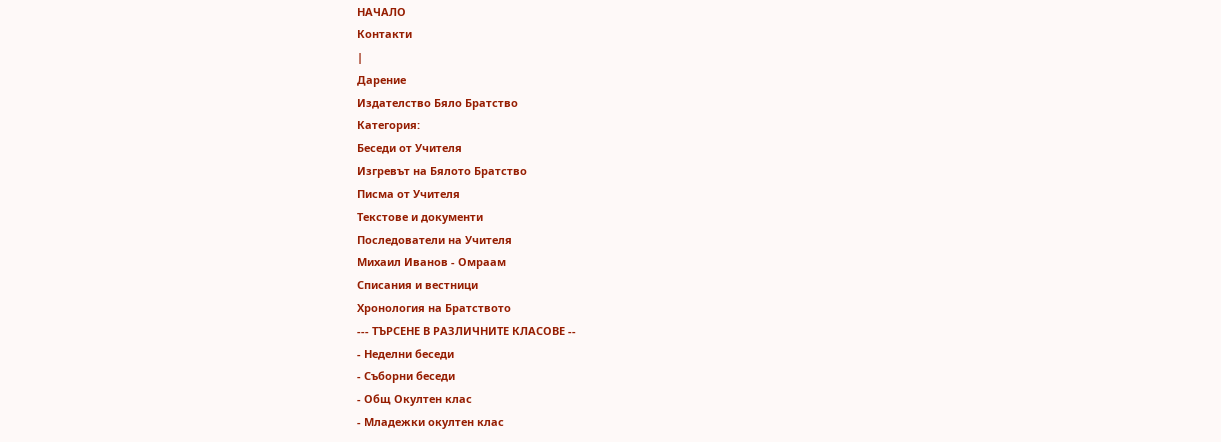НАЧАЛО
Контакти
|
Дарение
Издателство Бяло Братство
Категория:
Беседи от Учителя
Изгревът на Бялото Братство
Писма от Учителя
Текстове и документи
Последователи на Учителя
Михаил Иванов - Омраам
Списания и вестници
Хронология на Братството
--- ТЪРСЕНЕ В РАЗЛИЧНИТЕ КЛАСОВЕ --
- Неделни беседи
- Съборни беседи
- Общ Окултен клас
- Младежки окултен клас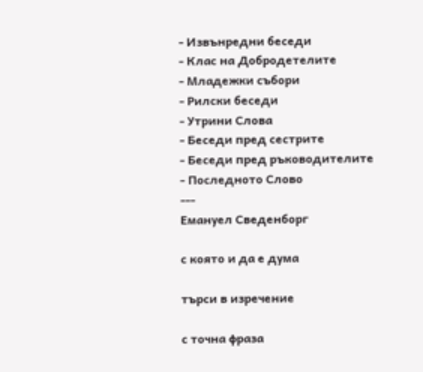- Извънредни беседи
- Клас на Добродетелите
- Младежки събори
- Рилски беседи
- Утрини Слова
- Беседи пред сестрите
- Беседи пред ръководителите
- Последното Слово
---
Емануел Сведенборг

с която и да е дума

търси в изречение

с точна фраза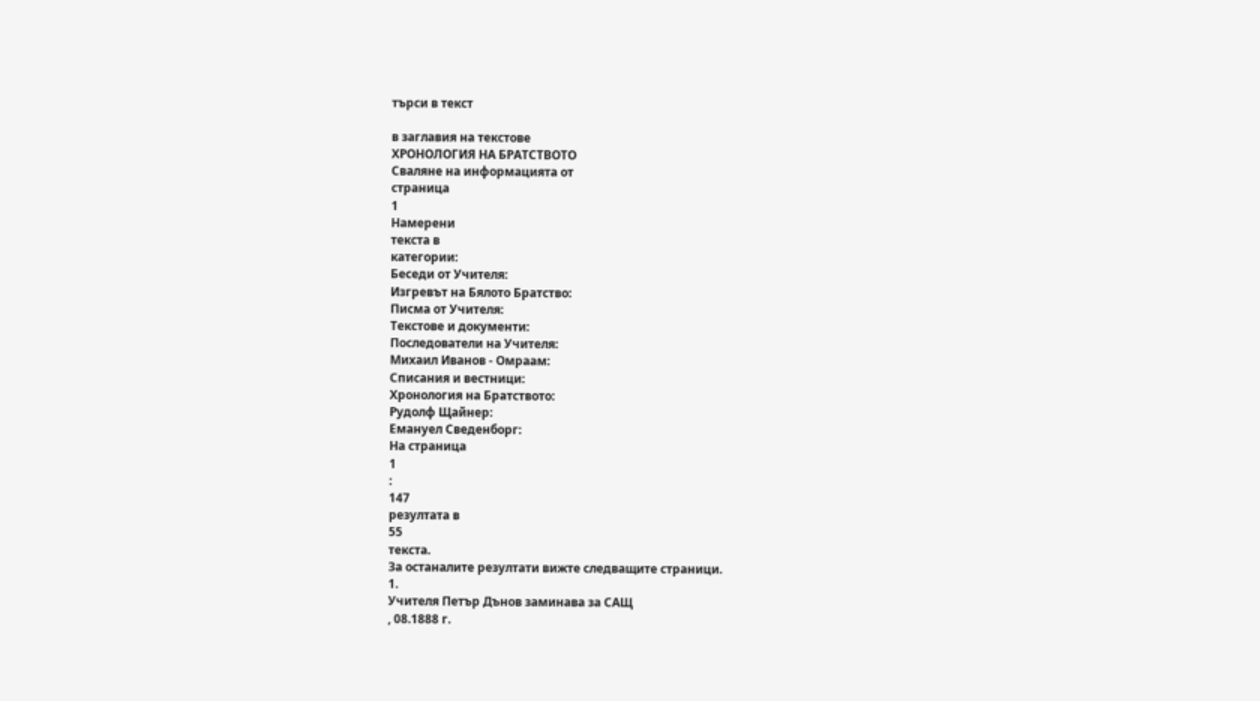търси в текст

в заглавия на текстове
ХРОНОЛОГИЯ НА БРАТСТВОТО
Сваляне на информацията от
страница
1
Намерени
текста в
категории:
Беседи от Учителя:
Изгревът на Бялото Братство:
Писма от Учителя:
Текстове и документи:
Последователи на Учителя:
Михаил Иванов - Омраам:
Списания и вестници:
Хронология на Братството:
Рудолф Щайнер:
Емануел Сведенборг:
На страница
1
:
147
резултата в
55
текста.
За останалите резултати вижте следващите страници.
1.
Учителя Петър Дънов заминава за САЩ
, 08.1888 г.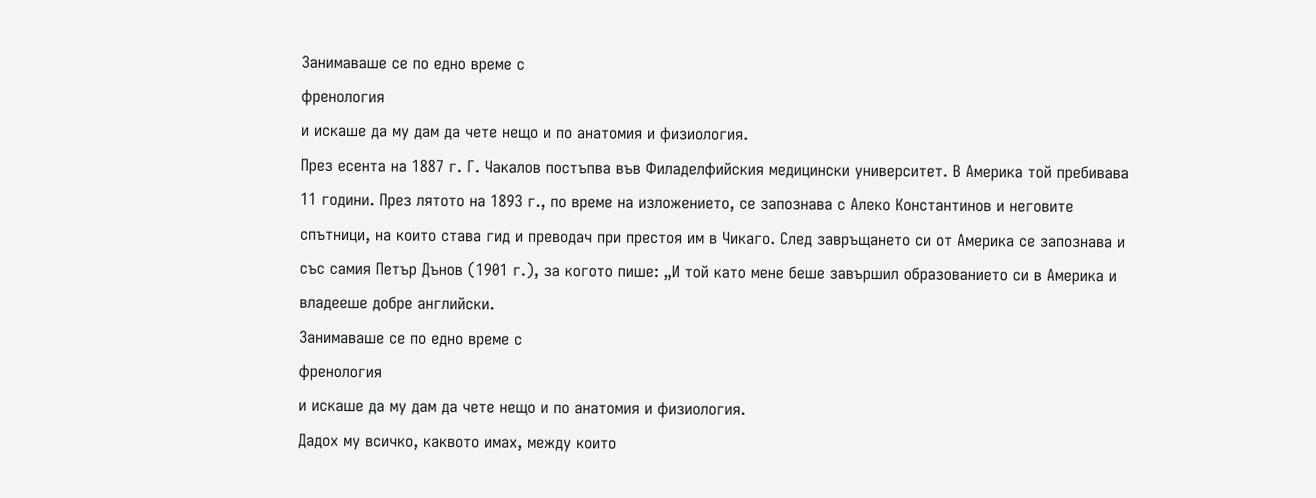Занимаваше се по едно време с
френология
и искаше да му дам да чете нещо и по анатомия и физиология.
През есента на 1887 г. Г. Чакалов постъпва във Филаделфийския медицински университет. В Америка той пребивава 11 години. През лятото на 1893 г., по време на изложението, се запознава с Алеко Константинов и неговите спътници, на които става гид и преводач при престоя им в Чикаго. След завръщането си от Америка се запознава и със самия Петър Дънов (1901 г.), за когото пише: „И той като мене беше завършил образованието си в Америка и владееше добре английски.
Занимаваше се по едно време с
френология
и искаше да му дам да чете нещо и по анатомия и физиология.
Дадох му всичко, каквото имах, между които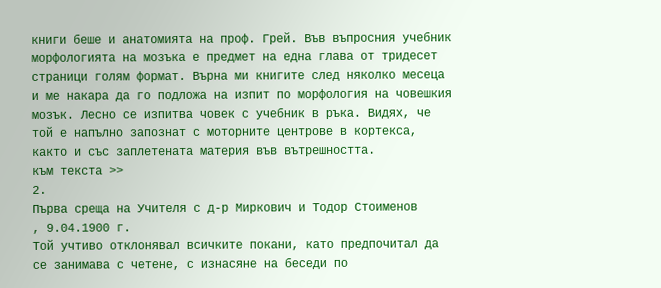книги беше и анатомията на проф. Грей. Във въпросния учебник морфологията на мозъка е предмет на една глава от тридесет страници голям формат. Върна ми книгите след няколко месеца и ме накара да го подложа на изпит по морфология на човешкия мозък. Лесно се изпитва човек с учебник в ръка. Видях, че той е напълно запознат с моторните центрове в кортекса, както и със заплетената материя във вътрешността.
към текста >>
2.
Първа среща на Учителя с д-р Миркович и Тодор Стоименов
, 9.04.1900 г.
Той учтиво отклонявал всичките покани, като предпочитал да се занимава с четене, с изнасяне на беседи по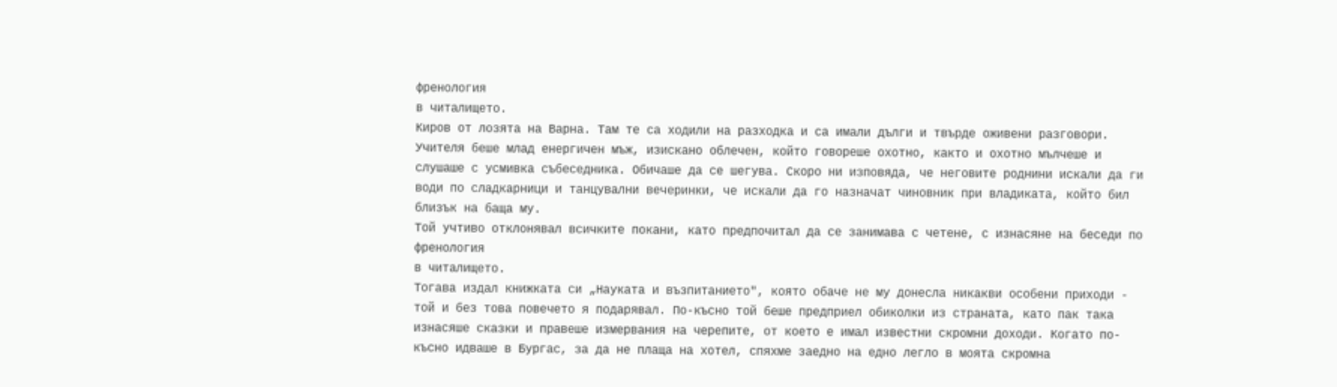френология
в читалището.
Киров от лозята на Варна. Там те са ходили на разходка и са имали дълги и твърде оживени разговори. Учителя беше млад енергичен мъж, изискано облечен, който говореше охотно, както и охотно мълчеше и слушаше с усмивка събеседника. Обичаше да се шегува. Скоро ни изповяда, че неговите роднини искали да ги води по сладкарници и танцувални вечеринки, че искали да го назначат чиновник при владиката, който бил близък на баща му.
Той учтиво отклонявал всичките покани, като предпочитал да се занимава с четене, с изнасяне на беседи по
френология
в читалището.
Тогава издал книжката си „Науката и възпитанието", която обаче не му донесла никакви особени приходи - той и без това повечето я подарявал. По-късно той беше предприел обиколки из страната, като пак така изнасяше сказки и правеше измервания на черепите, от което е имал известни скромни доходи. Когато по- късно идваше в Бургас, за да не плаща на хотел, спяхме заедно на едно легло в моята скромна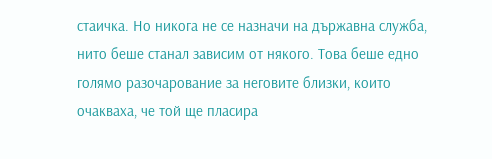стаичка. Но никога не се назначи на държавна служба, нито беше станал зависим от някого. Това беше едно голямо разочарование за неговите близки, които очакваха, че той ще пласира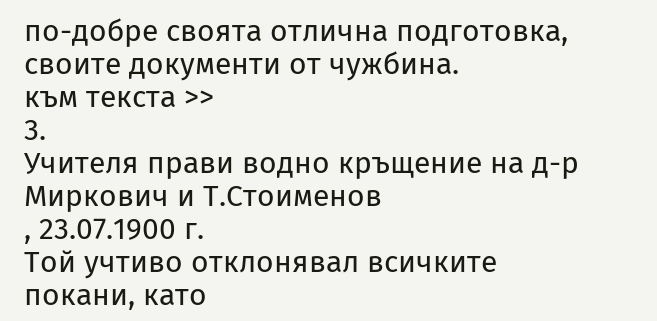по-добре своята отлична подготовка, своите документи от чужбина.
към текста >>
3.
Учителя прави водно кръщение на д-р Миркович и Т.Стоименов
, 23.07.1900 г.
Той учтиво отклонявал всичките покани, като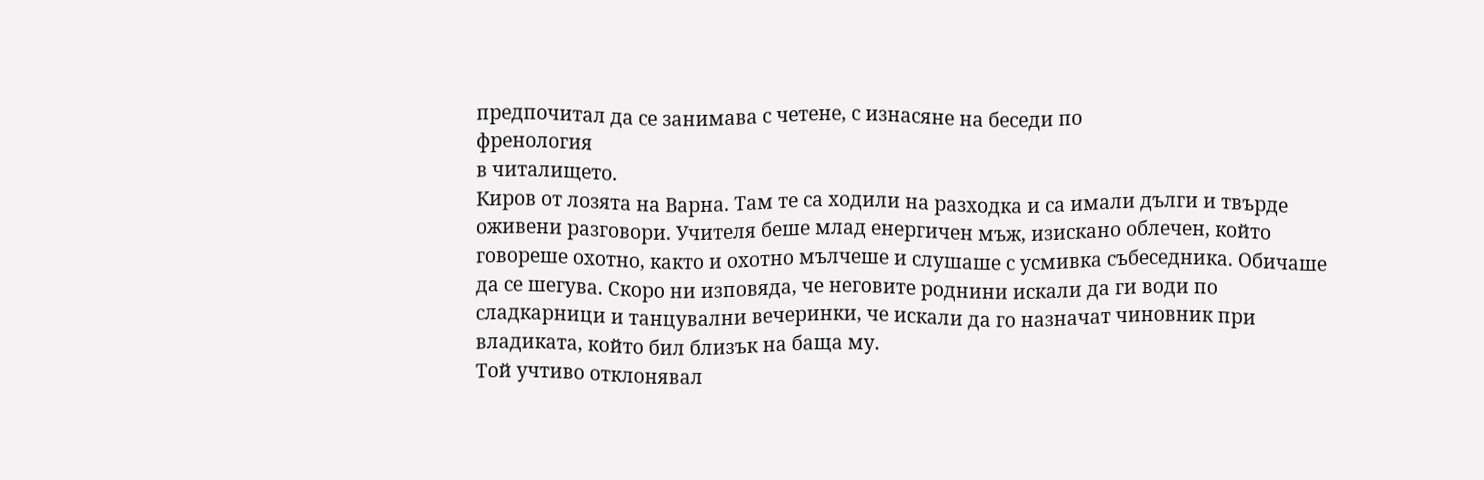предпочитал да се занимава с четене, с изнасяне на беседи по
френология
в читалището.
Киров от лозята на Варна. Там те са ходили на разходка и са имали дълги и твърде оживени разговори. Учителя беше млад енергичен мъж, изискано облечен, който говореше охотно, както и охотно мълчеше и слушаше с усмивка събеседника. Обичаше да се шегува. Скоро ни изповяда, че неговите роднини искали да ги води по сладкарници и танцувални вечеринки, че искали да го назначат чиновник при владиката, който бил близък на баща му.
Той учтиво отклонявал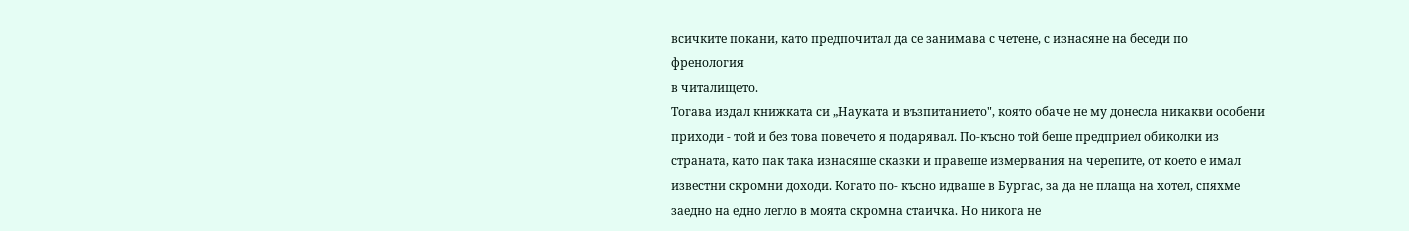всичките покани, като предпочитал да се занимава с четене, с изнасяне на беседи по
френология
в читалището.
Тогава издал книжката си „Науката и възпитанието", която обаче не му донесла никакви особени приходи - той и без това повечето я подарявал. По-късно той беше предприел обиколки из страната, като пак така изнасяше сказки и правеше измервания на черепите, от което е имал известни скромни доходи. Когато по- късно идваше в Бургас, за да не плаща на хотел, спяхме заедно на едно легло в моята скромна стаичка. Но никога не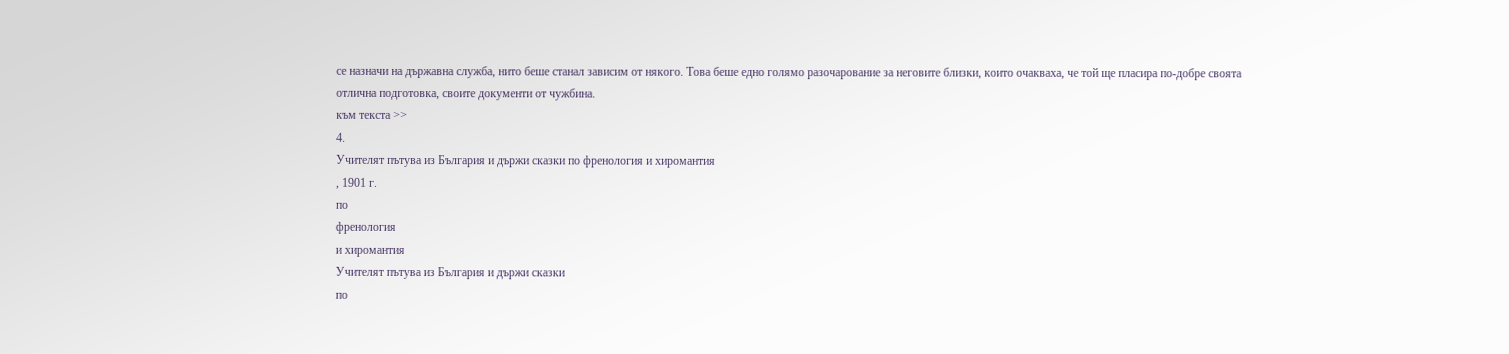се назначи на държавна служба, нито беше станал зависим от някого. Това беше едно голямо разочарование за неговите близки, които очакваха, че той ще пласира по-добре своята отлична подготовка, своите документи от чужбина.
към текста >>
4.
Учителят пътува из България и държи сказки по френология и хиромантия
, 1901 г.
по
френология
и хиромантия
Учителят пътува из България и държи сказки
по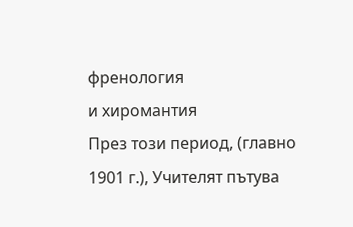френология
и хиромантия
През този период, (главно 1901 г.), Учителят пътува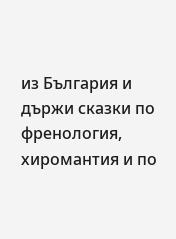из България и държи сказки по френология, хиромантия и по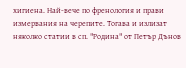хигиена. Най-вече по френология и прави измервания на черепите. Тогава и излизат няколко статии в сп. "Родина" от Петър Дънов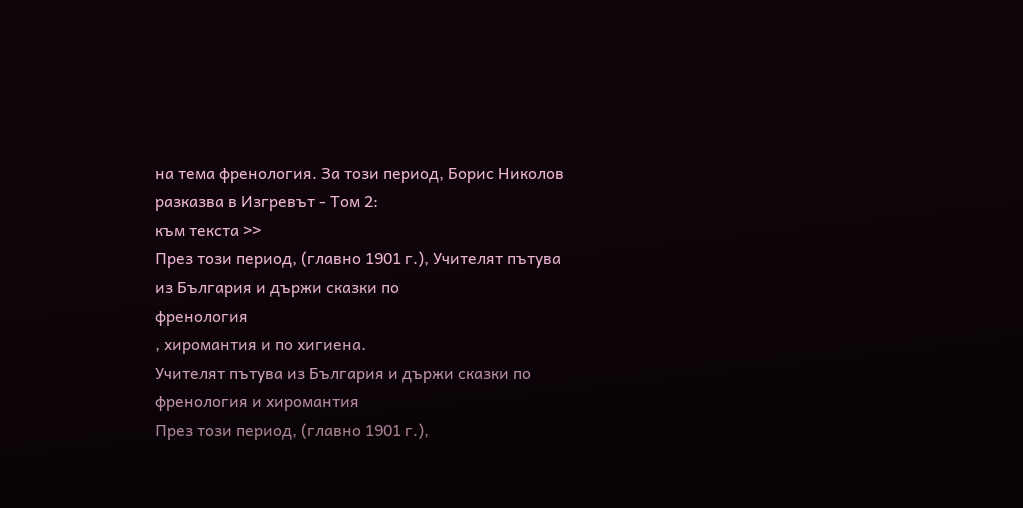на тема френология. За този период, Борис Николов разказва в Изгревът - Том 2:
към текста >>
През този период, (главно 1901 г.), Учителят пътува из България и държи сказки по
френология
, хиромантия и по хигиена.
Учителят пътува из България и държи сказки по френология и хиромантия
През този период, (главно 1901 г.),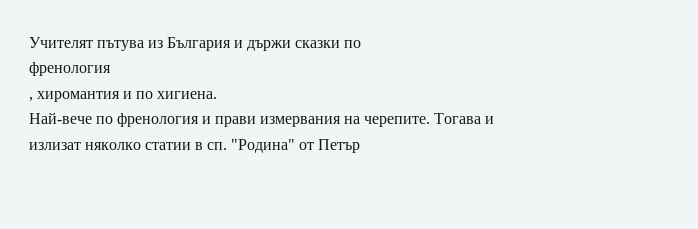Учителят пътува из България и държи сказки по
френология
, хиромантия и по хигиена.
Най-вече по френология и прави измервания на черепите. Тогава и излизат няколко статии в сп. "Родина" от Петър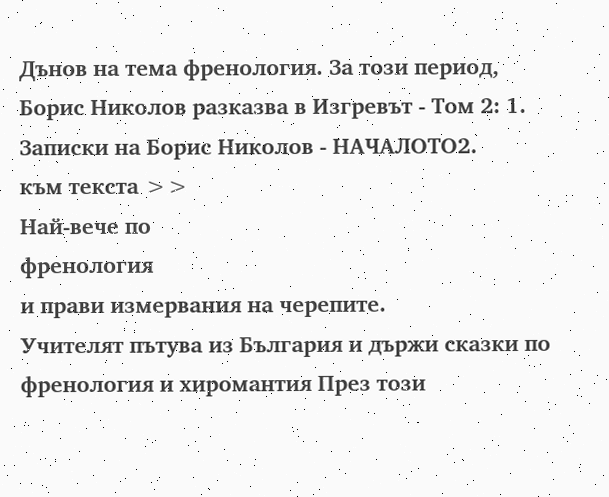Дънов на тема френология. За този период, Борис Николов разказва в Изгревът - Том 2: 1. Записки на Борис Николов - НАЧАЛОТО2.
към текста >>
Най-вече по
френология
и прави измервания на черепите.
Учителят пътува из България и държи сказки по френология и хиромантия През този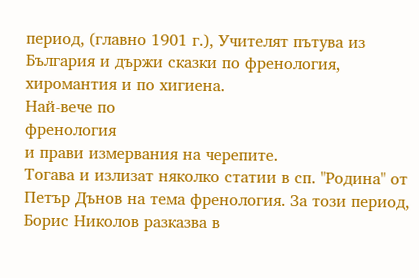период, (главно 1901 г.), Учителят пътува из България и държи сказки по френология, хиромантия и по хигиена.
Най-вече по
френология
и прави измервания на черепите.
Тогава и излизат няколко статии в сп. "Родина" от Петър Дънов на тема френология. За този период, Борис Николов разказва в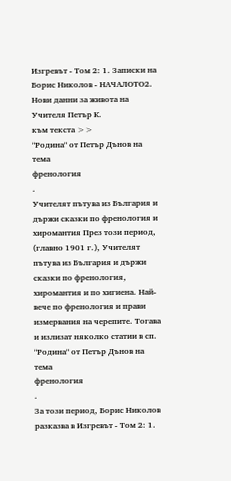Изгревът - Том 2: 1. Записки на Борис Николов - НАЧАЛОТО2. Нови данни за живота на Учителя Петър К.
към текста >>
"Родина" от Петър Дънов на тема
френология
.
Учителят пътува из България и държи сказки по френология и хиромантия През този период, (главно 1901 г.), Учителят пътува из България и държи сказки по френология, хиромантия и по хигиена. Най-вече по френология и прави измервания на черепите. Тогава и излизат няколко статии в сп.
"Родина" от Петър Дънов на тема
френология
.
За този период, Борис Николов разказва в Изгревът - Том 2: 1.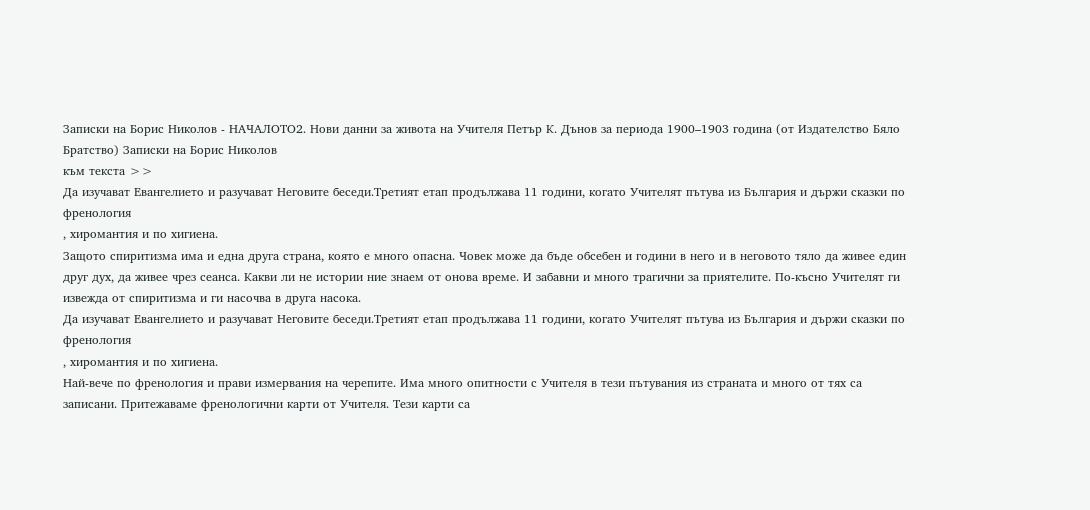Записки на Борис Николов - НАЧАЛОТО2. Нови данни за живота на Учителя Петър К. Дънов за периода 1900–1903 година (от Издателство Бяло Братство) Записки на Борис Николов
към текста >>
Да изучават Евангелието и разучават Неговите беседи.Третият етап продължава 11 години, когато Учителят пътува из България и държи сказки по
френология
, хиромантия и по хигиена.
Защото спиритизма има и една друга страна, която е много опасна. Човек може да бъде обсебен и години в него и в неговото тяло да живее един друг дух, да живее чрез сеанса. Какви ли не истории ние знаем от онова време. И забавни и много трагични за приятелите. По-късно Учителят ги извежда от спиритизма и ги насочва в друга насока.
Да изучават Евангелието и разучават Неговите беседи.Третият етап продължава 11 години, когато Учителят пътува из България и държи сказки по
френология
, хиромантия и по хигиена.
Най-вече по френология и прави измервания на черепите. Има много опитности с Учителя в тези пътувания из страната и много от тях са записани. Притежаваме френологични карти от Учителя. Тези карти са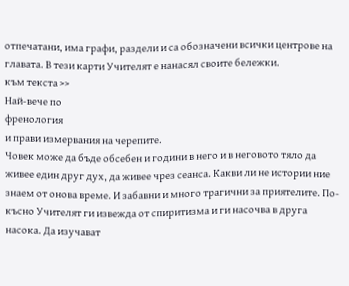отпечатани, има графи, раздели и са обозначени всички центрове на главата. В тези карти Учителят е нанасял своите бележки.
към текста >>
Най-вече по
френология
и прави измервания на черепите.
Човек може да бъде обсебен и години в него и в неговото тяло да живее един друг дух, да живее чрез сеанса. Какви ли не истории ние знаем от онова време. И забавни и много трагични за приятелите. По-късно Учителят ги извежда от спиритизма и ги насочва в друга насока. Да изучават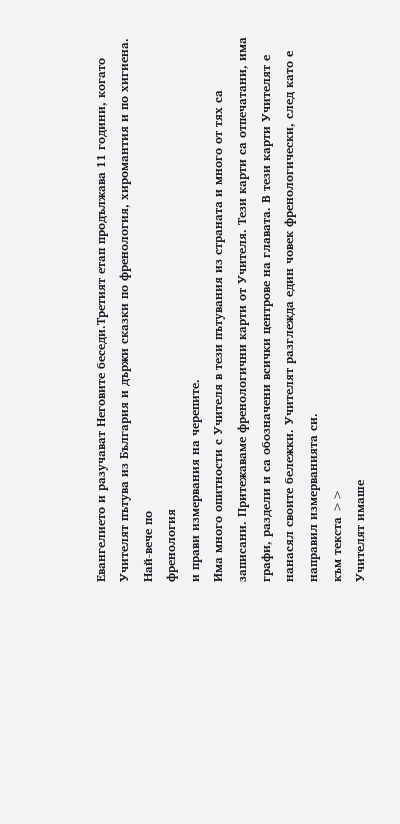Евангелието и разучават Неговите беседи.Третият етап продължава 11 години, когато Учителят пътува из България и държи сказки по френология, хиромантия и по хигиена.
Най-вече по
френология
и прави измервания на черепите.
Има много опитности с Учителя в тези пътувания из страната и много от тях са записани. Притежаваме френологични карти от Учителя. Тези карти са отпечатани, има графи, раздели и са обозначени всички центрове на главата. В тези карти Учителят е нанасял своите бележки. Учителят разглежда един човек френологически, след като е направил измерванията си.
към текста >>
Учителят имаше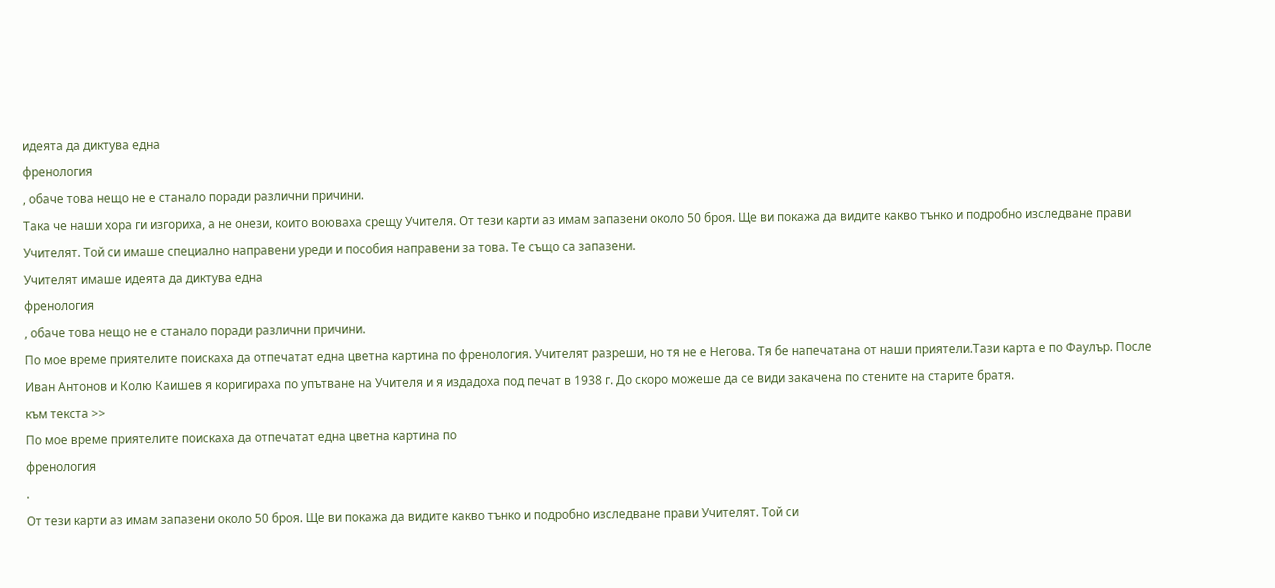идеята да диктува една
френология
, обаче това нещо не е станало поради различни причини.
Така че наши хора ги изгориха, а не онези, които воюваха срещу Учителя. От тези карти аз имам запазени около 50 броя. Ще ви покажа да видите какво тънко и подробно изследване прави Учителят. Той си имаше специално направени уреди и пособия направени за това. Те също са запазени.
Учителят имаше идеята да диктува една
френология
, обаче това нещо не е станало поради различни причини.
По мое време приятелите поискаха да отпечатат една цветна картина по френология. Учителят разреши, но тя не е Негова. Тя бе напечатана от наши приятели.Тази карта е по Фаулър. После Иван Антонов и Колю Каишев я коригираха по упътване на Учителя и я издадоха под печат в 1938 г. До скоро можеше да се види закачена по стените на старите братя.
към текста >>
По мое време приятелите поискаха да отпечатат една цветна картина по
френология
.
От тези карти аз имам запазени около 50 броя. Ще ви покажа да видите какво тънко и подробно изследване прави Учителят. Той си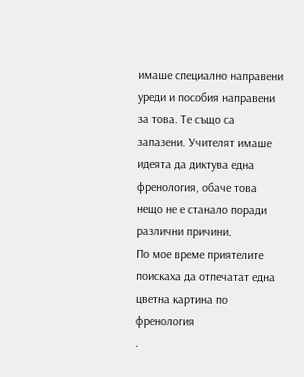имаше специално направени уреди и пособия направени за това. Те също са запазени. Учителят имаше идеята да диктува една френология, обаче това нещо не е станало поради различни причини.
По мое време приятелите поискаха да отпечатат една цветна картина по
френология
.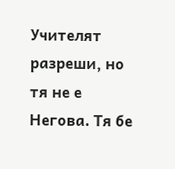Учителят разреши, но тя не е Негова. Тя бе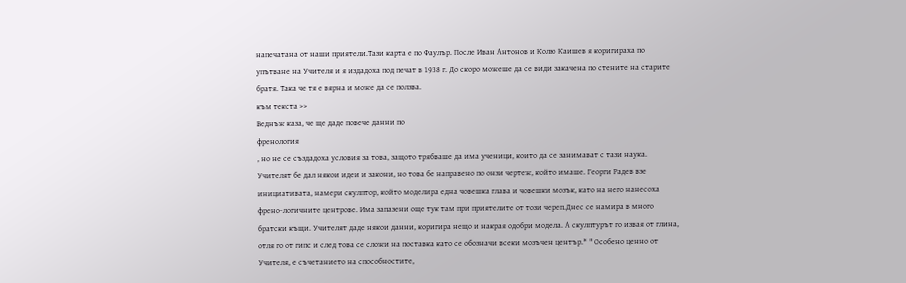напечатана от наши приятели.Тази карта е по Фаулър. После Иван Антонов и Колю Каишев я коригираха по упътване на Учителя и я издадоха под печат в 1938 г. До скоро можеше да се види закачена по стените на старите братя. Така че тя е вярна и може да се ползва.
към текста >>
Веднъж каза, че ще даде повече данни по
френология
, но не се създадоха условия за това, защото трябваше да има ученици, които да се занимават с тази наука.
Учителят бе дал някои идеи и закони, но това бе направено по онзи чертеж, който имаше. Георги Радев взе инициативата, намери скулптор, който моделира една човешка глава и човешки мозък, като на него нанесоха френо-логичните центрове. Има запазени още тук там при приятелите от този череп.Днес се намира в много братски къщи. Учителят даде някои данни, коригира нещо и накрая одобри модела. А скулптурът го извая от глина, отля го от гипс и след това се сложи на поставка като се обозначи всеки мозъчен център.* " Особено ценно от Учителя, е съчетанието на способностите,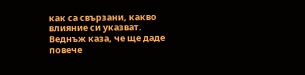как са свързани, какво влияние си указват.
Веднъж каза, че ще даде повече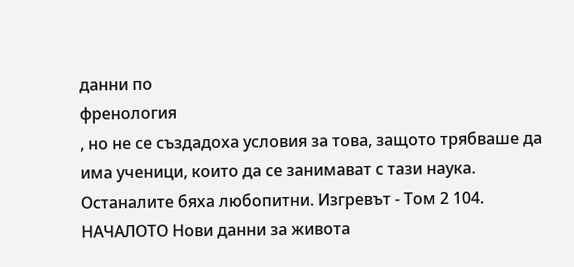данни по
френология
, но не се създадоха условия за това, защото трябваше да има ученици, които да се занимават с тази наука.
Останалите бяха любопитни. Изгревът - Том 2 104. НАЧАЛОТО Нови данни за живота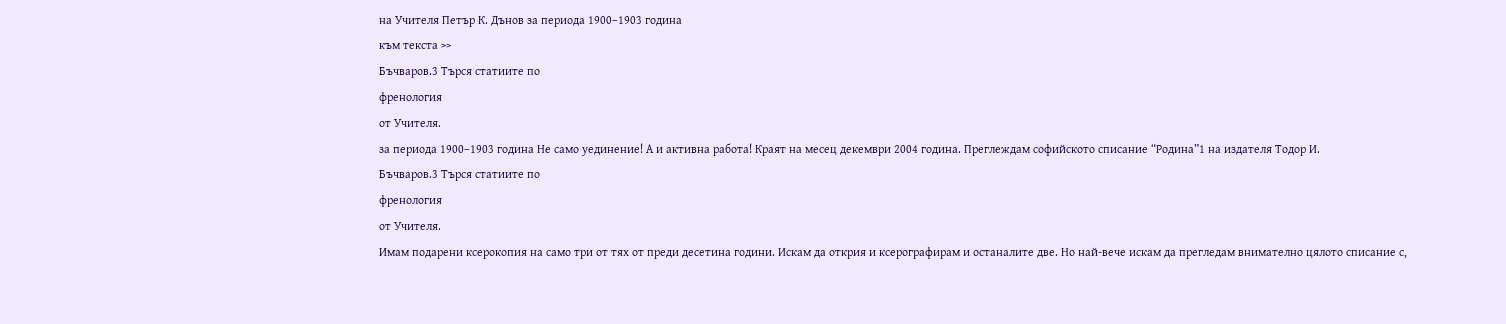на Учителя Петър К. Дънов за периода 1900–1903 година
към текста >>
Бъчваров.3 Търся статиите по
френология
от Учителя.
за периода 1900–1903 година Не само уединение! А и активна работа! Краят на месец декември 2004 година. Преглеждам софийското списание “Родина”1 на издателя Тодор И.
Бъчваров.3 Търся статиите по
френология
от Учителя.
Имам подарени ксерокопия на само три от тях от преди десетина години. Искам да открия и ксерографирам и останалите две. Но най-вече искам да прегледам внимателно цялото списание с,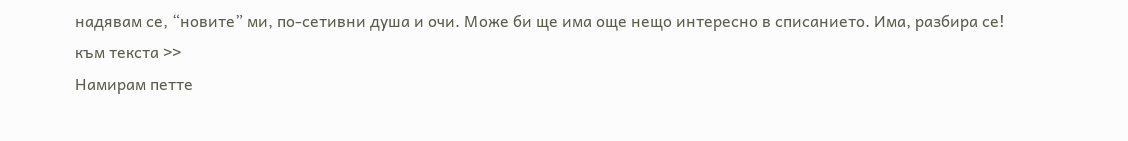надявам се, “новите” ми, по-сетивни душа и очи. Може би ще има още нещо интересно в списанието. Има, разбира се!
към текста >>
Намирам петте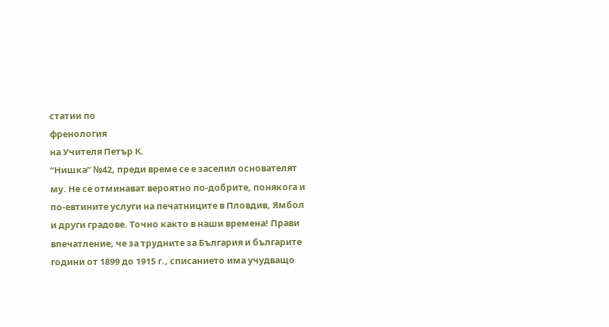статии по
френология
на Учителя Петър К.
“Нишка” №42, преди време се е заселил основателят му. Не се отминават вероятно по-добрите, понякога и по-евтините услуги на печатниците в Пловдив, Ямбол и други градове. Точно както в наши времена! Прави впечатление, че за трудните за България и българите години от 1899 до 1915 г., списанието има учудващо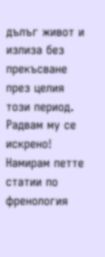дълъг живот и излиза без прекъсване през целия този период. Радвам му се искрено!
Намирам петте статии по
френология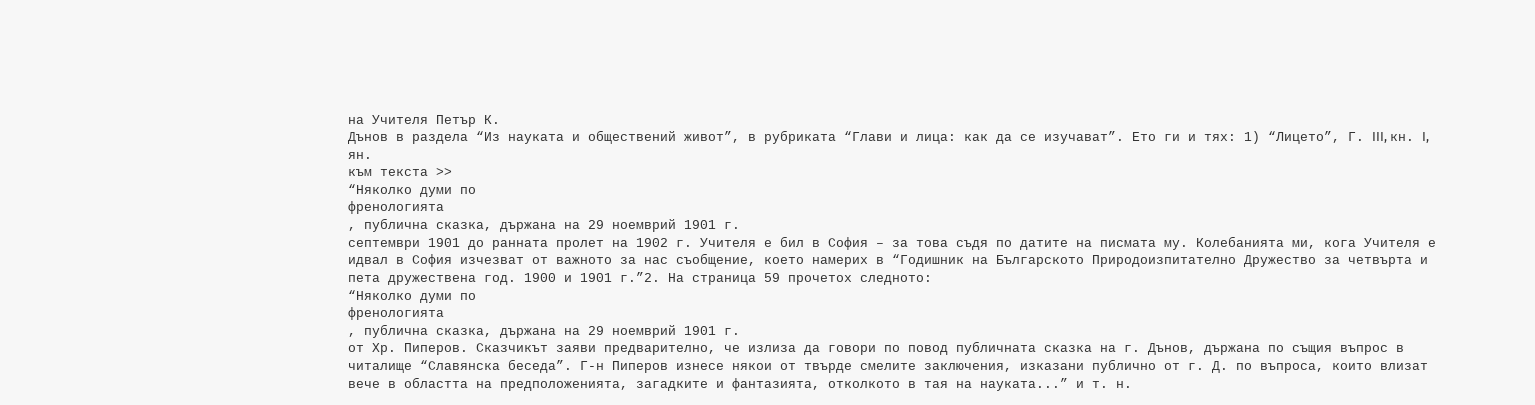на Учителя Петър К.
Дънов в раздела “Из науката и обществений живот”, в рубриката “Глави и лица: как да се изучават”. Ето ги и тях: 1) “Лицето”, Г. III, кн. I, ян.
към текста >>
“Няколко думи по
френологията
, публична сказка, държана на 29 ноемврий 1901 г.
септември 1901 до ранната пролет на 1902 г. Учителя е бил в София – за това съдя по датите на писмата му. Колебанията ми, кога Учителя е идвал в София изчезват от важното за нас съобщение, което намерих в “Годишник на Българското Природоизпитателно Дружество за четвърта и пета дружествена год. 1900 и 1901 г.”2. На страница 59 прочетох следното:
“Няколко думи по
френологията
, публична сказка, държана на 29 ноемврий 1901 г.
от Хр. Пиперов. Сказчикът заяви предварително, че излиза да говори по повод публичната сказка на г. Дънов, държана по същия въпрос в читалище “Славянска беседа”. Г-н Пиперов изнесе някои от твърде смелите заключения, изказани публично от г. Д. по въпроса, които влизат вече в областта на предположенията, загадките и фантазията, отколкото в тая на науката...” и т. н.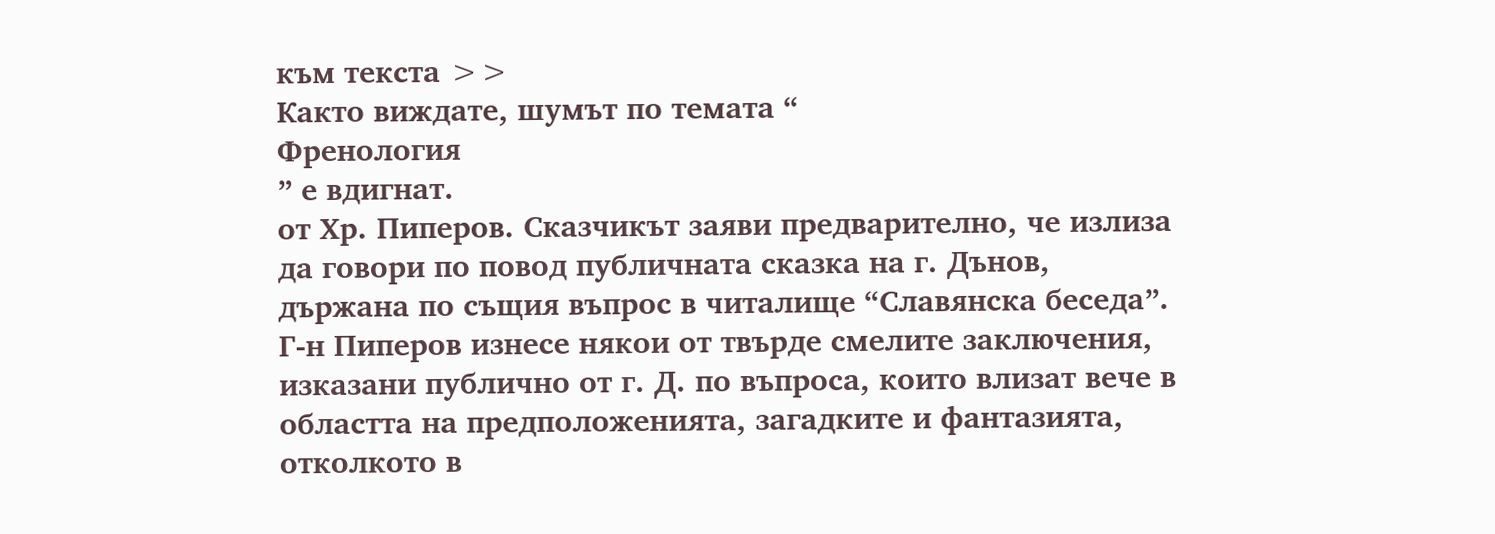към текста >>
Както виждате, шумът по темата “
Френология
” е вдигнат.
от Хр. Пиперов. Сказчикът заяви предварително, че излиза да говори по повод публичната сказка на г. Дънов, държана по същия въпрос в читалище “Славянска беседа”. Г-н Пиперов изнесе някои от твърде смелите заключения, изказани публично от г. Д. по въпроса, които влизат вече в областта на предположенията, загадките и фантазията, отколкото в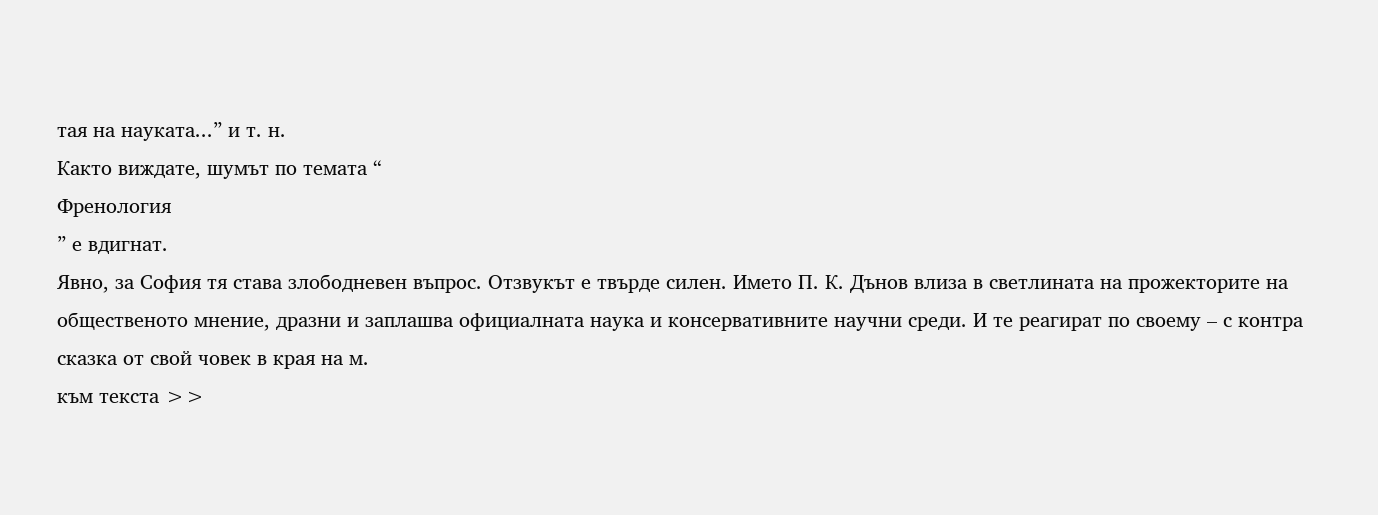тая на науката...” и т. н.
Както виждате, шумът по темата “
Френология
” е вдигнат.
Явно, за София тя става злободневен въпрос. Отзвукът е твърде силен. Името П. К. Дънов влиза в светлината на прожекторите на общественото мнение, дразни и заплашва официалната наука и консервативните научни среди. И те реагират по своему – с контра сказка от свой човек в края на м.
към текста >>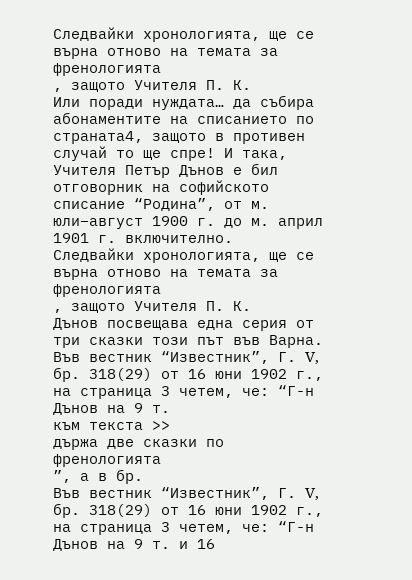Следвайки хронологията, ще се върна отново на темата за
френологията
, защото Учителя П. К.
Или поради нуждата… да събира абонаментите на списанието по страната4, защото в противен случай то ще спре! И така, Учителя Петър Дънов е бил отговорник на софийското списание “Родина”, от м. юли–август 1900 г. до м. април 1901 г. включително.
Следвайки хронологията, ще се върна отново на темата за
френологията
, защото Учителя П. К.
Дънов посвещава една серия от три сказки този път във Варна. Във вестник “Известник”, Г. V, бр. 318(29) от 16 юни 1902 г., на страница 3 четем, че: “Г-н Дънов на 9 т.
към текста >>
държа две сказки по
френологията
”, а в бр.
Във вестник “Известник”, Г. V, бр. 318(29) от 16 юни 1902 г., на страница 3 четем, че: “Г-н Дънов на 9 т. и 16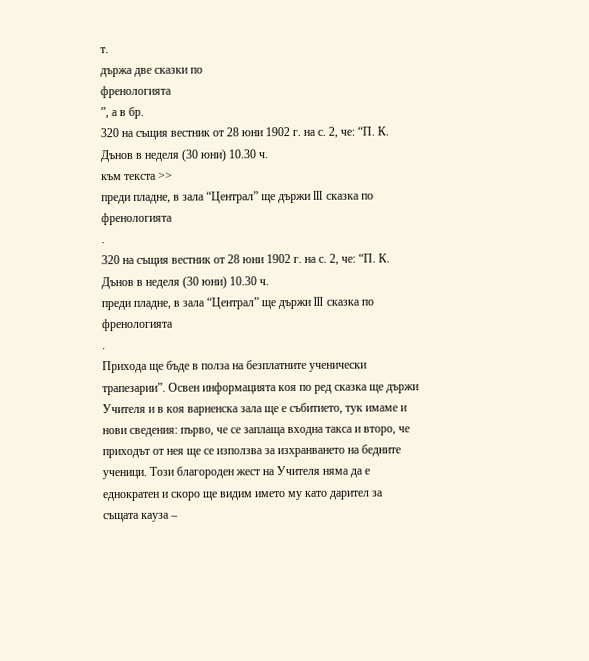т.
държа две сказки по
френологията
”, а в бр.
320 на същия вестник от 28 юни 1902 г. на с. 2, че: “П. К. Дънов в неделя (30 юни) 10.30 ч.
към текста >>
преди пладне, в зала “Централ” ще държи III сказка по
френологията
.
320 на същия вестник от 28 юни 1902 г. на с. 2, че: “П. К. Дънов в неделя (30 юни) 10.30 ч.
преди пладне, в зала “Централ” ще държи III сказка по
френологията
.
Прихода ще бъде в полза на безплатните ученически трапезарии”. Освен информацията коя по ред сказка ще държи Учителя и в коя варненска зала ще е събитието, тук имаме и нови сведения: първо, че се заплаща входна такса и второ, че приходът от нея ще се използва за изхранването на бедните ученици. Този благороден жест на Учителя няма да е еднократен и скоро ще видим името му като дарител за същата кауза –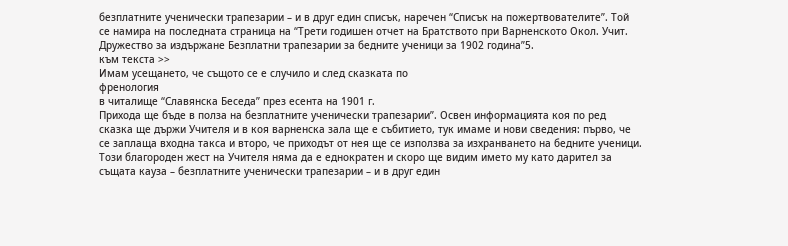безплатните ученически трапезарии – и в друг един списък, наречен “Списък на пожертвователите”. Той се намира на последната страница на “Трети годишен отчет на Братството при Варненското Окол. Учит. Дружество за издържане Безплатни трапезарии за бедните ученици за 1902 година”5.
към текста >>
Имам усещането, че същото се е случило и след сказката по
френология
в читалище “Славянска Беседа” през есента на 1901 г.
Прихода ще бъде в полза на безплатните ученически трапезарии”. Освен информацията коя по ред сказка ще държи Учителя и в коя варненска зала ще е събитието, тук имаме и нови сведения: първо, че се заплаща входна такса и второ, че приходът от нея ще се използва за изхранването на бедните ученици. Този благороден жест на Учителя няма да е еднократен и скоро ще видим името му като дарител за същата кауза – безплатните ученически трапезарии – и в друг един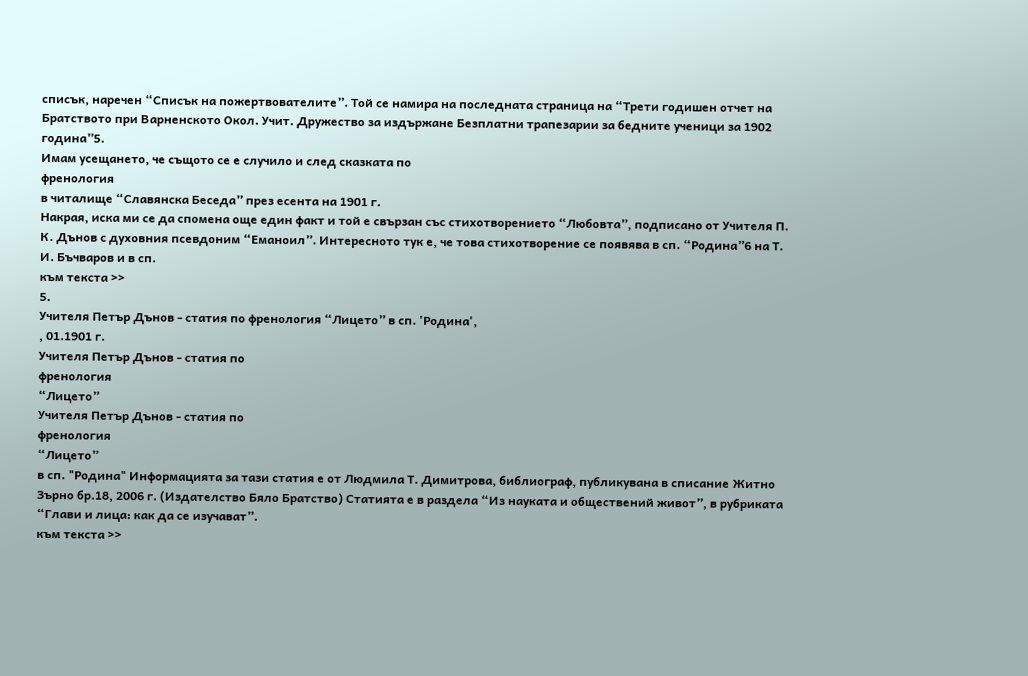списък, наречен “Списък на пожертвователите”. Той се намира на последната страница на “Трети годишен отчет на Братството при Варненското Окол. Учит. Дружество за издържане Безплатни трапезарии за бедните ученици за 1902 година”5.
Имам усещането, че същото се е случило и след сказката по
френология
в читалище “Славянска Беседа” през есента на 1901 г.
Накрая, иска ми се да спомена още един факт и той е свързан със стихотворението “Любовта”, подписано от Учителя П. К. Дънов с духовния псевдоним “Еманоил”. Интересното тук е, че това стихотворение се появява в сп. “Родина”6 на Т. И. Бъчваров и в сп.
към текста >>
5.
Учителя Петър Дънов - статия по френология “Лицето” в сп. 'Родина',
, 01.1901 г.
Учителя Петър Дънов - статия по
френология
“Лицето”
Учителя Петър Дънов - статия по
френология
“Лицето”
в сп. "Родина" Информацията за тази статия е от Людмила Т. Димитрова, библиограф, публикувана в списание Житно Зърно бр.18, 2006 г. (Издателство Бяло Братство) Статията е в раздела “Из науката и обществений живот”, в рубриката “Глави и лица: как да се изучават”.
към текста >>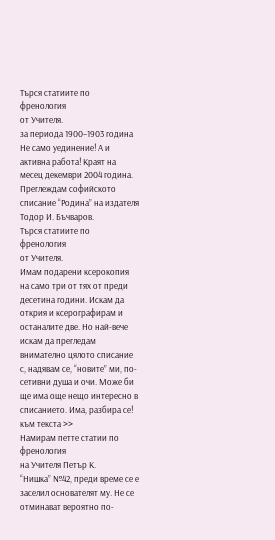Търся статиите по
френология
от Учителя.
за периода 1900–1903 година Не само уединение! А и активна работа! Краят на месец декември 2004 година. Преглеждам софийското списание “Родина” на издателя Тодор И. Бъчваров.
Търся статиите по
френология
от Учителя.
Имам подарени ксерокопия на само три от тях от преди десетина години. Искам да открия и ксерографирам и останалите две. Но най-вече искам да прегледам внимателно цялото списание с, надявам се, “новите” ми, по-сетивни душа и очи. Може би ще има още нещо интересно в списанието. Има, разбира се!
към текста >>
Намирам петте статии по
френология
на Учителя Петър К.
“Нишка” №42, преди време се е заселил основателят му. Не се отминават вероятно по-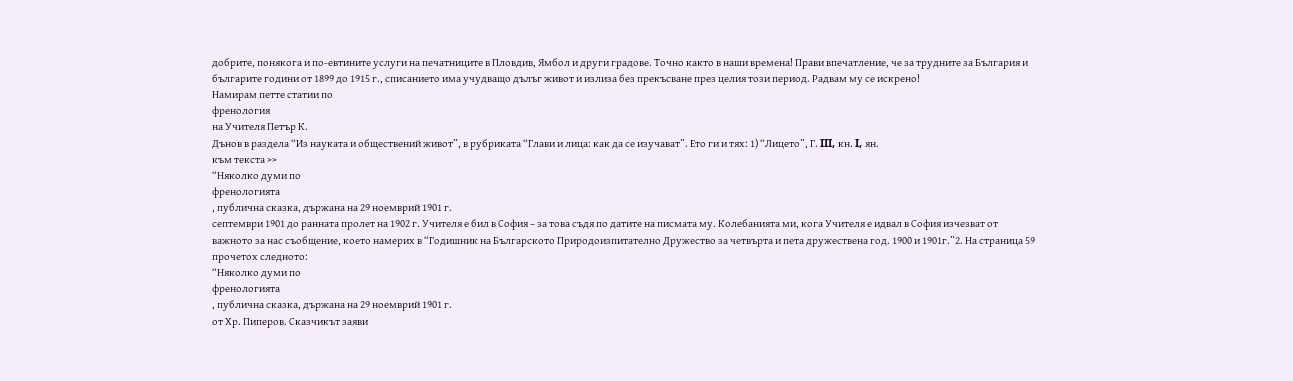добрите, понякога и по-евтините услуги на печатниците в Пловдив, Ямбол и други градове. Точно както в наши времена! Прави впечатление, че за трудните за България и българите години от 1899 до 1915 г., списанието има учудващо дълъг живот и излиза без прекъсване през целия този период. Радвам му се искрено!
Намирам петте статии по
френология
на Учителя Петър К.
Дънов в раздела “Из науката и обществений живот”, в рубриката “Глави и лица: как да се изучават”. Ето ги и тях: 1) “Лицето”, Г. III, кн. I, ян.
към текста >>
“Няколко думи по
френологията
, публична сказка, държана на 29 ноемврий 1901 г.
септември 1901 до ранната пролет на 1902 г. Учителя е бил в София – за това съдя по датите на писмата му. Колебанията ми, кога Учителя е идвал в София изчезват от важното за нас съобщение, което намерих в “Годишник на Българското Природоизпитателно Дружество за четвърта и пета дружествена год. 1900 и 1901г.”2. На страница 59 прочетох следното:
“Няколко думи по
френологията
, публична сказка, държана на 29 ноемврий 1901 г.
от Хр. Пиперов. Сказчикът заяви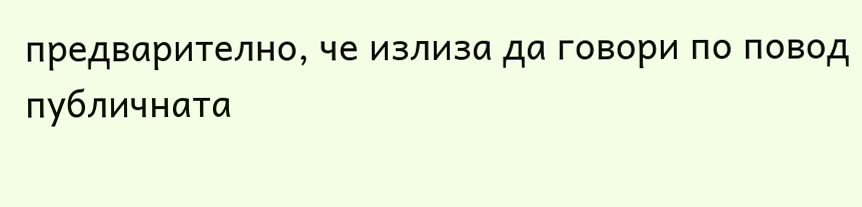предварително, че излиза да говори по повод публичната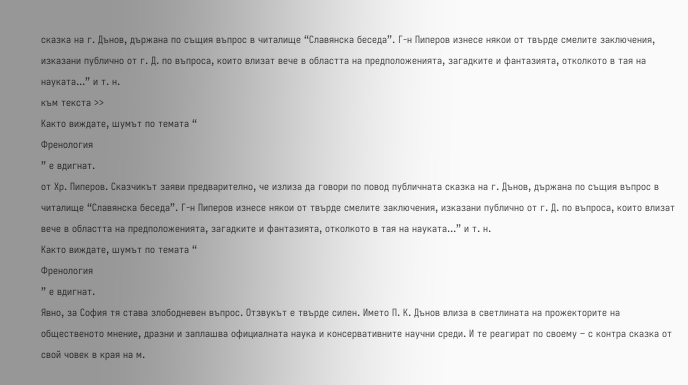сказка на г. Дънов, държана по същия въпрос в читалище “Славянска беседа”. Г-н Пиперов изнесе някои от твърде смелите заключения, изказани публично от г. Д. по въпроса, които влизат вече в областта на предположенията, загадките и фантазията, отколкото в тая на науката...” и т. н.
към текста >>
Както виждате, шумът по темата “
Френология
” е вдигнат.
от Хр. Пиперов. Сказчикът заяви предварително, че излиза да говори по повод публичната сказка на г. Дънов, държана по същия въпрос в читалище “Славянска беседа”. Г-н Пиперов изнесе някои от твърде смелите заключения, изказани публично от г. Д. по въпроса, които влизат вече в областта на предположенията, загадките и фантазията, отколкото в тая на науката...” и т. н.
Както виждате, шумът по темата “
Френология
” е вдигнат.
Явно, за София тя става злободневен въпрос. Отзвукът е твърде силен. Името П. К. Дънов влиза в светлината на прожекторите на общественото мнение, дразни и заплашва официалната наука и консервативните научни среди. И те реагират по своему – с контра сказка от свой човек в края на м.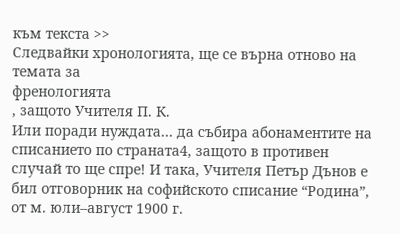към текста >>
Следвайки хронологията, ще се върна отново на темата за
френологията
, защото Учителя П. К.
Или поради нуждата… да събира абонаментите на списанието по страната4, защото в противен случай то ще спре! И така, Учителя Петър Дънов е бил отговорник на софийското списание “Родина”, от м. юли–август 1900 г.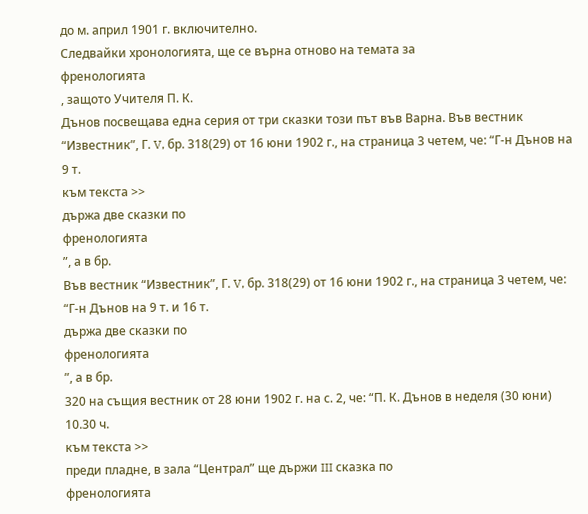до м. април 1901 г. включително.
Следвайки хронологията, ще се върна отново на темата за
френологията
, защото Учителя П. К.
Дънов посвещава една серия от три сказки този път във Варна. Във вестник “Известник”, Г. V, бр. 318(29) от 16 юни 1902 г., на страница 3 четем, че: “Г-н Дънов на 9 т.
към текста >>
държа две сказки по
френологията
”, а в бр.
Във вестник “Известник”, Г. V, бр. 318(29) от 16 юни 1902 г., на страница 3 четем, че: “Г-н Дънов на 9 т. и 16 т.
държа две сказки по
френологията
”, а в бр.
320 на същия вестник от 28 юни 1902 г. на с. 2, че: “П. К. Дънов в неделя (30 юни) 10.30 ч.
към текста >>
преди пладне, в зала “Централ” ще държи III сказка по
френологията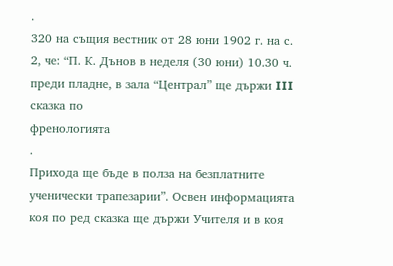.
320 на същия вестник от 28 юни 1902 г. на с. 2, че: “П. К. Дънов в неделя (30 юни) 10.30 ч.
преди пладне, в зала “Централ” ще държи III сказка по
френологията
.
Прихода ще бъде в полза на безплатните ученически трапезарии”. Освен информацията коя по ред сказка ще държи Учителя и в коя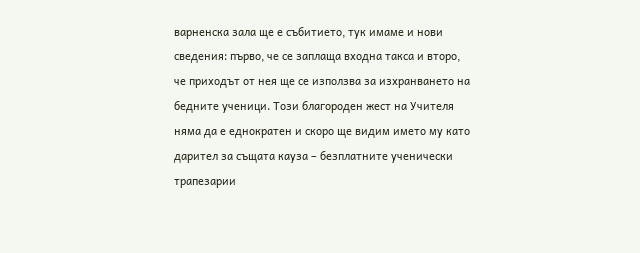варненска зала ще е събитието, тук имаме и нови сведения: първо, че се заплаща входна такса и второ, че приходът от нея ще се използва за изхранването на бедните ученици. Този благороден жест на Учителя няма да е еднократен и скоро ще видим името му като дарител за същата кауза – безплатните ученически трапезарии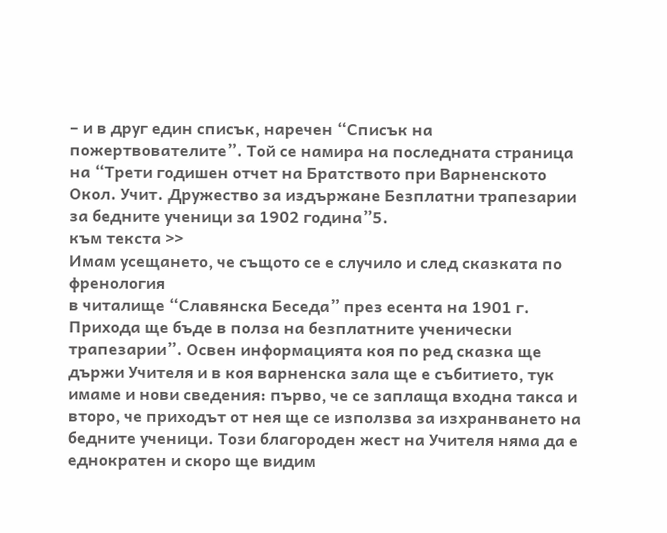– и в друг един списък, наречен “Списък на пожертвователите”. Той се намира на последната страница на “Трети годишен отчет на Братството при Варненското Окол. Учит. Дружество за издържане Безплатни трапезарии за бедните ученици за 1902 година”5.
към текста >>
Имам усещането, че същото се е случило и след сказката по
френология
в читалище “Славянска Беседа” през есента на 1901 г.
Прихода ще бъде в полза на безплатните ученически трапезарии”. Освен информацията коя по ред сказка ще държи Учителя и в коя варненска зала ще е събитието, тук имаме и нови сведения: първо, че се заплаща входна такса и второ, че приходът от нея ще се използва за изхранването на бедните ученици. Този благороден жест на Учителя няма да е еднократен и скоро ще видим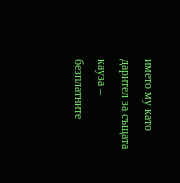името му като дарител за същата кауза – безплатните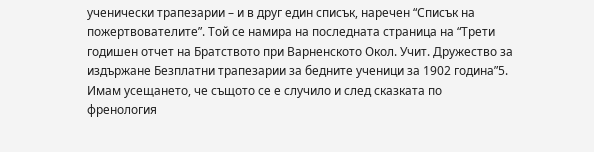ученически трапезарии – и в друг един списък, наречен “Списък на пожертвователите”. Той се намира на последната страница на “Трети годишен отчет на Братството при Варненското Окол. Учит. Дружество за издържане Безплатни трапезарии за бедните ученици за 1902 година”5.
Имам усещането, че същото се е случило и след сказката по
френология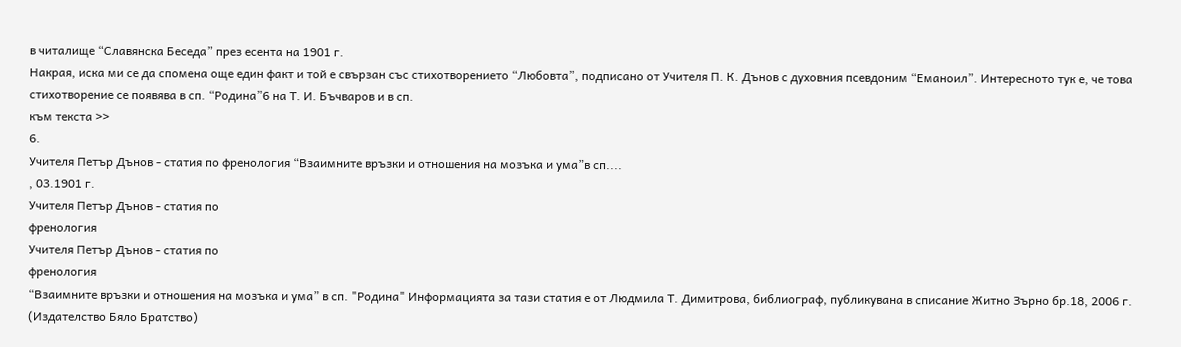в читалище “Славянска Беседа” през есента на 1901 г.
Накрая, иска ми се да спомена още един факт и той е свързан със стихотворението “Любовта”, подписано от Учителя П. К. Дънов с духовния псевдоним “Еманоил”. Интересното тук е, че това стихотворение се появява в сп. “Родина”6 на Т. И. Бъчваров и в сп.
към текста >>
6.
Учителя Петър Дънов - статия по френология “Взаимните връзки и отношения на мозъка и ума”в сп....
, 03.1901 г.
Учителя Петър Дънов - статия по
френология
Учителя Петър Дънов - статия по
френология
“Взаимните връзки и отношения на мозъка и ума” в сп. "Родина" Информацията за тази статия е от Людмила Т. Димитрова, библиограф, публикувана в списание Житно Зърно бр.18, 2006 г. (Издателство Бяло Братство)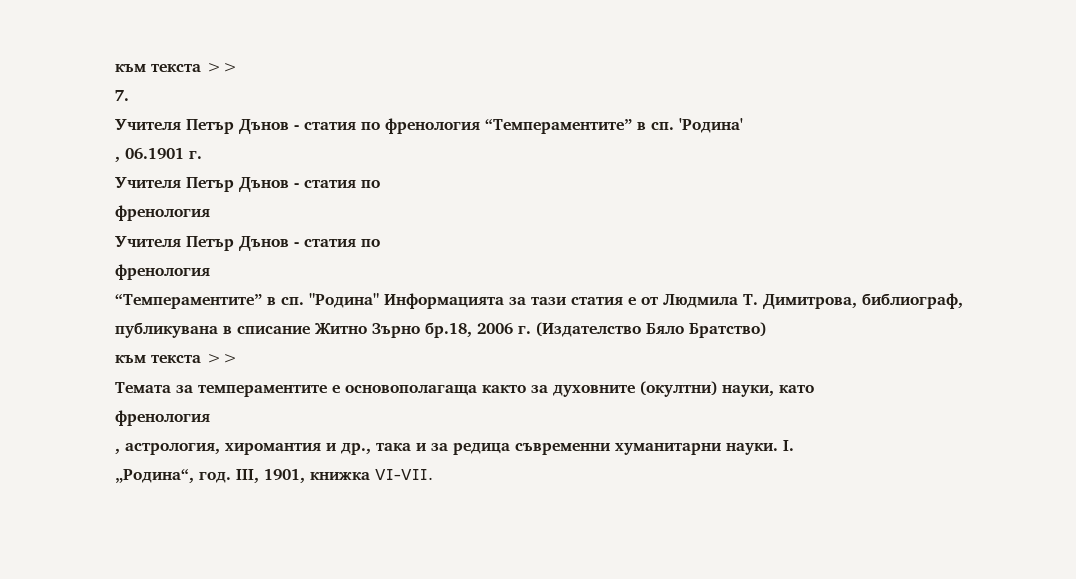към текста >>
7.
Учителя Петър Дънов - статия по френология “Темпераментите” в сп. 'Родина'
, 06.1901 г.
Учителя Петър Дънов - статия по
френология
Учителя Петър Дънов - статия по
френология
“Темпераментите” в сп. "Родина" Информацията за тази статия е от Людмила Т. Димитрова, библиограф, публикувана в списание Житно Зърно бр.18, 2006 г. (Издателство Бяло Братство)
към текста >>
Темата за темпераментите е основополагаща както за духовните (окултни) науки, като
френология
, астрология, хиромантия и др., така и за редица съвременни хуманитарни науки. І.
„Родина“, год. ІІІ, 1901, книжка VI-VII.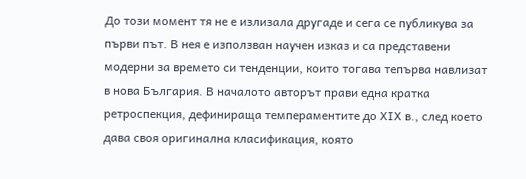До този момент тя не е излизала другаде и сега се публикува за първи път. В нея е използван научен изказ и са представени модерни за времето си тенденции, които тогава тепърва навлизат в нова България. В началото авторът прави една кратка ретроспекция, дефинираща темпераментите до ХІХ в., след което дава своя оригинална класификация, която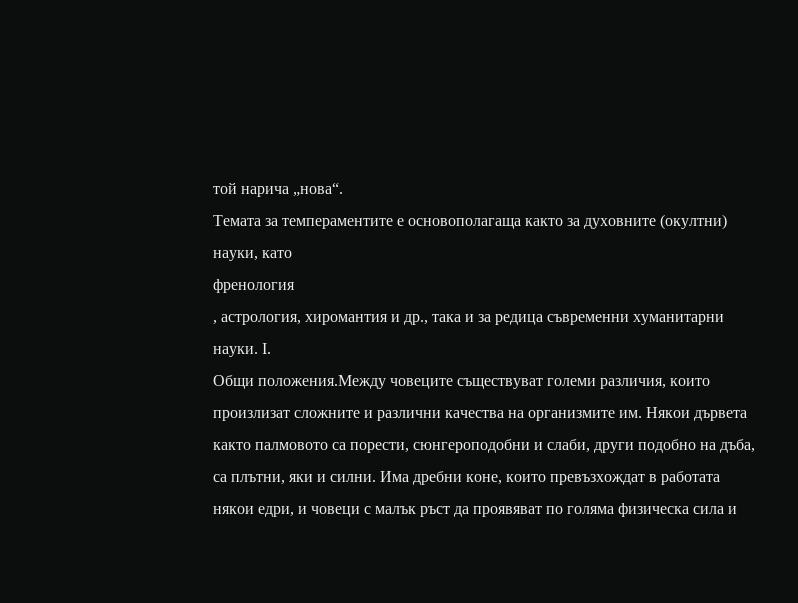той нарича „нова“.
Темата за темпераментите е основополагаща както за духовните (окултни) науки, като
френология
, астрология, хиромантия и др., така и за редица съвременни хуманитарни науки. І.
Общи положения.Между човеците съществуват големи различия, които произлизат сложните и различни качества на организмите им. Някои дървета както палмовото са порести, сюнгероподобни и слаби, други подобно на дъба, са плътни, яки и силни. Има дребни коне, които превъзхождат в работата някои едри, и човеци с малък ръст да проявяват по голяма физическа сила и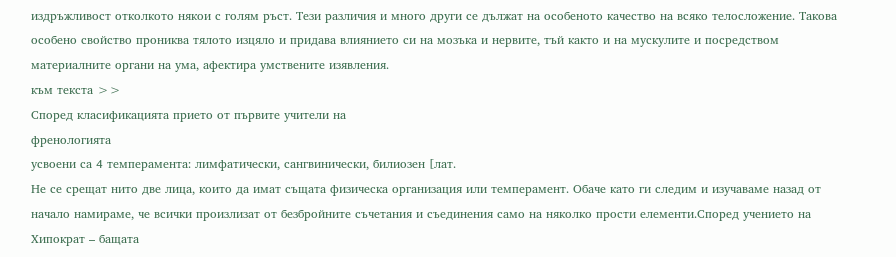издръжливост отколкото някои с голям ръст. Тези различия и много други се дължат на особеното качество на всяко телосложение. Такова особено свойство прониква тялото изцяло и придава влиянието си на мозъка и нервите, тъй както и на мускулите и посредством материалните органи на ума, афектира умствените изявления.
към текста >>
Според класификацията прието от първите учители на
френологията
усвоени са 4 темперамента: лимфатически, сангвинически, билиозен [лат.
Не се срещат нито две лица, които да имат същата физическа организация или темперамент. Обаче като ги следим и изучаваме назад от начало намираме, че всички произлизат от безбройните съчетания и съединения само на няколко прости елементи.Според учението на Хипократ – бащата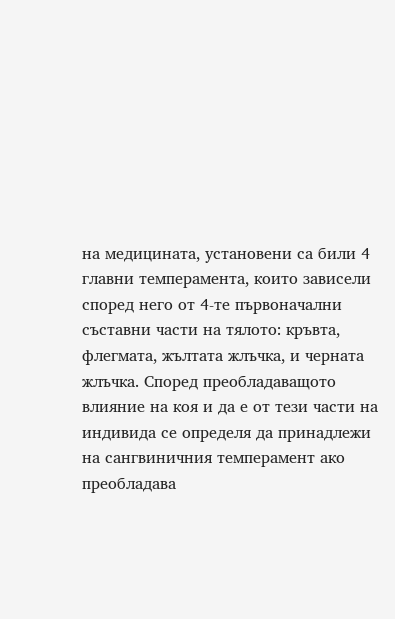на медицината, установени са били 4 главни темперамента, които зависели според него от 4-те първоначални съставни части на тялото: кръвта, флегмата, жълтата жлъчка, и черната жлъчка. Според преобладаващото влияние на коя и да е от тези части на индивида се определя да принадлежи на сангвиничния темперамент ако преобладава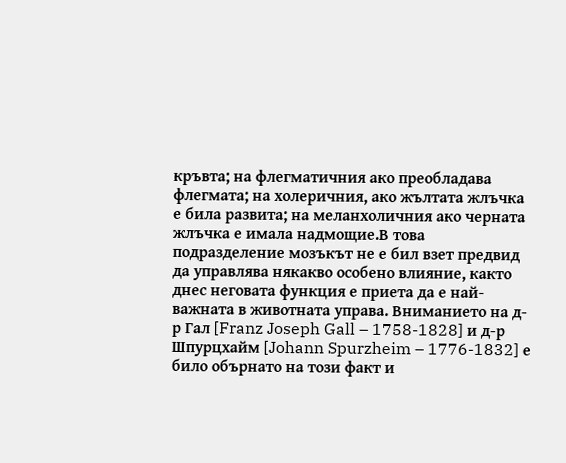кръвта; на флегматичния ако преобладава флегмата; на холеричния, ако жълтата жлъчка е била развита; на меланхоличния ако черната жлъчка е имала надмощие.В това подразделение мозъкът не е бил взет предвид да управлява някакво особено влияние, както днес неговата функция е приета да е най-важната в животната управа. Вниманието на д-р Гал [Franz Joseph Gall – 1758-1828] и д-р Шпурцхайм [Johann Spurzheim – 1776-1832] е било обърнато на този факт и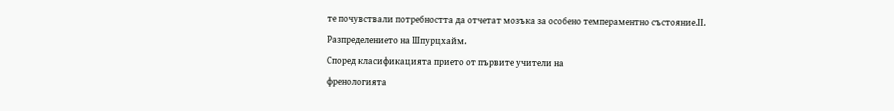те почувствали потребността да отчетат мозъка за особено темпераментно състояние.ІІ. Разпределението на Шпурцхайм.
Според класификацията прието от първите учители на
френологията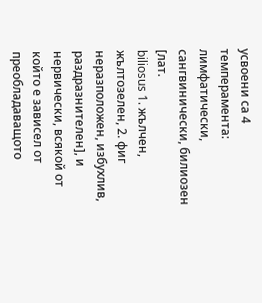усвоени са 4 темперамента: лимфатически, сангвинически, билиозен [лат.
biliosus 1. жълчен, жълтозелен, 2. фиг неразположен, избухлив, раздразнителен], и нервически, всякой от който е зависел от преобладаващото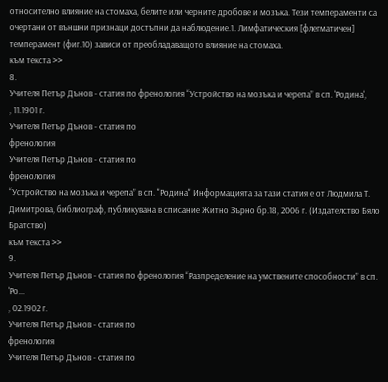относително влияние на стомаха, белите или черните дробове и мозъка. Тези темпераменти са очертани от външни признаци достъпни да наблюдение.1. Лимфатическия [флегматичен] темперамент (фиг.10) зависи от преобладаващото влияние на стомаха.
към текста >>
8.
Учителя Петър Дънов - статия по френология “Устройство на мозъка и черепа” в сп. 'Родина',
, 11.1901 г.
Учителя Петър Дънов - статия по
френология
Учителя Петър Дънов - статия по
френология
“Устройство на мозъка и черепа” в сп. "Родина" Информацията за тази статия е от Людмила Т. Димитрова, библиограф, публикувана в списание Житно Зърно бр.18, 2006 г. (Издателство Бяло Братство)
към текста >>
9.
Учителя Петър Дънов - статия по френология “Разпределение на умствените способности” в сп. 'Ро...
, 02.1902 г.
Учителя Петър Дънов - статия по
френология
Учителя Петър Дънов - статия по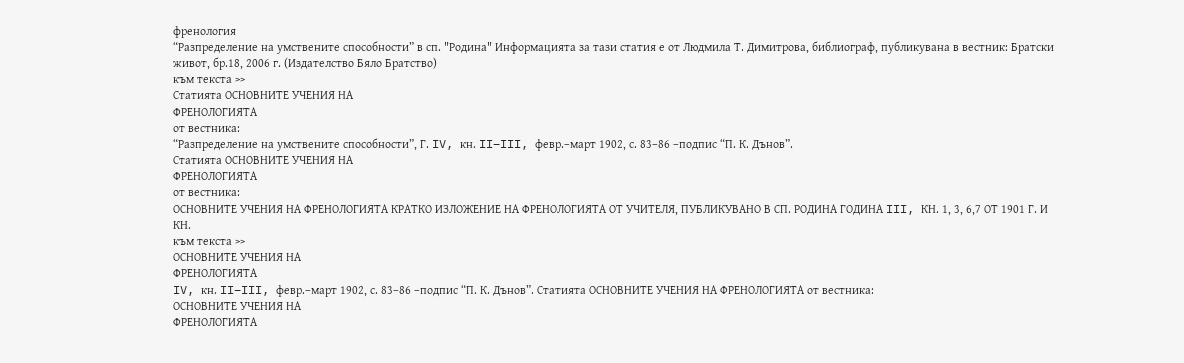френология
“Разпределение на умствените способности” в сп. "Родина" Информацията за тази статия е от Людмила Т. Димитрова, библиограф, публикувана в вестник: Братски живот, бр.18, 2006 г. (Издателство Бяло Братство)
към текста >>
Статията ОСНОВНИТЕ УЧЕНИЯ НА
ФРЕНОЛОГИЯТА
от вестника:
“Разпределение на умствените способности”, Г. IV, кн. II–III, февр.–март 1902, с. 83–86 –подпис “П. К. Дънов”.
Статията ОСНОВНИТЕ УЧЕНИЯ НА
ФРЕНОЛОГИЯТА
от вестника:
ОСНОВНИТЕ УЧЕНИЯ НА ФРЕНОЛОГИЯТА КРАТКО ИЗЛОЖЕНИЕ НА ФРЕНОЛОГИЯТА ОТ УЧИТЕЛЯ, ПУБЛИКУВАНО В СП. РОДИНА ГОДИНА III, КН. 1, 3, 6,7 ОТ 1901 Г. И КН.
към текста >>
ОСНОВНИТЕ УЧЕНИЯ НА
ФРЕНОЛОГИЯТА
IV, кн. II–III, февр.–март 1902, с. 83–86 –подпис “П. К. Дънов”. Статията ОСНОВНИТЕ УЧЕНИЯ НА ФРЕНОЛОГИЯТА от вестника:
ОСНОВНИТЕ УЧЕНИЯ НА
ФРЕНОЛОГИЯТА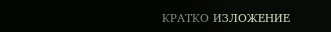КРАТКО ИЗЛОЖЕНИЕ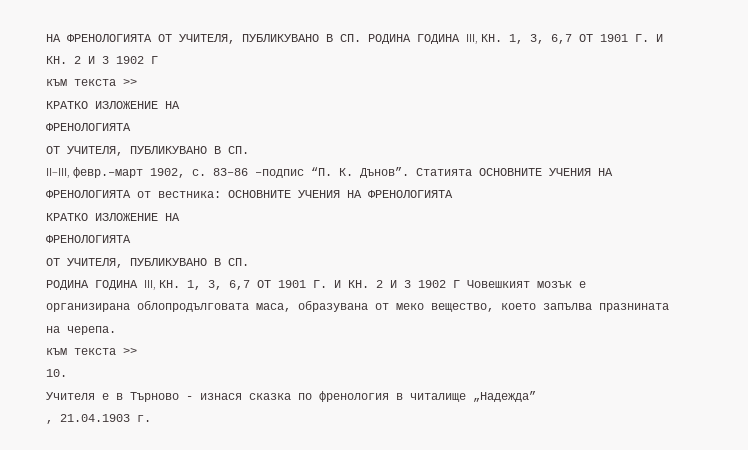НА ФРЕНОЛОГИЯТА ОТ УЧИТЕЛЯ, ПУБЛИКУВАНО В СП. РОДИНА ГОДИНА III, КН. 1, 3, 6,7 ОТ 1901 Г. И КН. 2 И 3 1902 Г
към текста >>
КРАТКО ИЗЛОЖЕНИЕ НА
ФРЕНОЛОГИЯТА
ОТ УЧИТЕЛЯ, ПУБЛИКУВАНО В СП.
II–III, февр.–март 1902, с. 83–86 –подпис “П. К. Дънов”. Статията ОСНОВНИТЕ УЧЕНИЯ НА ФРЕНОЛОГИЯТА от вестника: ОСНОВНИТЕ УЧЕНИЯ НА ФРЕНОЛОГИЯТА
КРАТКО ИЗЛОЖЕНИЕ НА
ФРЕНОЛОГИЯТА
ОТ УЧИТЕЛЯ, ПУБЛИКУВАНО В СП.
РОДИНА ГОДИНА III, КН. 1, 3, 6,7 ОТ 1901 Г. И КН. 2 И 3 1902 Г Човешкият мозък е организирана облопродълговата маса, образувана от меко вещество, което запълва празнината на черепа.
към текста >>
10.
Учителя е в Търново - изнася сказка по френология в читалище „Надежда”
, 21.04.1903 г.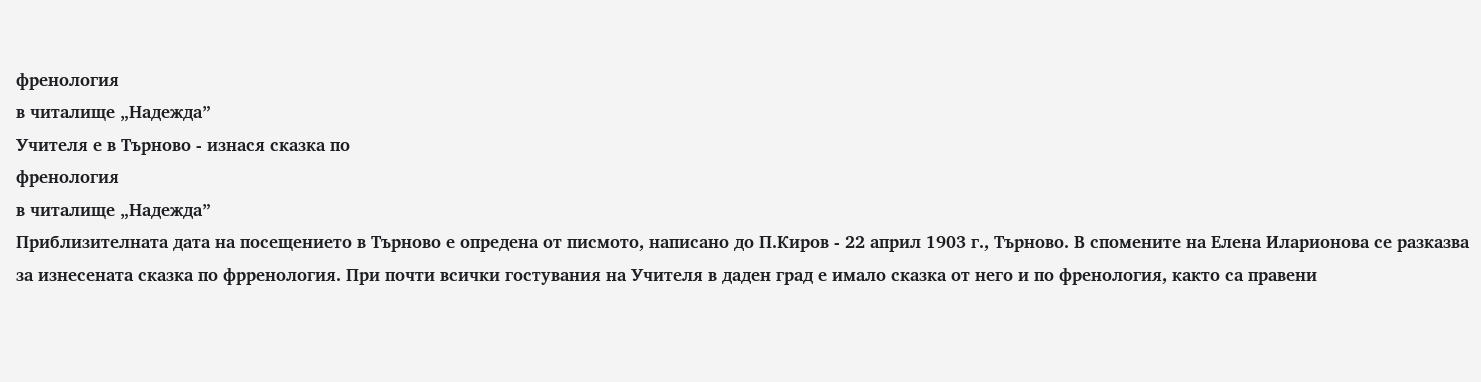френология
в читалище „Надежда”
Учителя е в Търново - изнася сказка по
френология
в читалище „Надежда”
Приблизителната дата на посещението в Търново е опредена от писмото, написано до П.Киров - 22 април 1903 г., Търново. В спомените на Елена Иларионова се разказва за изнесената сказка по фрренология. При почти всички гостувания на Учителя в даден град е имало сказка от него и по френология, както са правени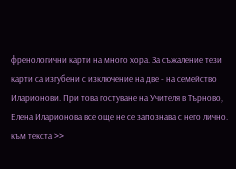френологични карти на много хора. За съжаление тези карти са изгубени с изключение на две - на семейство Иларионови. При това гостуване на Учителя в Търново, Елена Иларионова все още не се запознава с него лично.
към текста >>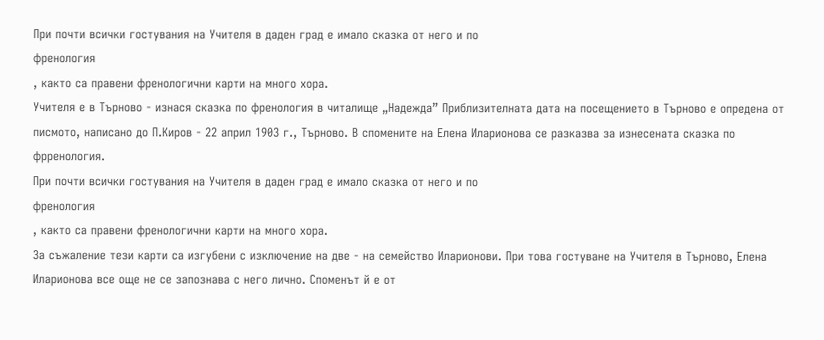При почти всички гостувания на Учителя в даден град е имало сказка от него и по
френология
, както са правени френологични карти на много хора.
Учителя е в Търново - изнася сказка по френология в читалище „Надежда” Приблизителната дата на посещението в Търново е опредена от писмото, написано до П.Киров - 22 април 1903 г., Търново. В спомените на Елена Иларионова се разказва за изнесената сказка по фрренология.
При почти всички гостувания на Учителя в даден град е имало сказка от него и по
френология
, както са правени френологични карти на много хора.
За съжаление тези карти са изгубени с изключение на две - на семейство Иларионови. При това гостуване на Учителя в Търново, Елена Иларионова все още не се запознава с него лично. Споменът й е от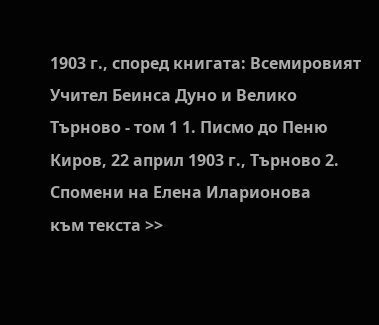1903 г., според книгата: Всемировият Учител Беинса Дуно и Велико Търново - том 1 1. Писмо до Пеню Киров, 22 април 1903 г., Търново 2. Спомени на Елена Иларионова
към текста >>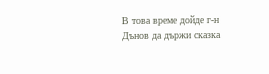В това време дойде г-н Дънов да държи сказка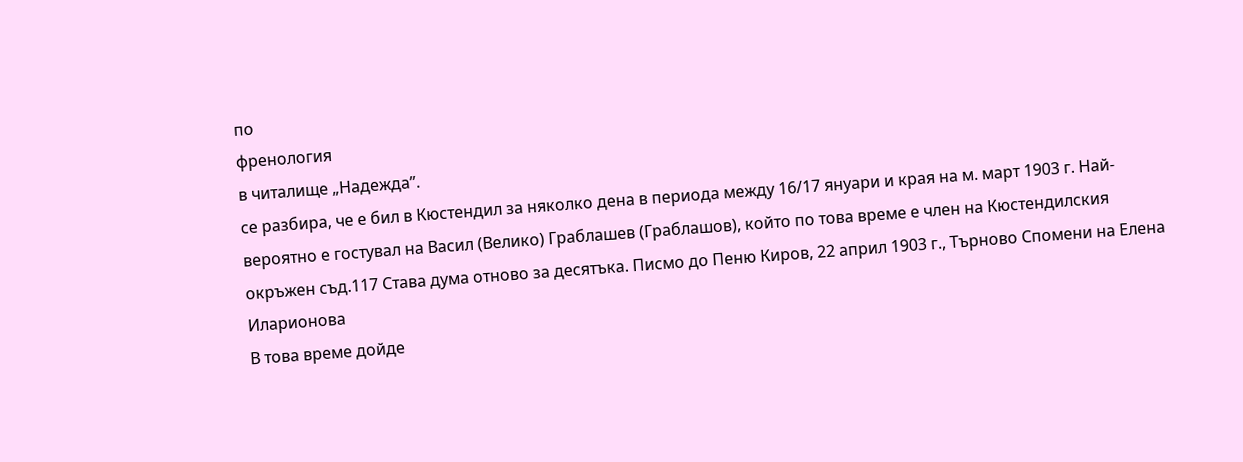по
френология
в читалище „Надежда”.
се разбира, че е бил в Кюстендил за няколко дена в периода между 16/17 януари и края на м. март 1903 г. Най-вероятно е гостувал на Васил (Велико) Граблашев (Граблашов), който по това време е член на Кюстендилския окръжен съд.117 Става дума отново за десятъка. Писмо до Пеню Киров, 22 април 1903 г., Търново Спомени на Елена Иларионова
В това време дойде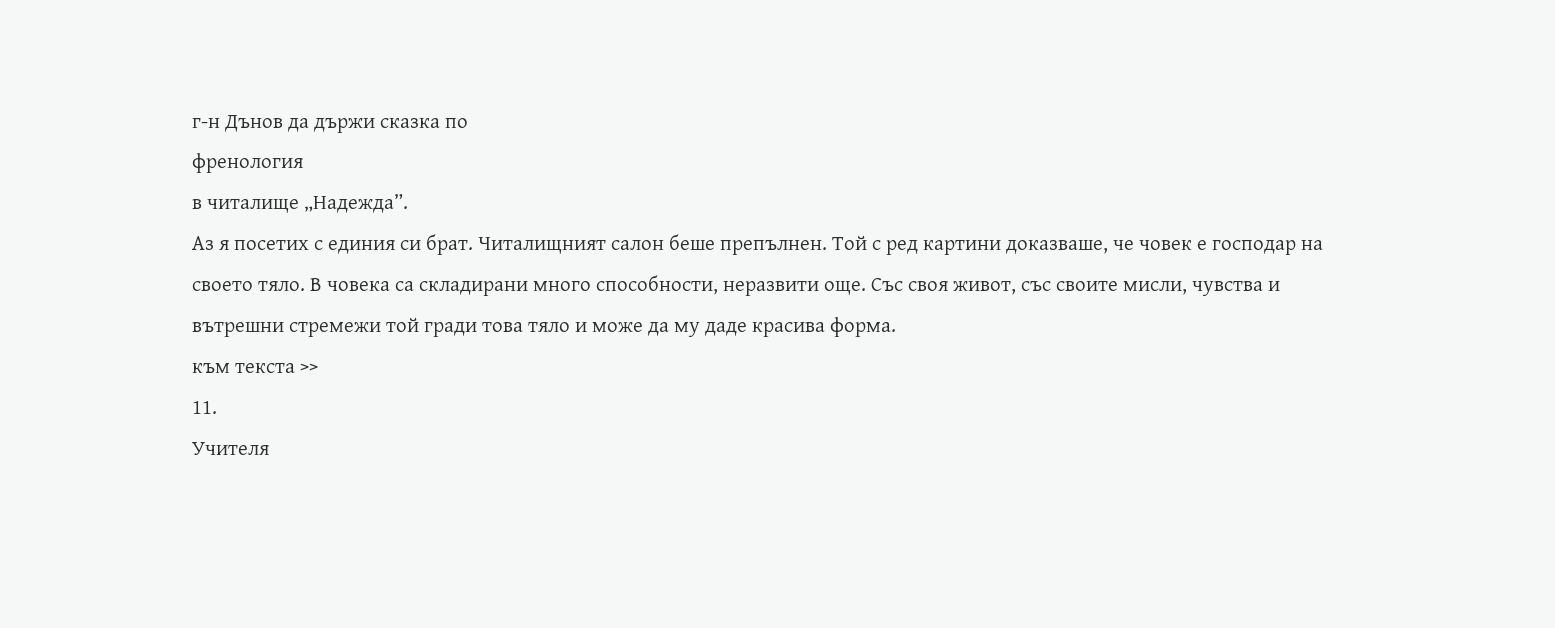г-н Дънов да държи сказка по
френология
в читалище „Надежда”.
Аз я посетих с единия си брат. Читалищният салон беше препълнен. Той с ред картини доказваше, че човек е господар на своето тяло. В човека са складирани много способности, неразвити още. Със своя живот, със своите мисли, чувства и вътрешни стремежи той гради това тяло и може да му даде красива форма.
към текста >>
11.
Учителя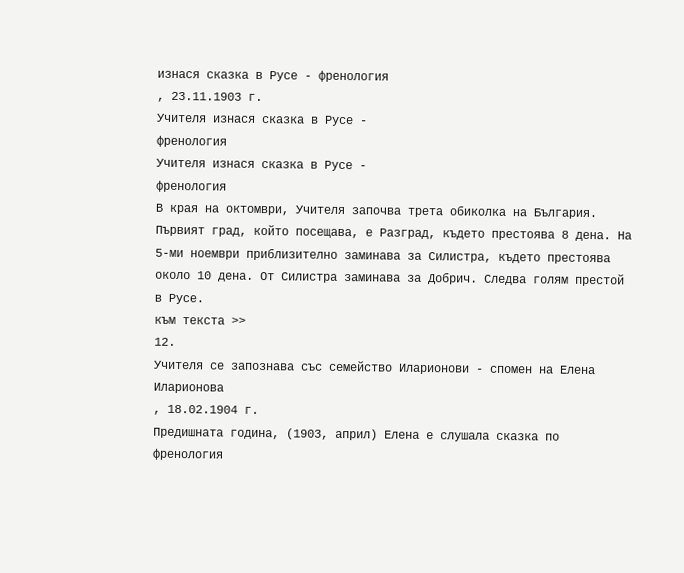изнася сказка в Русе - френология
, 23.11.1903 г.
Учителя изнася сказка в Русе -
френология
Учителя изнася сказка в Русе -
френология
В края на октомври, Учителя започва трета обиколка на България. Първият град, който посещава, е Разград, където престоява 8 дена. На 5-ми ноември приблизително заминава за Силистра, където престоява около 10 дена. От Силистра заминава за Добрич. Следва голям престой в Русе.
към текста >>
12.
Учителя се запознава със семейство Иларионови - спомен на Елена Иларионова
, 18.02.1904 г.
Предишната година, (1903, април) Елена е слушала сказка по
френология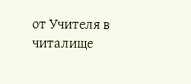от Учителя в читалище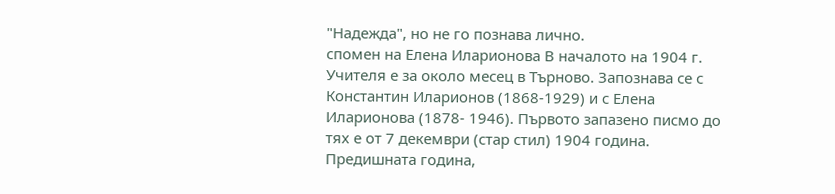"Надежда", но не го познава лично.
спомен на Елена Иларионова В началото на 1904 г. Учителя е за около месец в Търново. Запознава се с Константин Иларионов (1868-1929) и с Елена Иларионова (1878- 1946). Първото запазено писмо до тях е от 7 декември (стар стил) 1904 година.
Предишната година,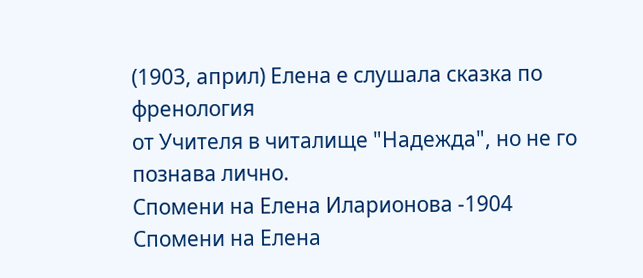(1903, април) Елена е слушала сказка по
френология
от Учителя в читалище "Надежда", но не го познава лично.
Спомени на Елена Иларионова -1904 Спомени на Елена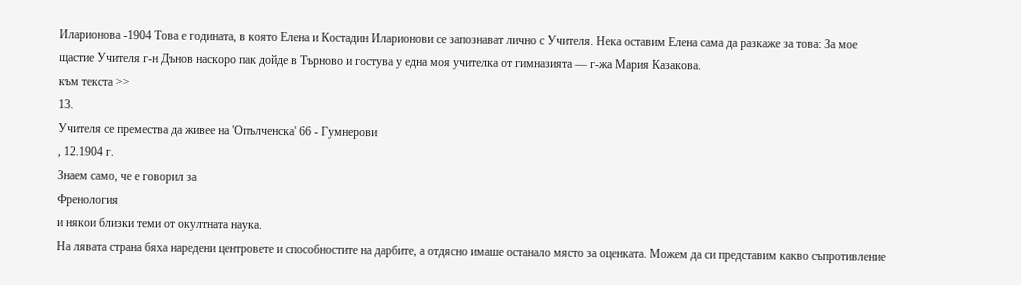Иларионова -1904 Това е годината, в която Елена и Костадин Иларионови се запознават лично с Учителя. Нека оставим Елена сама да разкаже за това: За мое щастие Учителя г-н Дънов наскоро пак дойде в Търново и гостува у една моя учителка от гимназията — г-жа Мария Казакова.
към текста >>
13.
Учителя се премества да живее на 'Опълченска' 66 - Гумнерови
, 12.1904 г.
Знаем само, че е говорил за
Френология
и някои близки теми от окултната наука.
На лявата страна бяха наредени центровете и способностите на дарбите, а отдясно имаше останало място за оценката. Можем да си представим какво съпротивление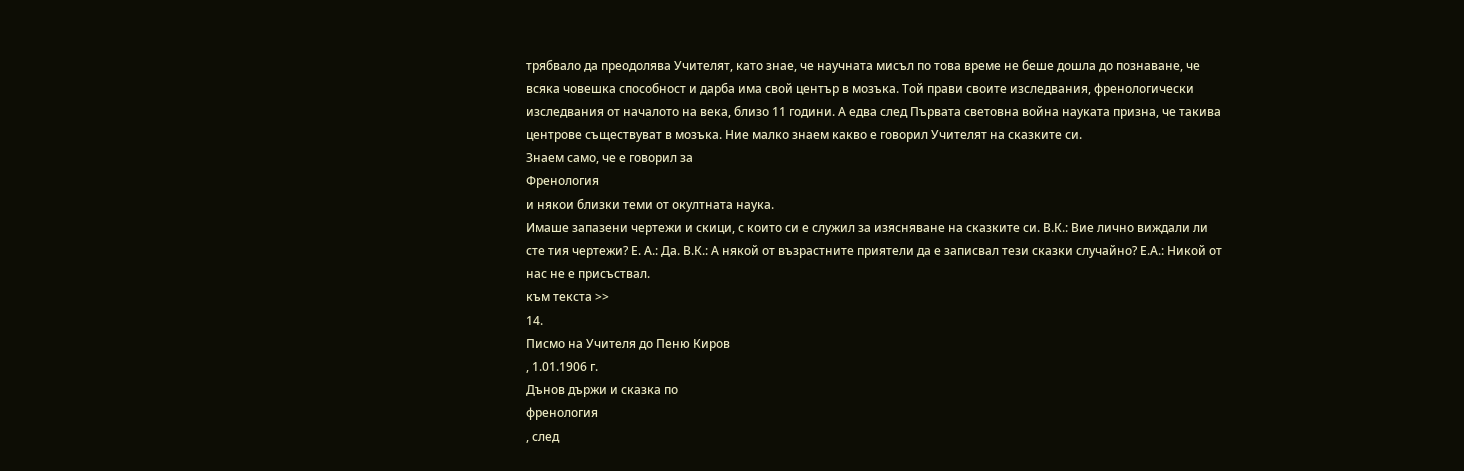трябвало да преодолява Учителят, като знае, че научната мисъл по това време не беше дошла до познаване, че всяка човешка способност и дарба има свой център в мозъка. Той прави своите изследвания, френологически изследвания от началото на века, близо 11 години. А едва след Първата световна война науката призна, че такива центрове съществуват в мозъка. Ние малко знаем какво е говорил Учителят на сказките си.
Знаем само, че е говорил за
Френология
и някои близки теми от окултната наука.
Имаше запазени чертежи и скици, с които си е служил за изясняване на сказките си. В.К.: Вие лично виждали ли сте тия чертежи? Е. А.: Да. В.К.: А някой от възрастните приятели да е записвал тези сказки случайно? Е.А.: Никой от нас не е присъствал.
към текста >>
14.
Писмо на Учителя до Пеню Киров
, 1.01.1906 г.
Дънов държи и сказка по
френология
, след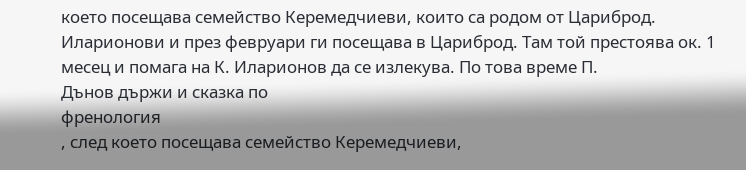което посещава семейство Керемедчиеви, които са родом от Цариброд.
Иларионови и през февруари ги посещава в Цариброд. Там той престоява ок. 1 месец и помага на К. Иларионов да се излекува. По това време П.
Дънов държи и сказка по
френология
, след което посещава семейство Керемедчиеви,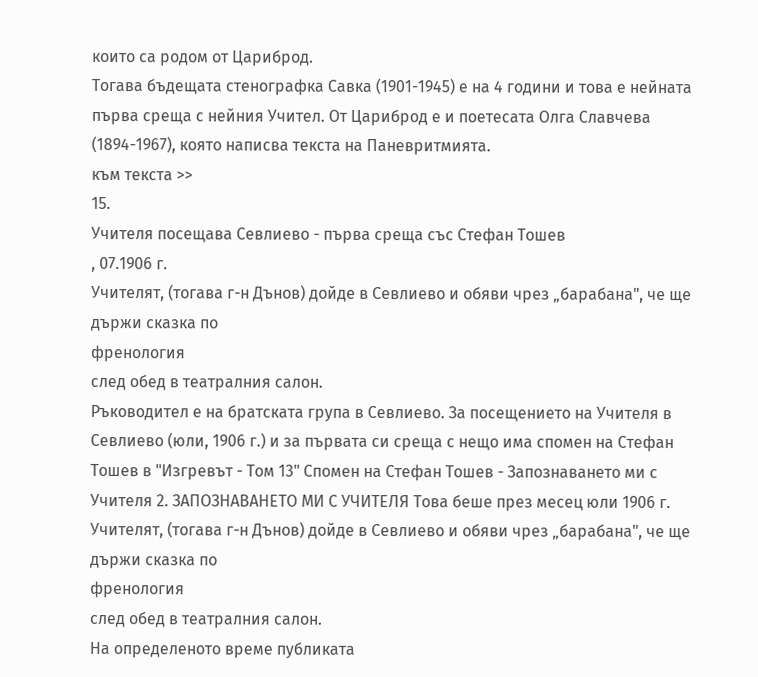които са родом от Цариброд.
Тогава бъдещата стенографка Савка (1901-1945) е на 4 години и това е нейната първа среща с нейния Учител. От Цариброд е и поетесата Олга Славчева (1894-1967), която написва текста на Паневритмията.
към текста >>
15.
Учителя посещава Севлиево - първа среща със Стефан Тошев
, 07.1906 г.
Учителят, (тогава г-н Дънов) дойде в Севлиево и обяви чрез „барабана", че ще държи сказка по
френология
след обед в театралния салон.
Ръководител е на братската група в Севлиево. За посещението на Учителя в Севлиево (юли, 1906 г.) и за първата си среща с нещо има спомен на Стефан Тошев в "Изгревът - Том 13" Спомен на Стефан Тошев - Запознаването ми с Учителя 2. ЗАПОЗНАВАНЕТО МИ С УЧИТЕЛЯ Това беше през месец юли 1906 г.
Учителят, (тогава г-н Дънов) дойде в Севлиево и обяви чрез „барабана", че ще държи сказка по
френология
след обед в театралния салон.
На определеното време публиката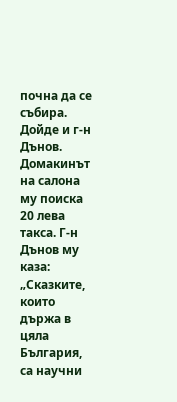почна да се събира. Дойде и г-н Дънов. Домакинът на салона му поиска 20 лева такса. Г-н Дънов му каза: „Сказките, които държа в цяла България, са научни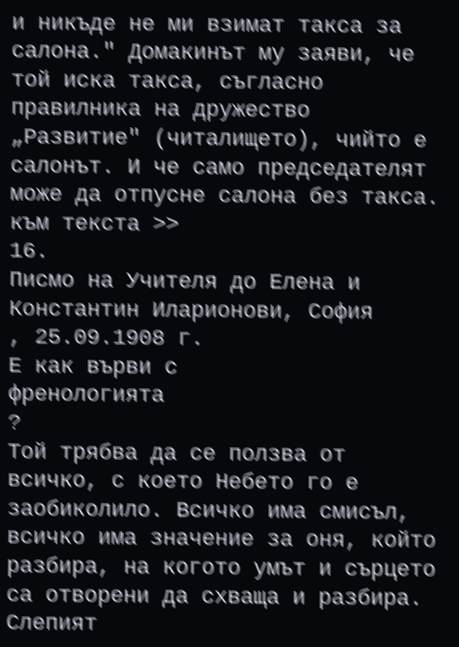и никъде не ми взимат такса за салона." Домакинът му заяви, че той иска такса, съгласно правилника на дружество „Развитие" (читалището), чийто е салонът. И че само председателят може да отпусне салона без такса.
към текста >>
16.
Писмо на Учителя до Елена и Константин Иларионови, София
, 25.09.1908 г.
Е как върви с
френологията
?
Той трябва да се ползва от всичко, с което Небето го е заобиколило. Всичко има смисъл, всичко има значение за оня, който разбира, на когото умът и сърцето са отворени да схваща и разбира. Слепият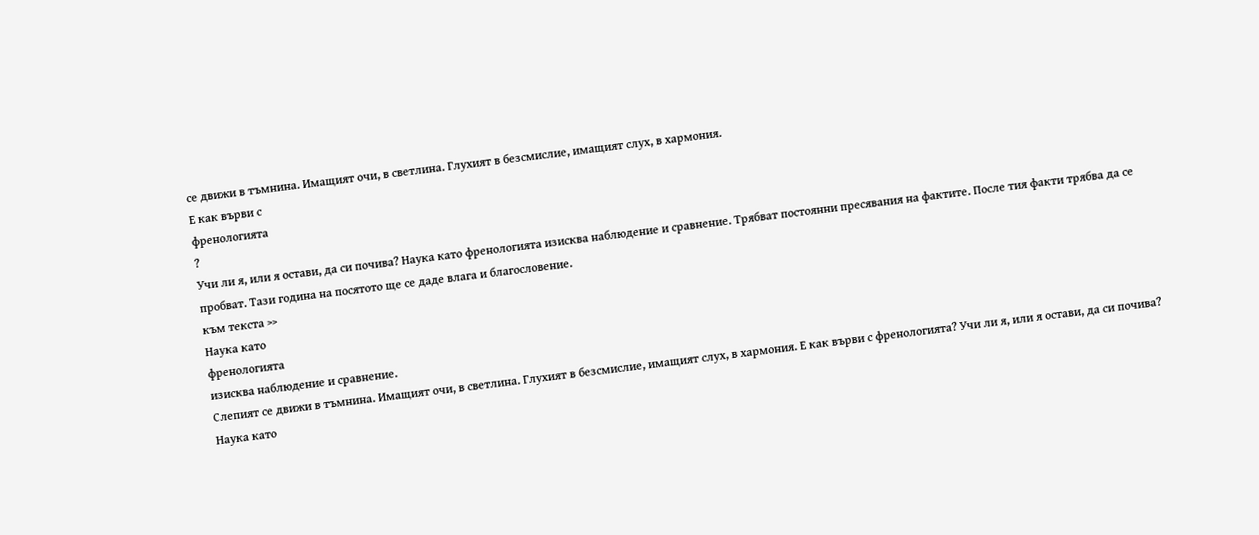се движи в тъмнина. Имащият очи, в светлина. Глухият в безсмислие, имащият слух, в хармония.
Е как върви с
френологията
?
Учи ли я, или я остави, да си почива? Наука като френологията изисква наблюдение и сравнение. Трябват постоянни пресявания на фактите. После тия факти трябва да се пробват. Тази година на посятото ще се даде влага и благословение.
към текста >>
Наука като
френологията
изисква наблюдение и сравнение.
Слепият се движи в тъмнина. Имащият очи, в светлина. Глухият в безсмислие, имащият слух, в хармония. Е как върви с френологията? Учи ли я, или я остави, да си почива?
Наука като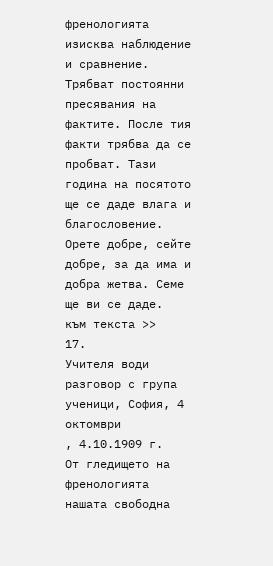френологията
изисква наблюдение и сравнение.
Трябват постоянни пресявания на фактите. После тия факти трябва да се пробват. Тази година на посятото ще се даде влага и благословение. Орете добре, сейте добре, за да има и добра жетва. Семе ще ви се даде.
към текста >>
17.
Учителя води разговор с група ученици, София, 4 октомври
, 4.10.1909 г.
От гледището на
френологията
нашата свободна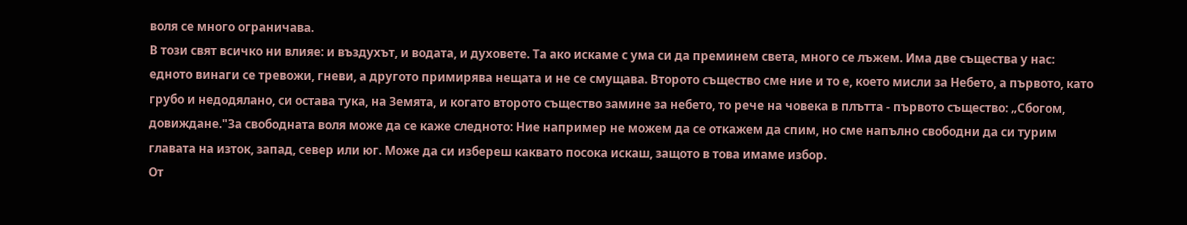воля се много ограничава.
В този свят всичко ни влияе: и въздухът, и водата, и духовете. Та ако искаме с ума си да преминем света, много се лъжем. Има две същества у нас: едното винаги се тревожи, гневи, а другото примирява нещата и не се смущава. Второто същество сме ние и то е, което мисли за Небето, а първото, като грубо и недодялано, си остава тука, на Земята, и когато второто същество замине за небето, то рече на човека в плътта - първото същество: „Сбогом, довиждане."За свободната воля може да се каже следното: Ние например не можем да се откажем да спим, но сме напълно свободни да си турим главата на изток, запад, север или юг. Може да си избереш каквато посока искаш, защото в това имаме избор.
От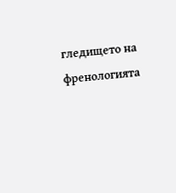гледището на
френологията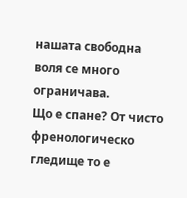нашата свободна воля се много ограничава.
Що е спане? От чисто френологическо гледище то е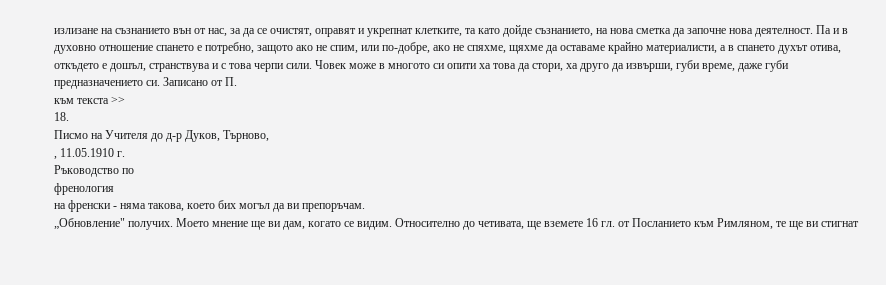излизане на съзнанието вън от нас, за да се очистят, оправят и укрепнат клетките, та като дойде съзнанието, на нова сметка да започне нова деятелност. Па и в духовно отношение спането е потребно, защото ако не спим, или по-добре, ако не спяхме, щяхме да оставаме крайно материалисти, а в спането духът отива, откъдето е дошъл, странствува и с това черпи сили. Човек може в многото си опити ха това да стори, ха друго да извърши, губи време, даже губи предназначението си. Записано от П.
към текста >>
18.
Писмо на Учителя до д-р Дуков, Търново,
, 11.05.1910 г.
Ръководство по
френология
на френски - няма такова, което бих могъл да ви препоръчам.
„Обновление" получих. Моето мнение ще ви дам, когато се видим. Относително до четивата, ще вземете 16 гл. от Посланието към Римляном, те ще ви стигнат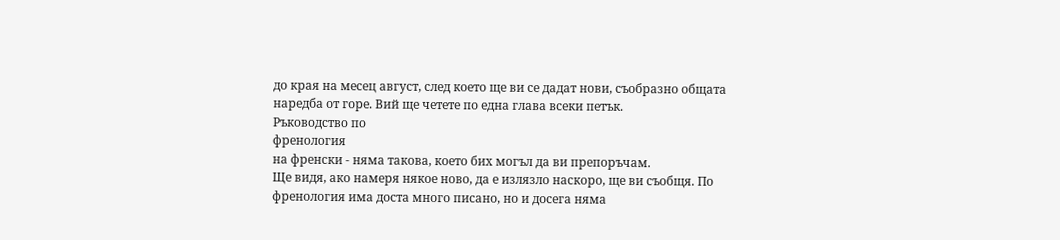до края на месец август, след което ще ви се дадат нови, съобразно общата наредба от горе. Вий ще четете по една глава всеки петък.
Ръководство по
френология
на френски - няма такова, което бих могъл да ви препоръчам.
Ще видя, ако намеря някое ново, да е излязло наскоро, ще ви съобщя. По френология има доста много писано, но и досега няма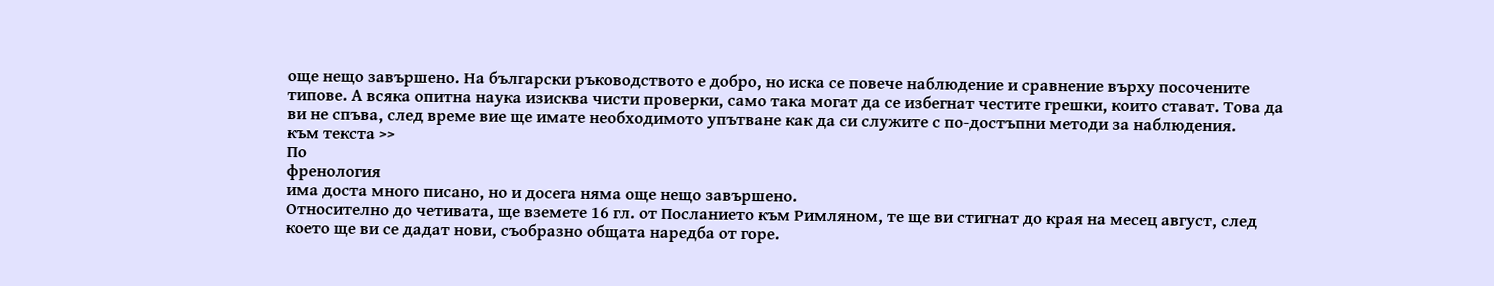още нещо завършено. На български ръководството е добро, но иска се повече наблюдение и сравнение върху посочените типове. А всяка опитна наука изисква чисти проверки, само така могат да се избегнат честите грешки, които стават. Това да ви не спъва, след време вие ще имате необходимото упътване как да си служите с по-достъпни методи за наблюдения.
към текста >>
По
френология
има доста много писано, но и досега няма още нещо завършено.
Относително до четивата, ще вземете 16 гл. от Посланието към Римляном, те ще ви стигнат до края на месец август, след което ще ви се дадат нови, съобразно общата наредба от горе.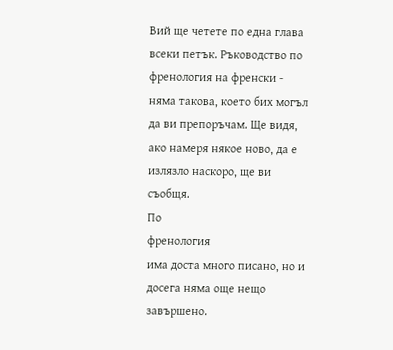Вий ще четете по една глава всеки петък. Ръководство по френология на френски - няма такова, което бих могъл да ви препоръчам. Ще видя, ако намеря някое ново, да е излязло наскоро, ще ви съобщя.
По
френология
има доста много писано, но и досега няма още нещо завършено.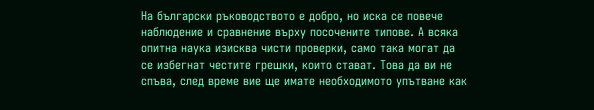На български ръководството е добро, но иска се повече наблюдение и сравнение върху посочените типове. А всяка опитна наука изисква чисти проверки, само така могат да се избегнат честите грешки, които стават. Това да ви не спъва, след време вие ще имате необходимото упътване как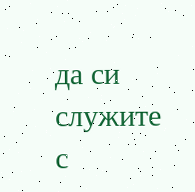да си служите с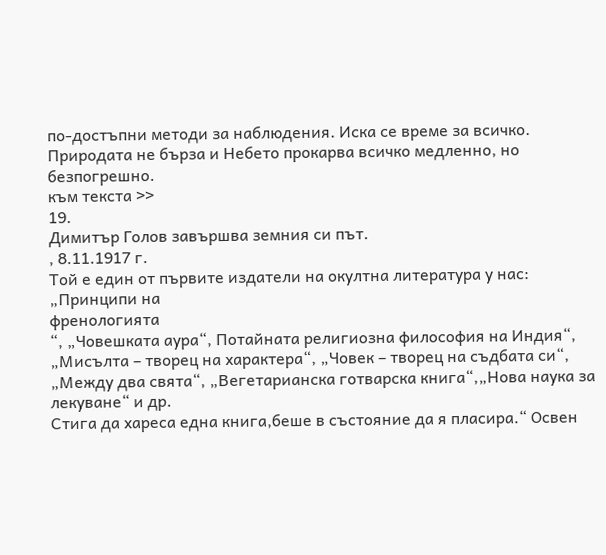по-достъпни методи за наблюдения. Иска се време за всичко. Природата не бърза и Небето прокарва всичко медленно, но безпогрешно.
към текста >>
19.
Димитър Голов завършва земния си път.
, 8.11.1917 г.
Той е един от първите издатели на окултна литература у нас: „Принципи на
френологията
“, „Човешката аура“, Потайната религиозна философия на Индия“, „Мисълта – творец на характера“, „Човек – творец на съдбата си“, „Между два свята“, „Вегетарианска готварска книга“,„Нова наука за лекуване“ и др.
Стига да хареса една книга,беше в състояние да я пласира.“ Освен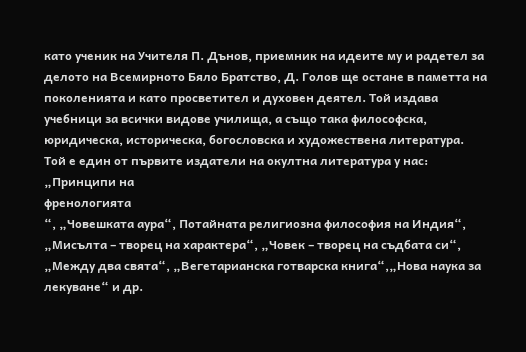като ученик на Учителя П. Дънов, приемник на идеите му и радетел за делото на Всемирното Бяло Братство, Д. Голов ще остане в паметта на поколенията и като просветител и духовен деятел. Той издава учебници за всички видове училища, а също така философска, юридическа, историческа, богословска и художествена литература.
Той е един от първите издатели на окултна литература у нас: „Принципи на
френологията
“, „Човешката аура“, Потайната религиозна философия на Индия“, „Мисълта – творец на характера“, „Човек – творец на съдбата си“, „Между два свята“, „Вегетарианска готварска книга“,„Нова наука за лекуване“ и др.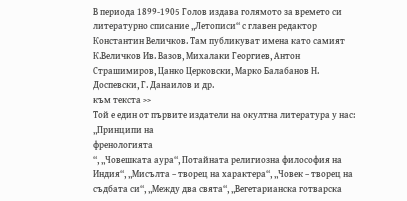В периода 1899-1905 Голов издава голямото за времето си литературно списание „Летописи“ с главен редактор Константин Величков. Там публикуват имена като самият К.Величков Ив. Вазов, Михалаки Георгиев, Антон Страшимиров, Цанко Церковски, Марко Балабанов Н. Доспевски, Г. Данаилов и др.
към текста >>
Той е един от първите издатели на окултна литература у нас: „Принципи на
френологията
“, „Човешката аура“, Потайната религиозна философия на Индия“, „Мисълта – творец на характера“, „Човек – творец на съдбата си“, „Между два свята“, „Вегетарианска готварска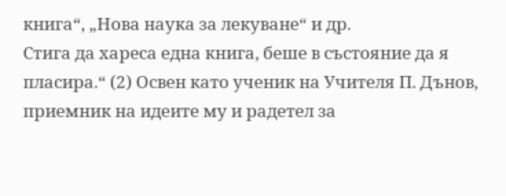книга“, „Нова наука за лекуване“ и др.
Стига да хареса една книга, беше в състояние да я пласира.“ (2) Освен като ученик на Учителя П. Дънов, приемник на идеите му и радетел за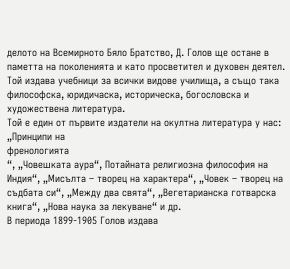делото на Всемирното Бяло Братство, Д. Голов ще остане в паметта на поколенията и като просветител и духовен деятел. Той издава учебници за всички видове училища, а също така философска, юридичаска, историческа, богословска и художествена литература.
Той е един от първите издатели на окултна литература у нас: „Принципи на
френологията
“, „Човешката аура“, Потайната религиозна философия на Индия“, „Мисълта – творец на характера“, „Човек – творец на съдбата си“, „Между два свята“, „Вегетарианска готварска книга“, „Нова наука за лекуване“ и др.
В периода 1899-1905 Голов издава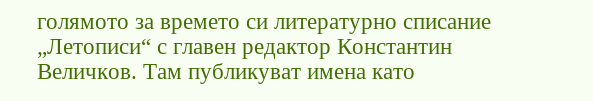голямото за времето си литературно списание „Летописи“ с главен редактор Константин Величков. Там публикуват имена като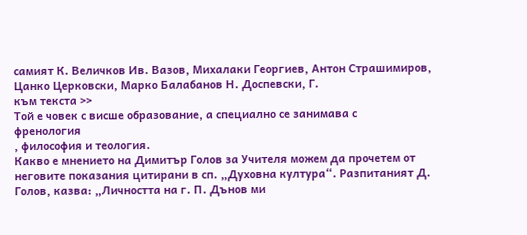самият К. Величков Ив. Вазов, Михалаки Георгиев, Антон Страшимиров, Цанко Церковски, Марко Балабанов Н. Доспевски, Г.
към текста >>
Той е човек с висше образование, а специално се занимава с
френология
, философия и теология.
Какво е мнението на Димитър Голов за Учителя можем да прочетем от неговите показания цитирани в сп. „Духовна култура“. Разпитаният Д. Голов, казва: „Личността на г. П. Дънов ми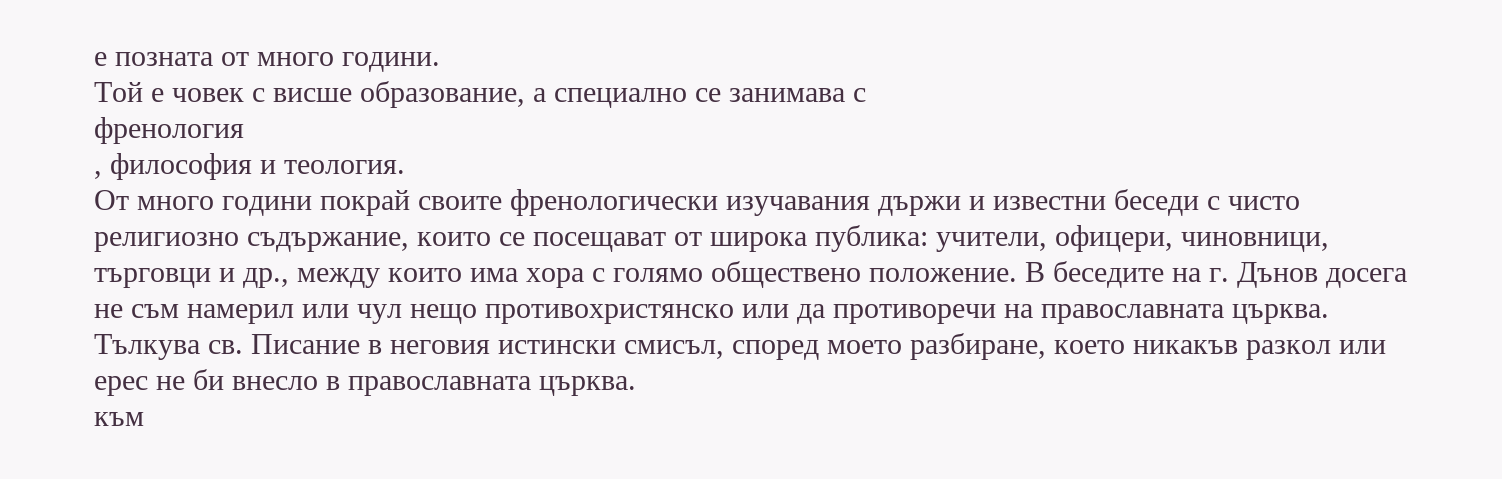е позната от много години.
Той е човек с висше образование, а специално се занимава с
френология
, философия и теология.
От много години покрай своите френологически изучавания държи и известни беседи с чисто религиозно съдържание, които се посещават от широка публика: учители, офицери, чиновници, търговци и др., между които има хора с голямо обществено положение. В беседите на г. Дънов досега не съм намерил или чул нещо противохристянско или да противоречи на православната църква. Тълкува св. Писание в неговия истински смисъл, според моето разбиране, което никакъв разкол или ерес не би внесло в православната църква.
към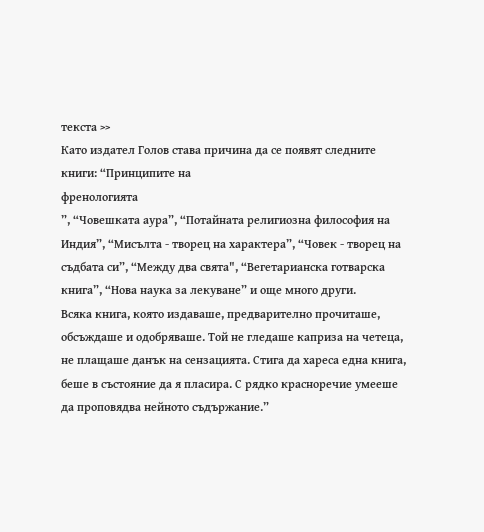текста >>
Като издател Голов става причина да се появят следните книги: “Принципите на
френологията
”, “Човешката аура”, “Потайната религиозна философия на Индия”, “Мисълта - творец на характера”, “Човек - творец на съдбата си”, “Между два свята", “Вегетарианска готварска книга”, “Нова наука за лекуване” и още много други.
Всяка книга, която издаваше, предварително прочиташе, обсъждаше и одобряваше. Той не гледаше каприза на четеца, не плащаше данък на сензацията. Стига да хареса една книга, беше в състояние да я пласира. С рядко красноречие умееше да проповядва нейното съдържание.”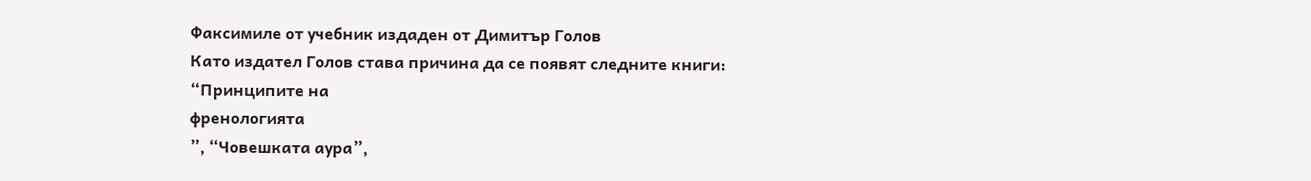Факсимиле от учебник издаден от Димитър Голов
Като издател Голов става причина да се появят следните книги: “Принципите на
френологията
”, “Човешката аура”,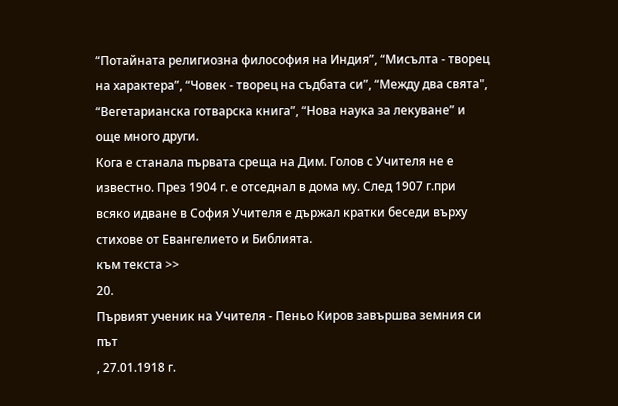“Потайната религиозна философия на Индия”, “Мисълта - творец на характера”, “Човек - творец на съдбата си”, “Между два свята", “Вегетарианска готварска книга”, “Нова наука за лекуване” и още много други.
Кога е станала първата среща на Дим. Голов с Учителя не е известно. През 1904 г. е отседнал в дома му. След 1907 г.при всяко идване в София Учителя е държал кратки беседи върху стихове от Евангелието и Библията.
към текста >>
20.
Първият ученик на Учителя - Пеньо Киров завършва земния си път
, 27.01.1918 г.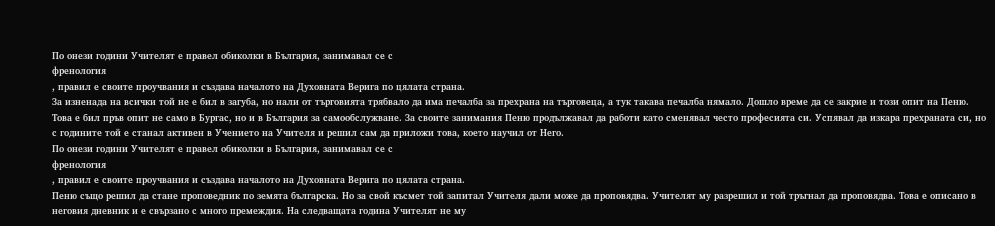По онези години Учителят е правел обиколки в България, занимавал се с
френология
, правил е своите проучвания и създава началото на Духовната Верига по цялата страна.
За изненада на всички той не е бил в загуба, но нали от търговията трябвало да има печалба за прехрана на търговеца, а тук такава печалба нямало. Дошло време да се закрие и този опит на Пеню. Това е бил пръв опит не само в Бургас, но и в България за самообслужване. За своите занимания Пеню продължавал да работи като сменявал често професията си. Успявал да изкара прехраната си, но с годините той е станал активен в Учението на Учителя и решил сам да приложи това, което научил от Него.
По онези години Учителят е правел обиколки в България, занимавал се с
френология
, правил е своите проучвания и създава началото на Духовната Верига по цялата страна.
Пеню също решил да стане проповедник по земята българска. Но за свой късмет той запитал Учителя дали може да проповядва. Учителят му разрешил и той тръгнал да проповядва. Това е описано в неговия дневник и е свързано с много премеждия. На следващата година Учителят не му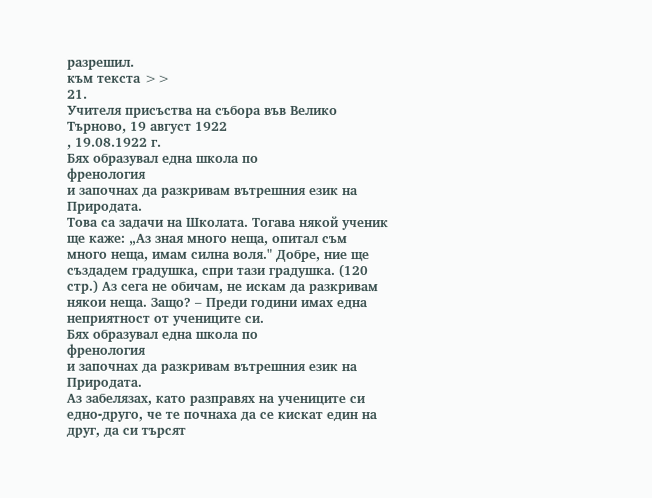разрешил.
към текста >>
21.
Учителя присъства на събора във Велико Търново, 19 август 1922
, 19.08.1922 г.
Бях образувал една школа по
френология
и започнах да разкривам вътрешния език на Природата.
Това са задачи на Школата. Тогава някой ученик ще каже: „Аз зная много неща, опитал съм много неща, имам силна воля." Добре, ние ще създадем градушка, спри тази градушка. (120 стр.) Аз сега не обичам, не искам да разкривам някои неща. Защо? – Преди години имах една неприятност от учениците си.
Бях образувал една школа по
френология
и започнах да разкривам вътрешния език на Природата.
Аз забелязах, като разправях на учениците си едно-друго, че те почнаха да се кискат един на друг, да си търсят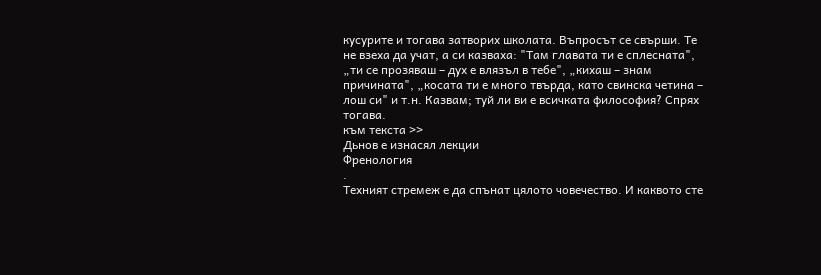кусурите и тогава затворих школата. Въпросът се свърши. Те не взеха да учат, а си казваха: "Там главата ти е сплесната", „ти се прозяваш – дух е влязъл в тебе", „кихаш – знам причината", „косата ти е много твърда, като свинска четина – лош си" и т.н. Казвам; туй ли ви е всичката философия? Спрях тогава.
към текста >>
Дьнов е изнасял лекции
Френология
.
Техният стремеж е да спънат цялото човечество. И каквото сте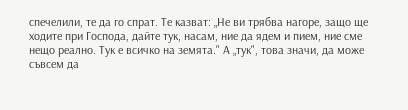спечелили, те да го спрат. Те казват: „Не ви трябва нагоре, защо ще ходите при Господа, дайте тук, насам, ние да ядем и пием, ние сме нещо реално. Тук е всичко на земята." А „тук", това значи, да може съвсем да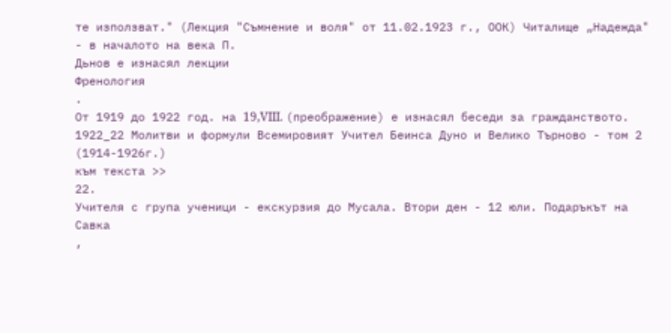те използват." (Лекция "Съмнение и воля" от 11.02.1923 г., ООК) Читалище „Надежда" - в началото на века П.
Дьнов е изнасял лекции
Френология
.
От 1919 до 1922 год. на 19,VIII. (преображение) е изнасял беседи за гражданството. 1922_22 Молитви и формули Всемировият Учител Беинса Дуно и Велико Търново - том 2 (1914-1926г.)
към текста >>
22.
Учителя с група ученици - екскурзия до Мусала. Втори ден - 12 юли. Подаръкът на Савка
,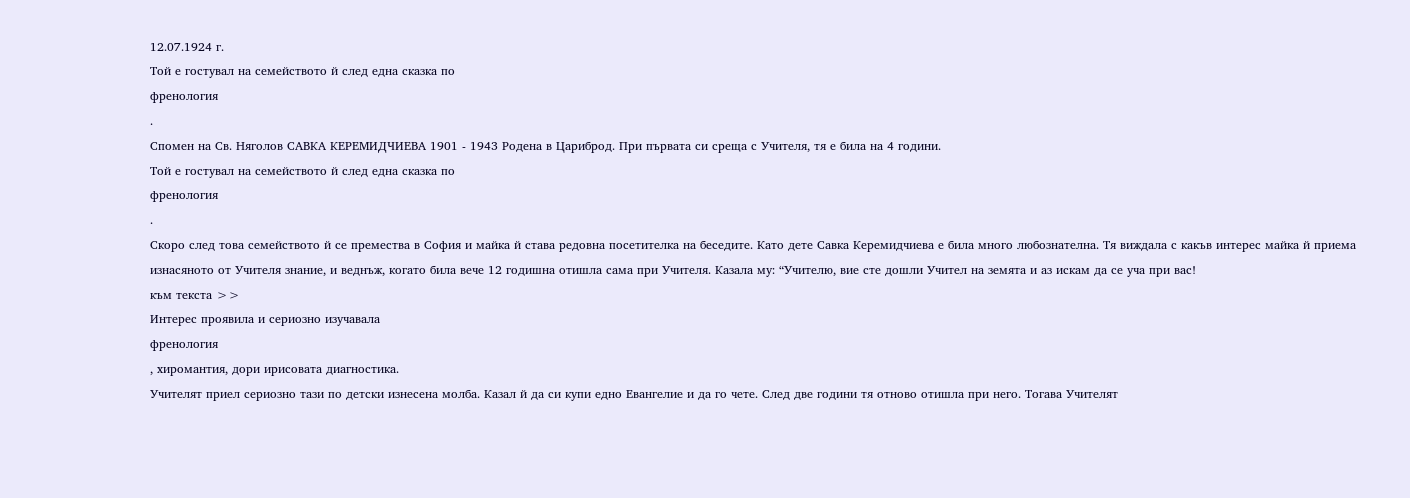12.07.1924 г.
Той е гостувал на семейството й след една сказка по
френология
.
Спомен на Св. Няголов САВКА КЕРЕМИДЧИЕВА 1901 - 1943 Родена в Цариброд. При първата си среща с Учителя, тя е била на 4 години.
Той е гостувал на семейството й след една сказка по
френология
.
Скоро след това семейството й се премества в София и майка й става редовна посетителка на беседите. Като дете Савка Керемидчиева е била много любознателна. Тя виждала с какъв интерес майка й приема изнасяното от Учителя знание, и веднъж, когато била вече 12 годишна отишла сама при Учителя. Казала му: “Учителю, вие сте дошли Учител на земята и аз искам да се уча при вас!
към текста >>
Интерес проявила и сериозно изучавала
френология
, хиромантия, дори ирисовата диагностика.
Учителят приел сериозно тази по детски изнесена молба. Казал й да си купи едно Евангелие и да го чете. След две години тя отново отишла при него. Тогава Учителят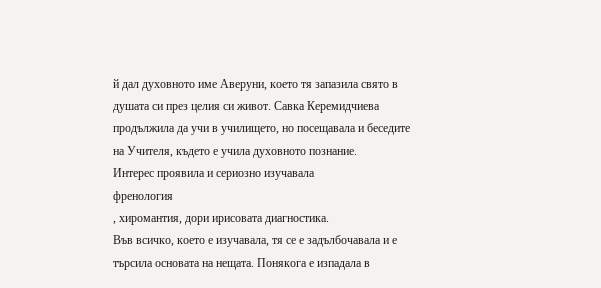й дал духовното име Аверуни, което тя запазила свято в душата си през целия си живот. Савка Керемидчиева продължила да учи в училището, но посещавала и беседите на Учителя, където е учила духовното познание.
Интерес проявила и сериозно изучавала
френология
, хиромантия, дори ирисовата диагностика.
Във всичко, което е изучавала, тя се е задълбочавала и е търсила основата на нещата. Понякога е изпадала в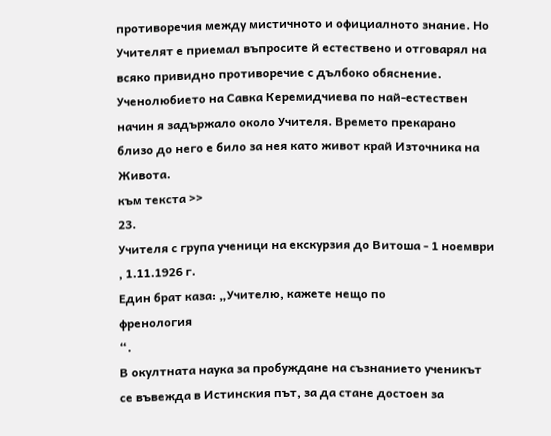противоречия между мистичното и официалното знание. Но Учителят е приемал въпросите й естествено и отговарял на всяко привидно противоречие с дълбоко обяснение. Ученолюбието на Савка Керемидчиева по най-естествен начин я задържало около Учителя. Времето прекарано близо до него е било за нея като живот край Източника на Живота.
към текста >>
23.
Учителя с група ученици на екскурзия до Витоша - 1 ноември
, 1.11.1926 г.
Един брат каза: „Учителю, кажете нещо по
френология
“.
В окултната наука за пробуждане на съзнанието ученикът се въвежда в Истинския път, за да стане достоен за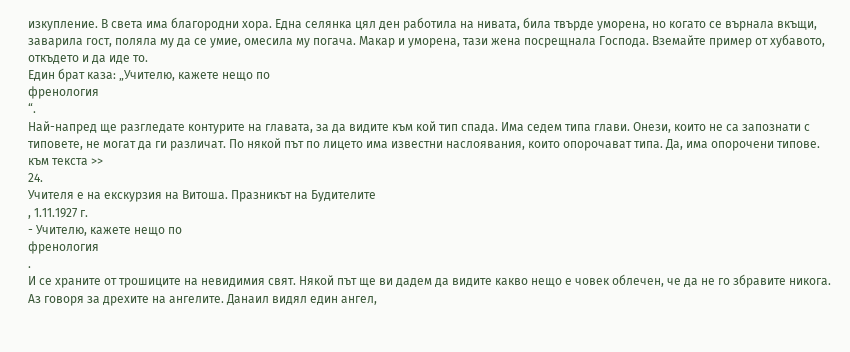изкупление. В света има благородни хора. Една селянка цял ден работила на нивата, била твърде уморена, но когато се върнала вкъщи, заварила гост, поляла му да се умие, омесила му погача. Макар и уморена, тази жена посрещнала Господа. Вземайте пример от хубавото, откъдето и да иде то.
Един брат каза: „Учителю, кажете нещо по
френология
“.
Най-напред ще разгледате контурите на главата, за да видите към кой тип спада. Има седем типа глави. Онези, които не са запознати с типовете, не могат да ги различат. По някой път по лицето има известни наслоявания, които опорочават типа. Да, има опорочени типове.
към текста >>
24.
Учителя е на екскурзия на Витоша. Празникът на Будителите
, 1.11.1927 г.
- Учителю, кажете нещо по
френология
.
И се храните от трошиците на невидимия свят. Някой път ще ви дадем да видите какво нещо е човек облечен, че да не го збравите никога. Аз говоря за дрехите на ангелите. Данаил видял един ангел,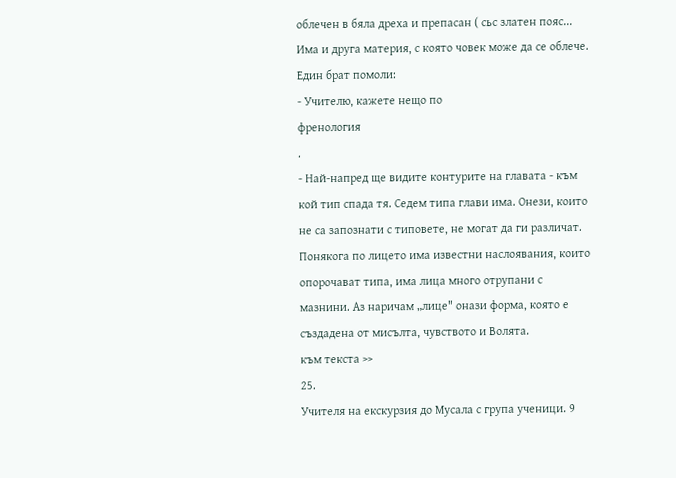облечен в бяла дреха и препасан ( сьс златен пояс... Има и друга материя, с която човек може да се облече. Един брат помоли:
- Учителю, кажете нещо по
френология
.
- Най-напред ще видите контурите на главата - към кой тип спада тя. Седем типа глави има. Онези, които не са запознати с типовете, не могат да ги различат. Понякога по лицето има известни наслоявания, които опорочават типа, има лица много отрупани с мазнини. Аз наричам „лице" онази форма, която е създадена от мисълта, чувството и Волята.
към текста >>
25.
Учителя на екскурзия до Мусала с група ученици. 9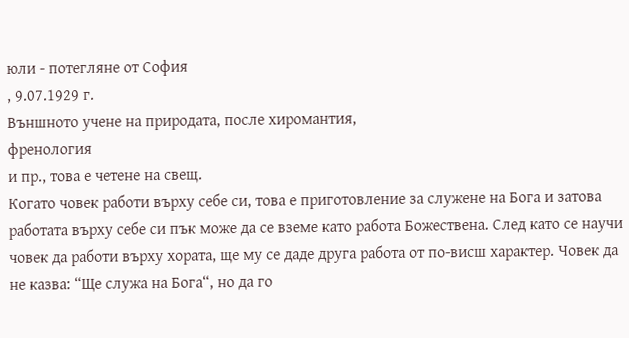юли - потегляне от София
, 9.07.1929 г.
Външното учене на природата, после хиромантия,
френология
и пр., това е четене на свещ.
Когато човек работи върху себе си, това е приготовление за служене на Бога и затова работата върху себе си пък може да се вземе като работа Божествена. След като се научи човек да работи върху хората, ще му се даде друга работа от по-висш характер. Човек да не казва: “Ще служа на Бога“, но да го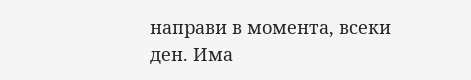направи в момента, всеки ден. Има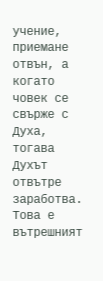учение, приемане отвън, а когато човек се свърже с Духа, тогава Духът отвътре заработва. Това е вътрешният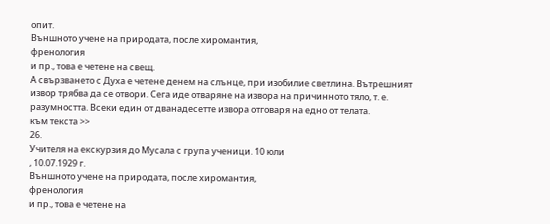опит.
Външното учене на природата, после хиромантия,
френология
и пр., това е четене на свещ.
А свързването с Духа е четене денем на слънце, при изобилие светлина. Вътрешният извор трябва да се отвори. Сега иде отваряне на извора на причинното тяло, т. е. разумността. Всеки един от дванадесетте извора отговаря на едно от телата.
към текста >>
26.
Учителя на екскурзия до Мусала с група ученици. 10 юли
, 10.07.1929 г.
Външното учене на природата, после хиромантия,
френология
и пр., това е четене на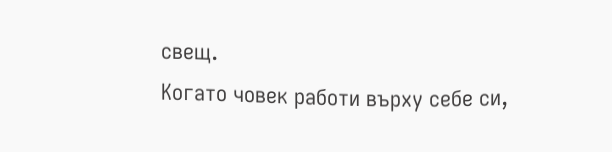свещ.
Когато човек работи върху себе си,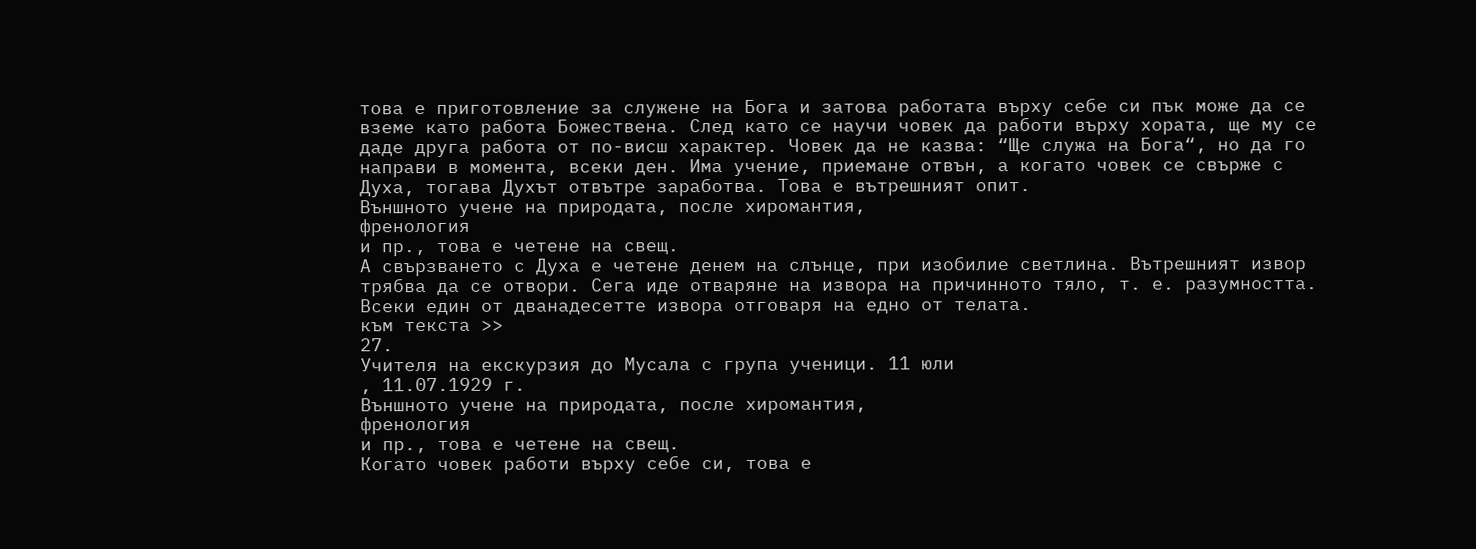това е приготовление за служене на Бога и затова работата върху себе си пък може да се вземе като работа Божествена. След като се научи човек да работи върху хората, ще му се даде друга работа от по-висш характер. Човек да не казва: “Ще служа на Бога“, но да го направи в момента, всеки ден. Има учение, приемане отвън, а когато човек се свърже с Духа, тогава Духът отвътре заработва. Това е вътрешният опит.
Външното учене на природата, после хиромантия,
френология
и пр., това е четене на свещ.
А свързването с Духа е четене денем на слънце, при изобилие светлина. Вътрешният извор трябва да се отвори. Сега иде отваряне на извора на причинното тяло, т. е. разумността. Всеки един от дванадесетте извора отговаря на едно от телата.
към текста >>
27.
Учителя на екскурзия до Мусала с група ученици. 11 юли
, 11.07.1929 г.
Външното учене на природата, после хиромантия,
френология
и пр., това е четене на свещ.
Когато човек работи върху себе си, това е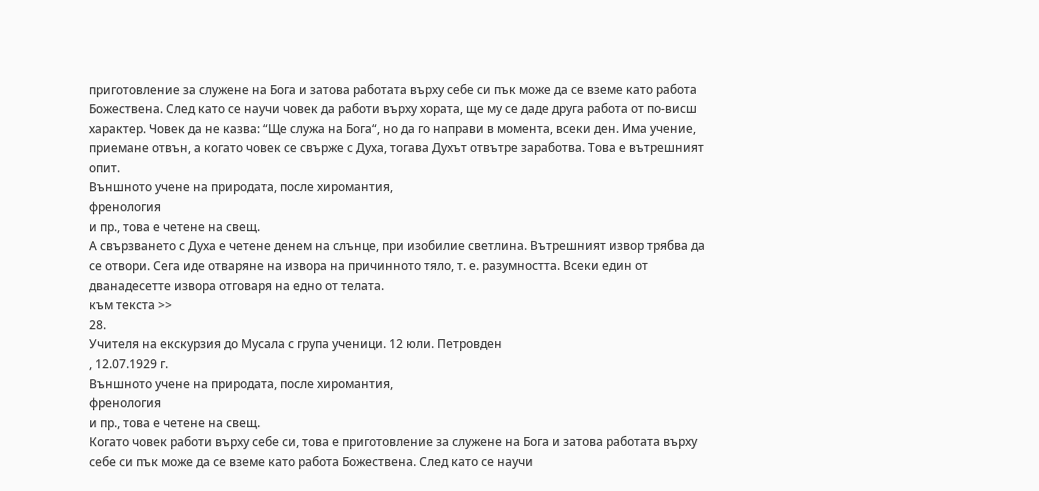приготовление за служене на Бога и затова работата върху себе си пък може да се вземе като работа Божествена. След като се научи човек да работи върху хората, ще му се даде друга работа от по-висш характер. Човек да не казва: “Ще служа на Бога“, но да го направи в момента, всеки ден. Има учение, приемане отвън, а когато човек се свърже с Духа, тогава Духът отвътре заработва. Това е вътрешният опит.
Външното учене на природата, после хиромантия,
френология
и пр., това е четене на свещ.
А свързването с Духа е четене денем на слънце, при изобилие светлина. Вътрешният извор трябва да се отвори. Сега иде отваряне на извора на причинното тяло, т. е. разумността. Всеки един от дванадесетте извора отговаря на едно от телата.
към текста >>
28.
Учителя на екскурзия до Мусала с група ученици. 12 юли. Петровден
, 12.07.1929 г.
Външното учене на природата, после хиромантия,
френология
и пр., това е четене на свещ.
Когато човек работи върху себе си, това е приготовление за служене на Бога и затова работата върху себе си пък може да се вземе като работа Божествена. След като се научи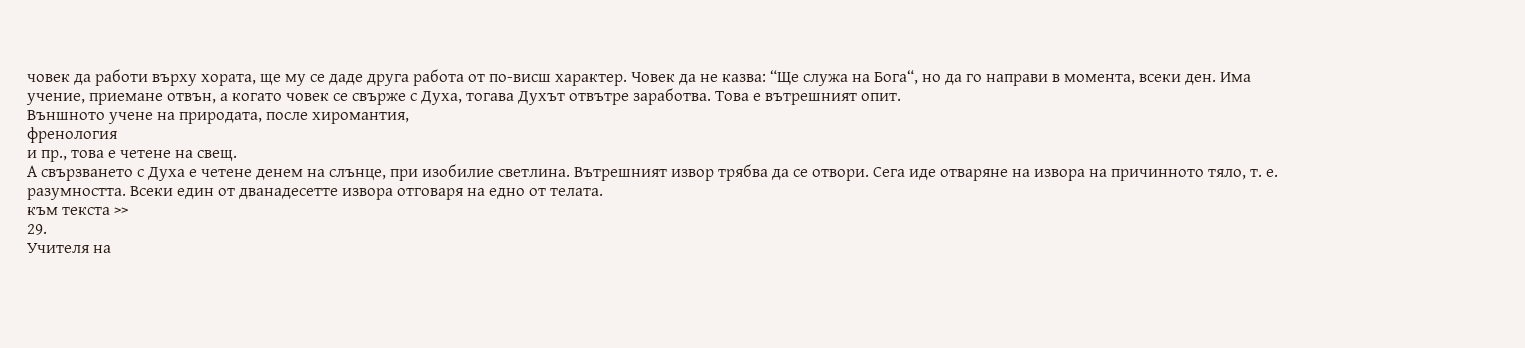човек да работи върху хората, ще му се даде друга работа от по-висш характер. Човек да не казва: “Ще служа на Бога“, но да го направи в момента, всеки ден. Има учение, приемане отвън, а когато човек се свърже с Духа, тогава Духът отвътре заработва. Това е вътрешният опит.
Външното учене на природата, после хиромантия,
френология
и пр., това е четене на свещ.
А свързването с Духа е четене денем на слънце, при изобилие светлина. Вътрешният извор трябва да се отвори. Сега иде отваряне на извора на причинното тяло, т. е. разумността. Всеки един от дванадесетте извора отговаря на едно от телата.
към текста >>
29.
Учителя на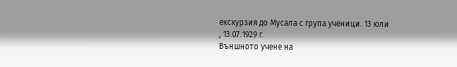екскурзия до Мусала с група ученици. 13 юли
, 13.07.1929 г.
Външното учене на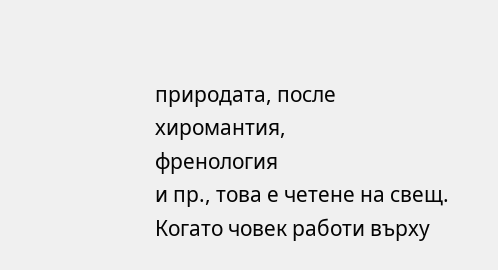природата, после хиромантия,
френология
и пр., това е четене на свещ.
Когато човек работи върху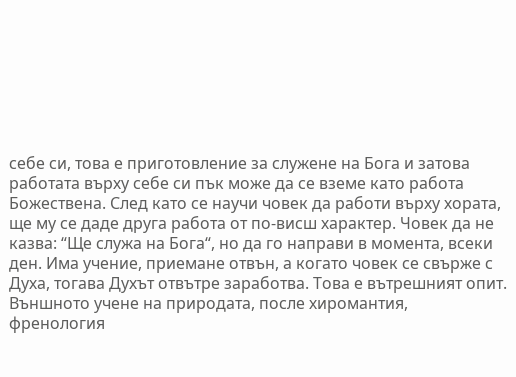себе си, това е приготовление за служене на Бога и затова работата върху себе си пък може да се вземе като работа Божествена. След като се научи човек да работи върху хората, ще му се даде друга работа от по-висш характер. Човек да не казва: “Ще служа на Бога“, но да го направи в момента, всеки ден. Има учение, приемане отвън, а когато човек се свърже с Духа, тогава Духът отвътре заработва. Това е вътрешният опит.
Външното учене на природата, после хиромантия,
френология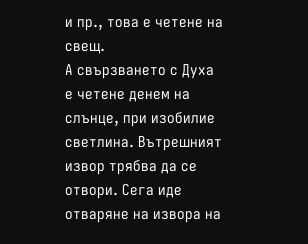и пр., това е четене на свещ.
А свързването с Духа е четене денем на слънце, при изобилие светлина. Вътрешният извор трябва да се отвори. Сега иде отваряне на извора на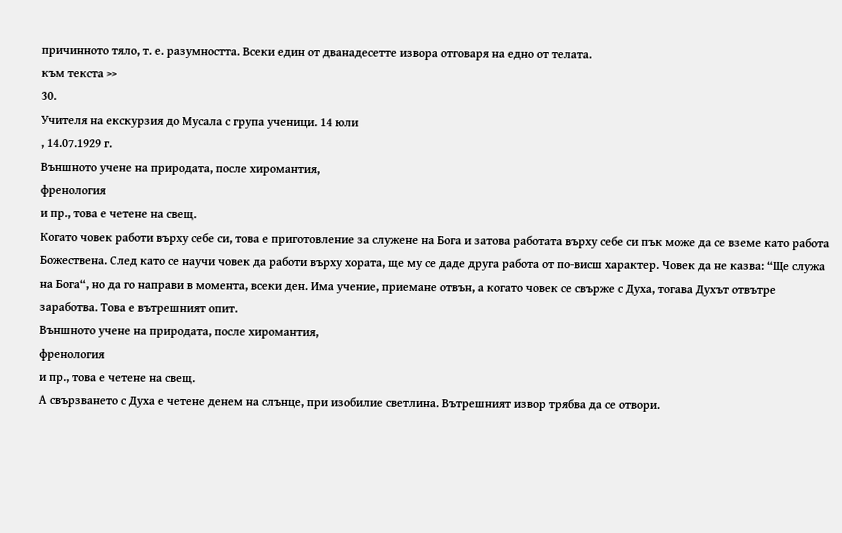причинното тяло, т. е. разумността. Всеки един от дванадесетте извора отговаря на едно от телата.
към текста >>
30.
Учителя на екскурзия до Мусала с група ученици. 14 юли
, 14.07.1929 г.
Външното учене на природата, после хиромантия,
френология
и пр., това е четене на свещ.
Когато човек работи върху себе си, това е приготовление за служене на Бога и затова работата върху себе си пък може да се вземе като работа Божествена. След като се научи човек да работи върху хората, ще му се даде друга работа от по-висш характер. Човек да не казва: “Ще служа на Бога“, но да го направи в момента, всеки ден. Има учение, приемане отвън, а когато човек се свърже с Духа, тогава Духът отвътре заработва. Това е вътрешният опит.
Външното учене на природата, после хиромантия,
френология
и пр., това е четене на свещ.
А свързването с Духа е четене денем на слънце, при изобилие светлина. Вътрешният извор трябва да се отвори.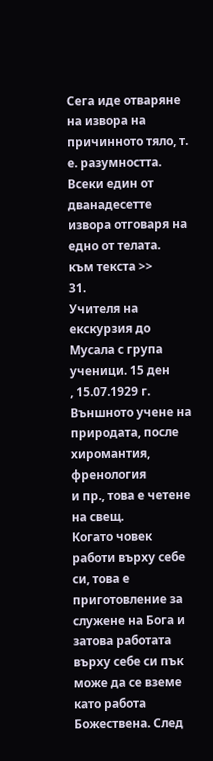Сега иде отваряне на извора на причинното тяло, т. е. разумността. Всеки един от дванадесетте извора отговаря на едно от телата.
към текста >>
31.
Учителя на екскурзия до Мусала с група ученици. 15 ден
, 15.07.1929 г.
Външното учене на природата, после хиромантия,
френология
и пр., това е четене на свещ.
Когато човек работи върху себе си, това е приготовление за служене на Бога и затова работата върху себе си пък може да се вземе като работа Божествена. След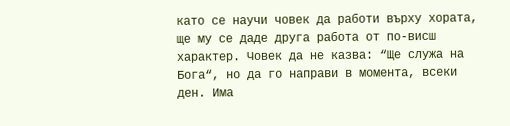като се научи човек да работи върху хората, ще му се даде друга работа от по-висш характер. Човек да не казва: “Ще служа на Бога“, но да го направи в момента, всеки ден. Има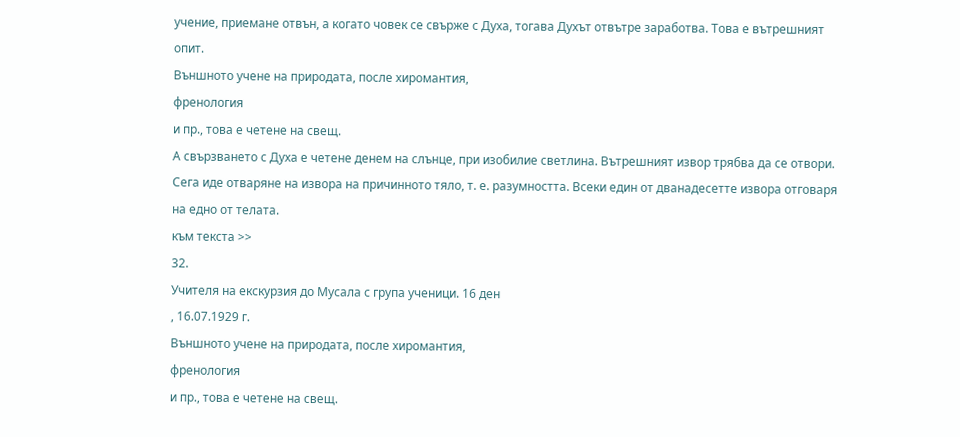учение, приемане отвън, а когато човек се свърже с Духа, тогава Духът отвътре заработва. Това е вътрешният опит.
Външното учене на природата, после хиромантия,
френология
и пр., това е четене на свещ.
А свързването с Духа е четене денем на слънце, при изобилие светлина. Вътрешният извор трябва да се отвори. Сега иде отваряне на извора на причинното тяло, т. е. разумността. Всеки един от дванадесетте извора отговаря на едно от телата.
към текста >>
32.
Учителя на екскурзия до Мусала с група ученици. 16 ден
, 16.07.1929 г.
Външното учене на природата, после хиромантия,
френология
и пр., това е четене на свещ.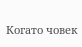Когато човек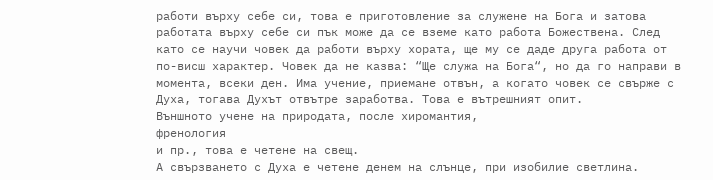работи върху себе си, това е приготовление за служене на Бога и затова работата върху себе си пък може да се вземе като работа Божествена. След като се научи човек да работи върху хората, ще му се даде друга работа от по-висш характер. Човек да не казва: “Ще служа на Бога“, но да го направи в момента, всеки ден. Има учение, приемане отвън, а когато човек се свърже с Духа, тогава Духът отвътре заработва. Това е вътрешният опит.
Външното учене на природата, после хиромантия,
френология
и пр., това е четене на свещ.
А свързването с Духа е четене денем на слънце, при изобилие светлина.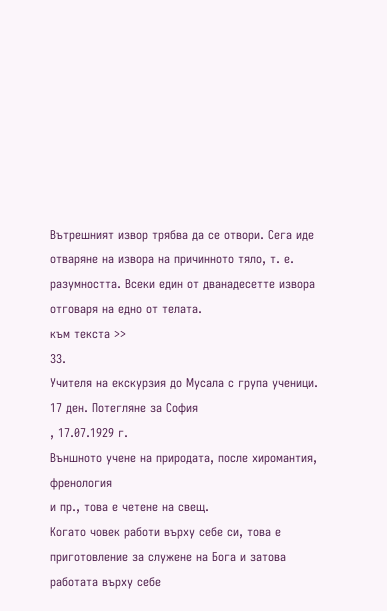Вътрешният извор трябва да се отвори. Сега иде отваряне на извора на причинното тяло, т. е. разумността. Всеки един от дванадесетте извора отговаря на едно от телата.
към текста >>
33.
Учителя на екскурзия до Мусала с група ученици. 17 ден. Потегляне за София
, 17.07.1929 г.
Външното учене на природата, после хиромантия,
френология
и пр., това е четене на свещ.
Когато човек работи върху себе си, това е приготовление за служене на Бога и затова работата върху себе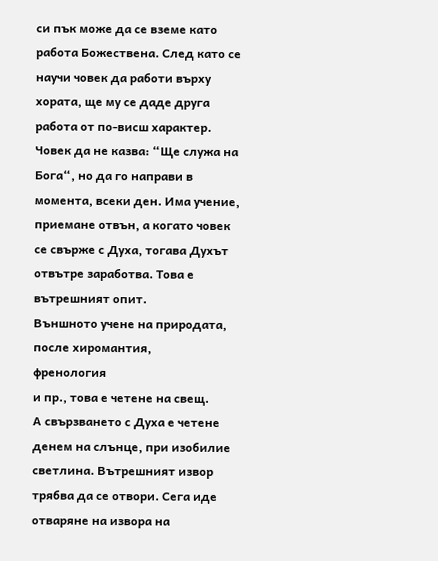си пък може да се вземе като работа Божествена. След като се научи човек да работи върху хората, ще му се даде друга работа от по-висш характер. Човек да не казва: “Ще служа на Бога“, но да го направи в момента, всеки ден. Има учение, приемане отвън, а когато човек се свърже с Духа, тогава Духът отвътре заработва. Това е вътрешният опит.
Външното учене на природата, после хиромантия,
френология
и пр., това е четене на свещ.
А свързването с Духа е четене денем на слънце, при изобилие светлина. Вътрешният извор трябва да се отвори. Сега иде отваряне на извора на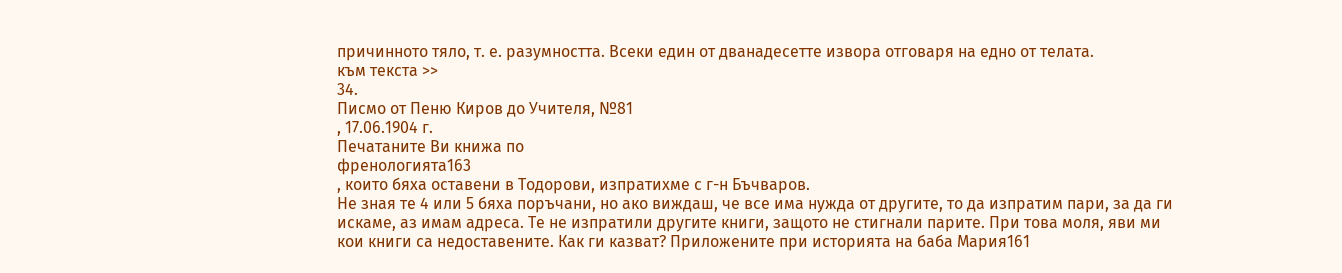причинното тяло, т. е. разумността. Всеки един от дванадесетте извора отговаря на едно от телата.
към текста >>
34.
Писмо от Пеню Киров до Учителя, №81
, 17.06.1904 г.
Печатаните Ви книжа по
френологията163
, които бяха оставени в Тодорови, изпратихме с г-н Бъчваров.
Не зная те 4 или 5 бяха поръчани, но ако виждаш, че все има нужда от другите, то да изпратим пари, за да ги искаме, аз имам адреса. Те не изпратили другите книги, защото не стигнали парите. При това моля, яви ми кои книги са недоставените. Как ги казват? Приложените при историята на баба Мария161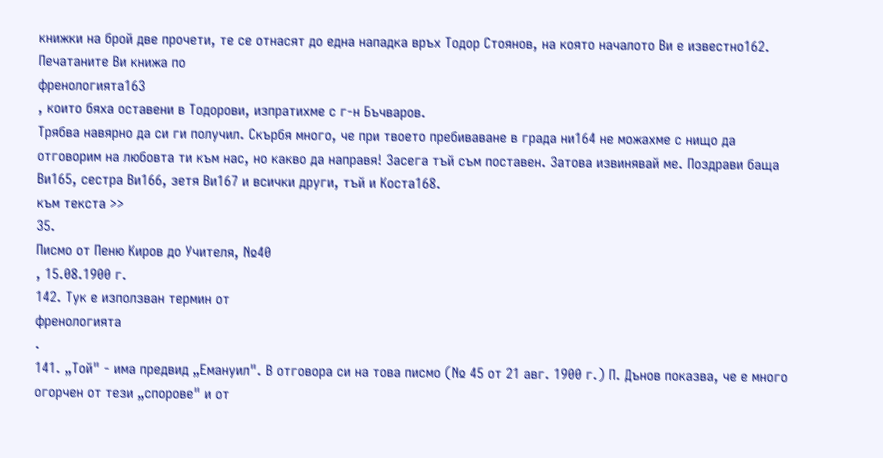книжки на брой две прочети, те се отнасят до една нападка връх Тодор Стоянов, на която началото Ви е известно162.
Печатаните Ви книжа по
френологията163
, които бяха оставени в Тодорови, изпратихме с г-н Бъчваров.
Трябва навярно да си ги получил. Скърбя много, че при твоето пребиваване в града ни164 не можахме с нищо да отговорим на любовта ти към нас, но какво да направя! Засега тъй съм поставен. Затова извинявай ме. Поздрави баща Ви165, сестра Ви166, зетя Ви167 и всички други, тъй и Коста168.
към текста >>
35.
Писмо от Пеню Киров до Учителя, №40
, 15.08.1900 г.
142. Тук е използван термин от
френологията
.
141. „Той" - има предвид „Емануил". В отговора си на това писмо (№ 45 от 21 авг. 1900 г.) П. Дънов показва, че е много огорчен от тези „спорове" и от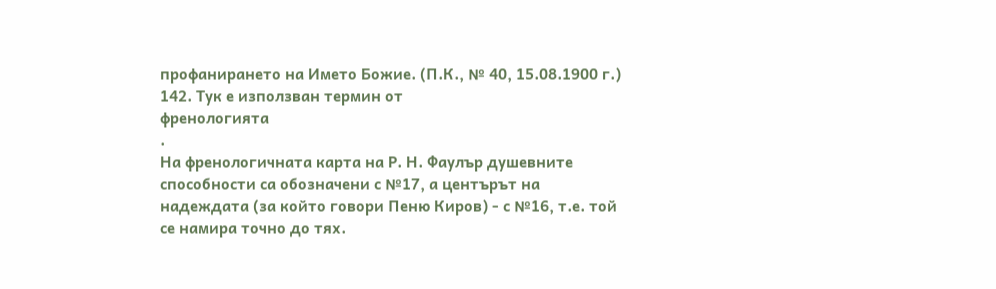профанирането на Името Божие. (П.К., № 40, 15.08.1900 г.)
142. Тук е използван термин от
френологията
.
На френологичната карта на Р. Н. Фаулър душевните способности са обозначени с №17, а центърът на надеждата (за който говори Пеню Киров) - с №16, т.е. той се намира точно до тях.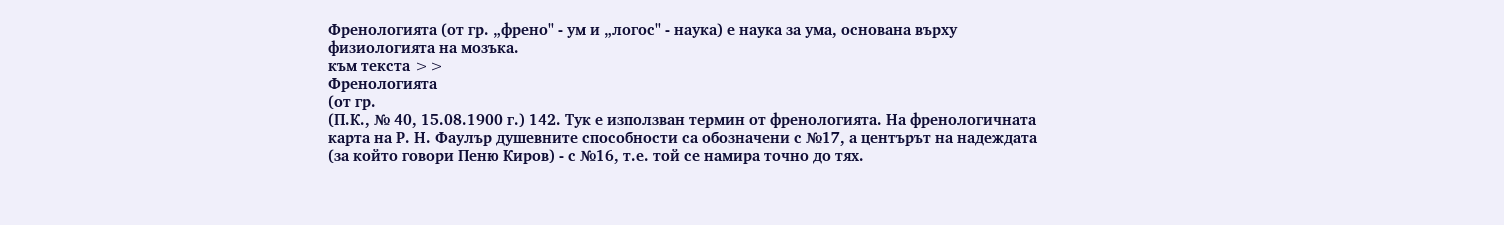Френологията (от гр. „френо" - ум и „логос" - наука) е наука за ума, основана върху физиологията на мозъка.
към текста >>
Френологията
(от гр.
(П.К., № 40, 15.08.1900 г.) 142. Тук е използван термин от френологията. На френологичната карта на Р. Н. Фаулър душевните способности са обозначени с №17, а центърът на надеждата (за който говори Пеню Киров) - с №16, т.е. той се намира точно до тях.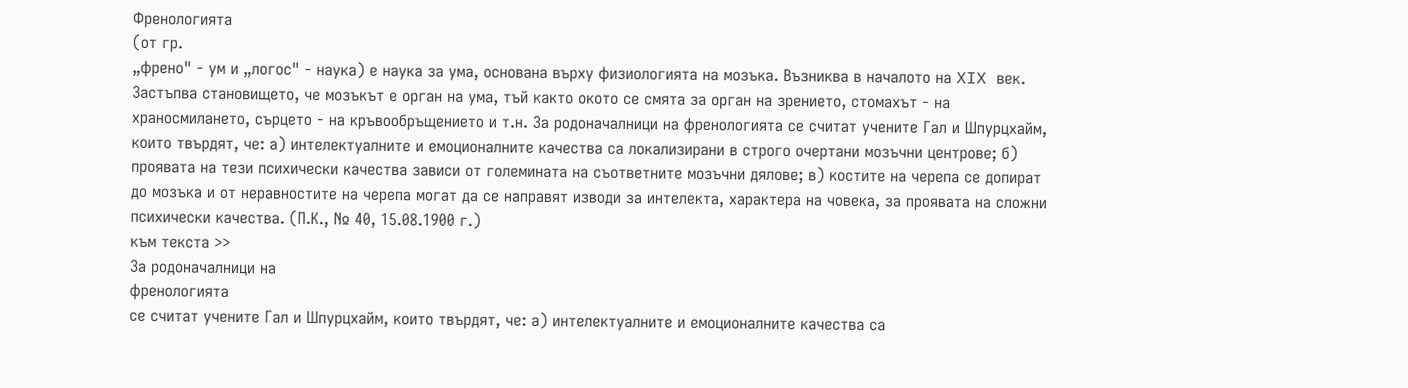Френологията
(от гр.
„френо" - ум и „логос" - наука) е наука за ума, основана върху физиологията на мозъка. Възниква в началото на XIX век. Застъпва становището, че мозъкът е орган на ума, тъй както окото се смята за орган на зрението, стомахът - на храносмилането, сърцето - на кръвообръщението и т.н. За родоначалници на френологията се считат учените Гал и Шпурцхайм, които твърдят, че: а) интелектуалните и емоционалните качества са локализирани в строго очертани мозъчни центрове; б) проявата на тези психически качества зависи от големината на съответните мозъчни дялове; в) костите на черепа се допират до мозъка и от неравностите на черепа могат да се направят изводи за интелекта, характера на човека, за проявата на сложни психически качества. (П.К., № 40, 15.08.1900 г.)
към текста >>
За родоначалници на
френологията
се считат учените Гал и Шпурцхайм, които твърдят, че: а) интелектуалните и емоционалните качества са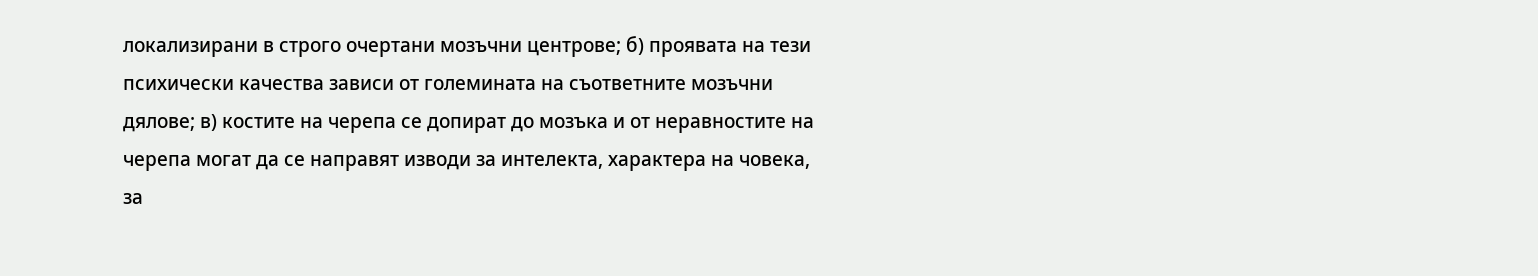локализирани в строго очертани мозъчни центрове; б) проявата на тези психически качества зависи от големината на съответните мозъчни дялове; в) костите на черепа се допират до мозъка и от неравностите на черепа могат да се направят изводи за интелекта, характера на човека, за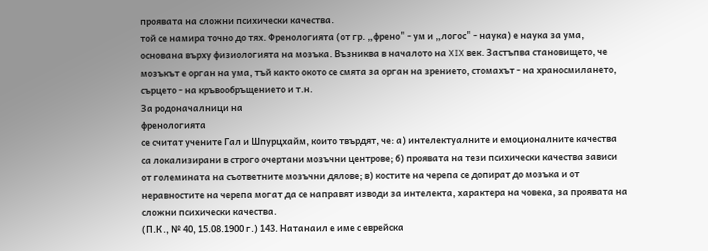проявата на сложни психически качества.
той се намира точно до тях. Френологията (от гр. „френо" - ум и „логос" - наука) е наука за ума, основана върху физиологията на мозъка. Възниква в началото на XIX век. Застъпва становището, че мозъкът е орган на ума, тъй както окото се смята за орган на зрението, стомахът - на храносмилането, сърцето - на кръвообръщението и т.н.
За родоначалници на
френологията
се считат учените Гал и Шпурцхайм, които твърдят, че: а) интелектуалните и емоционалните качества са локализирани в строго очертани мозъчни центрове; б) проявата на тези психически качества зависи от големината на съответните мозъчни дялове; в) костите на черепа се допират до мозъка и от неравностите на черепа могат да се направят изводи за интелекта, характера на човека, за проявата на сложни психически качества.
(П.К., № 40, 15.08.1900 г.) 143. Натанаил е име с еврейска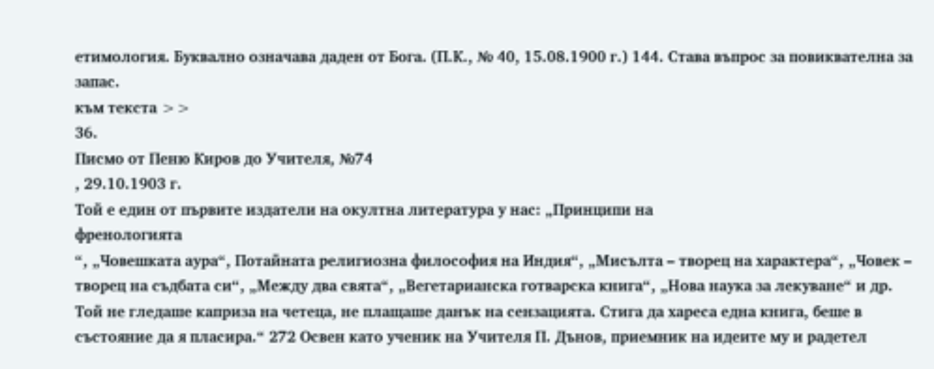етимология. Буквално означава даден от Бога. (П.К., № 40, 15.08.1900 г.) 144. Става въпрос за повиквателна за запас.
към текста >>
36.
Писмо от Пеню Киров до Учителя, №74
, 29.10.1903 г.
Той е един от първите издатели на окултна литература у нас: „Принципи на
френологията
“, „Човешката аура“, Потайната религиозна философия на Индия“, „Мисълта – творец на характера“, „Човек – творец на съдбата си“, „Между два свята“, „Вегетарианска готварска книга“, „Нова наука за лекуване“ и др.
Той не гледаше каприза на четеца, не плащаше данък на сензацията. Стига да хареса една книга, беше в състояние да я пласира.“ 272 Освен като ученик на Учителя П. Дънов, приемник на идеите му и радетел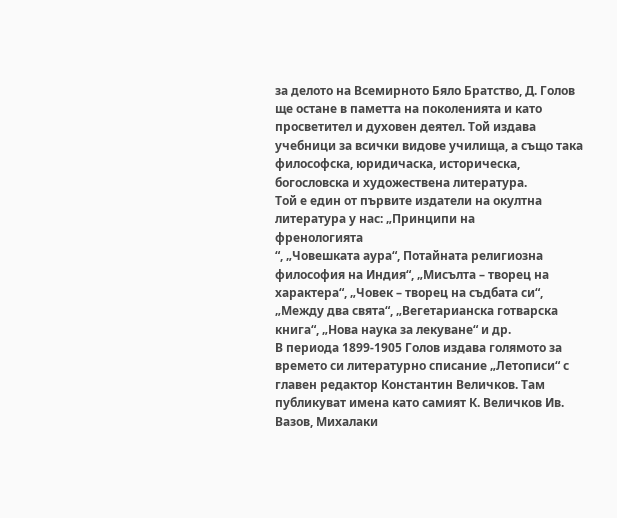за делото на Всемирното Бяло Братство, Д. Голов ще остане в паметта на поколенията и като просветител и духовен деятел. Той издава учебници за всички видове училища, а също така философска, юридичаска, историческа, богословска и художествена литература.
Той е един от първите издатели на окултна литература у нас: „Принципи на
френологията
“, „Човешката аура“, Потайната религиозна философия на Индия“, „Мисълта – творец на характера“, „Човек – творец на съдбата си“, „Между два свята“, „Вегетарианска готварска книга“, „Нова наука за лекуване“ и др.
В периода 1899-1905 Голов издава голямото за времето си литературно списание „Летописи“ с главен редактор Константин Величков. Там публикуват имена като самият К. Величков Ив. Вазов, Михалаки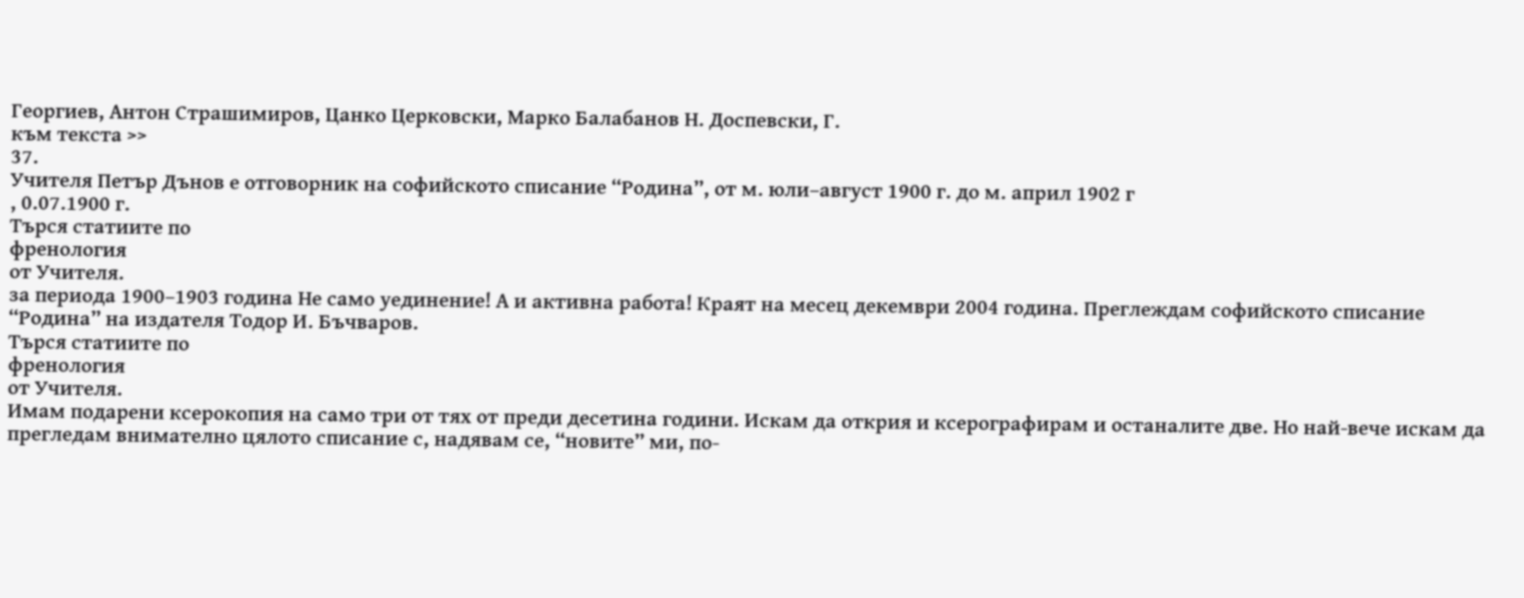Георгиев, Антон Страшимиров, Цанко Церковски, Марко Балабанов Н. Доспевски, Г.
към текста >>
37.
Учителя Петър Дънов е отговорник на софийското списание “Родина”, от м. юли–август 1900 г. до м. април 1902 г
, 0.07.1900 г.
Търся статиите по
френология
от Учителя.
за периода 1900–1903 година Не само уединение! А и активна работа! Краят на месец декември 2004 година. Преглеждам софийското списание “Родина” на издателя Тодор И. Бъчваров.
Търся статиите по
френология
от Учителя.
Имам подарени ксерокопия на само три от тях от преди десетина години. Искам да открия и ксерографирам и останалите две. Но най-вече искам да прегледам внимателно цялото списание с, надявам се, “новите” ми, по-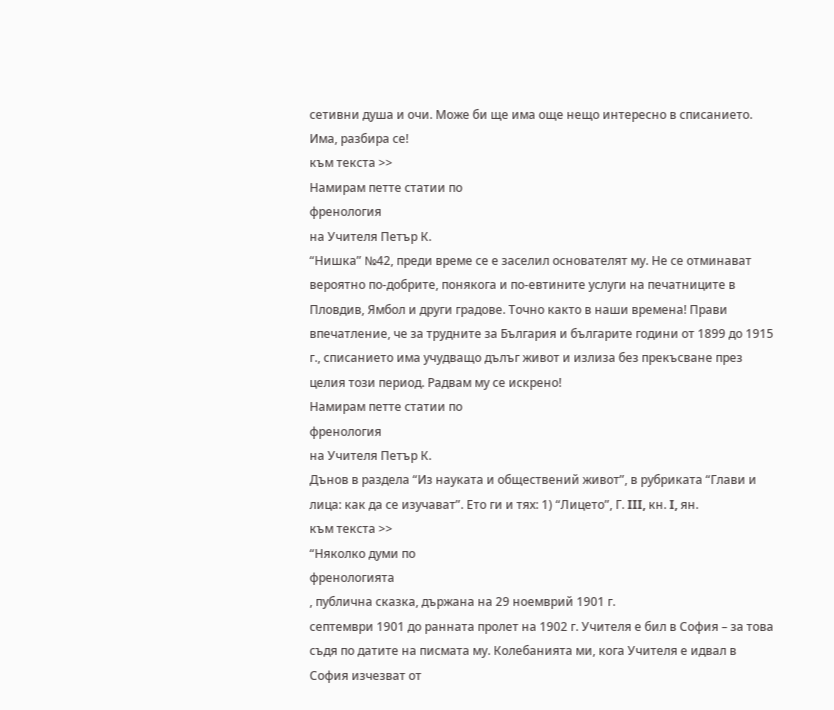сетивни душа и очи. Може би ще има още нещо интересно в списанието. Има, разбира се!
към текста >>
Намирам петте статии по
френология
на Учителя Петър К.
“Нишка” №42, преди време се е заселил основателят му. Не се отминават вероятно по-добрите, понякога и по-евтините услуги на печатниците в Пловдив, Ямбол и други градове. Точно както в наши времена! Прави впечатление, че за трудните за България и българите години от 1899 до 1915 г., списанието има учудващо дълъг живот и излиза без прекъсване през целия този период. Радвам му се искрено!
Намирам петте статии по
френология
на Учителя Петър К.
Дънов в раздела “Из науката и обществений живот”, в рубриката “Глави и лица: как да се изучават”. Ето ги и тях: 1) “Лицето”, Г. III, кн. I, ян.
към текста >>
“Няколко думи по
френологията
, публична сказка, държана на 29 ноемврий 1901 г.
септември 1901 до ранната пролет на 1902 г. Учителя е бил в София – за това съдя по датите на писмата му. Колебанията ми, кога Учителя е идвал в София изчезват от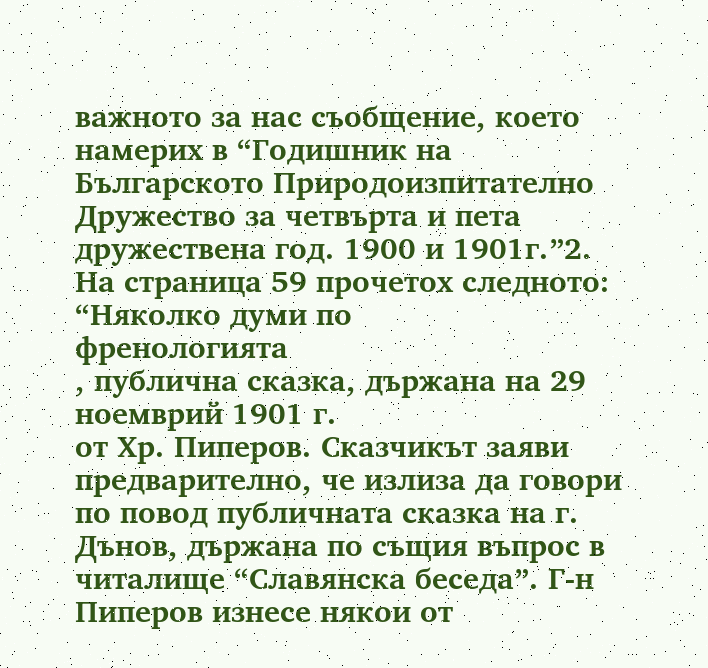важното за нас съобщение, което намерих в “Годишник на Българското Природоизпитателно Дружество за четвърта и пета дружествена год. 1900 и 1901г.”2. На страница 59 прочетох следното:
“Няколко думи по
френологията
, публична сказка, държана на 29 ноемврий 1901 г.
от Хр. Пиперов. Сказчикът заяви предварително, че излиза да говори по повод публичната сказка на г. Дънов, държана по същия въпрос в читалище “Славянска беседа”. Г-н Пиперов изнесе някои от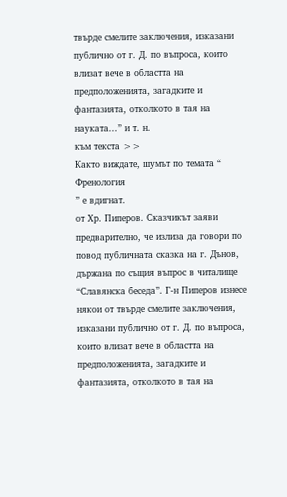твърде смелите заключения, изказани публично от г. Д. по въпроса, които влизат вече в областта на предположенията, загадките и фантазията, отколкото в тая на науката...” и т. н.
към текста >>
Както виждате, шумът по темата “
Френология
” е вдигнат.
от Хр. Пиперов. Сказчикът заяви предварително, че излиза да говори по повод публичната сказка на г. Дънов, държана по същия въпрос в читалище “Славянска беседа”. Г-н Пиперов изнесе някои от твърде смелите заключения, изказани публично от г. Д. по въпроса, които влизат вече в областта на предположенията, загадките и фантазията, отколкото в тая на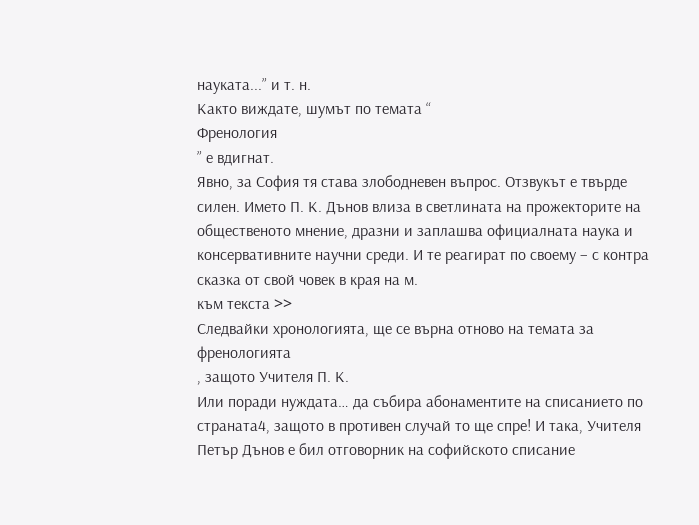науката...” и т. н.
Както виждате, шумът по темата “
Френология
” е вдигнат.
Явно, за София тя става злободневен въпрос. Отзвукът е твърде силен. Името П. К. Дънов влиза в светлината на прожекторите на общественото мнение, дразни и заплашва официалната наука и консервативните научни среди. И те реагират по своему – с контра сказка от свой човек в края на м.
към текста >>
Следвайки хронологията, ще се върна отново на темата за
френологията
, защото Учителя П. К.
Или поради нуждата… да събира абонаментите на списанието по страната4, защото в противен случай то ще спре! И така, Учителя Петър Дънов е бил отговорник на софийското списание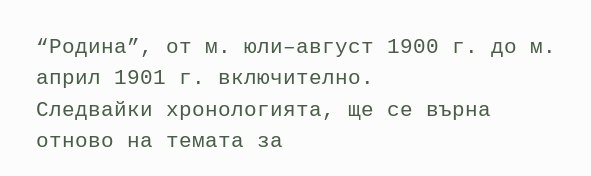“Родина”, от м. юли–август 1900 г. до м. април 1901 г. включително.
Следвайки хронологията, ще се върна отново на темата за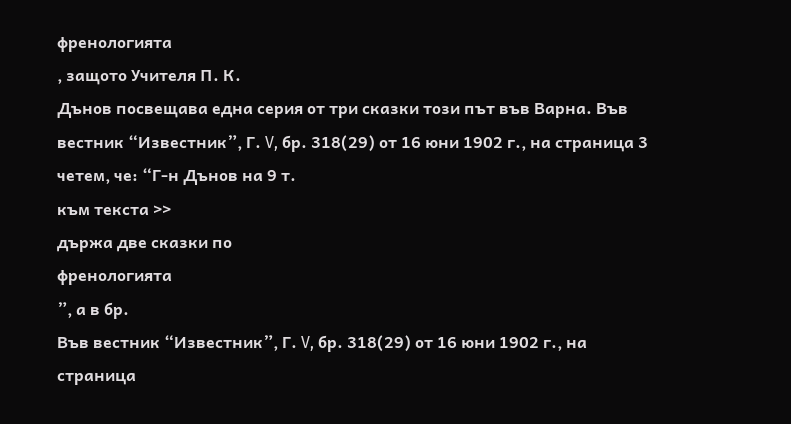френологията
, защото Учителя П. К.
Дънов посвещава една серия от три сказки този път във Варна. Във вестник “Известник”, Г. V, бр. 318(29) от 16 юни 1902 г., на страница 3 четем, че: “Г-н Дънов на 9 т.
към текста >>
държа две сказки по
френологията
”, а в бр.
Във вестник “Известник”, Г. V, бр. 318(29) от 16 юни 1902 г., на страница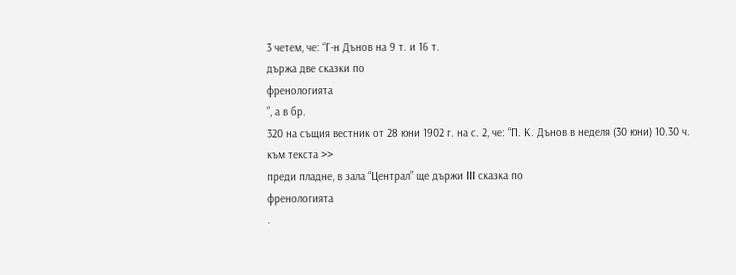3 четем, че: “Г-н Дънов на 9 т. и 16 т.
държа две сказки по
френологията
”, а в бр.
320 на същия вестник от 28 юни 1902 г. на с. 2, че: “П. К. Дънов в неделя (30 юни) 10.30 ч.
към текста >>
преди пладне, в зала “Централ” ще държи III сказка по
френологията
.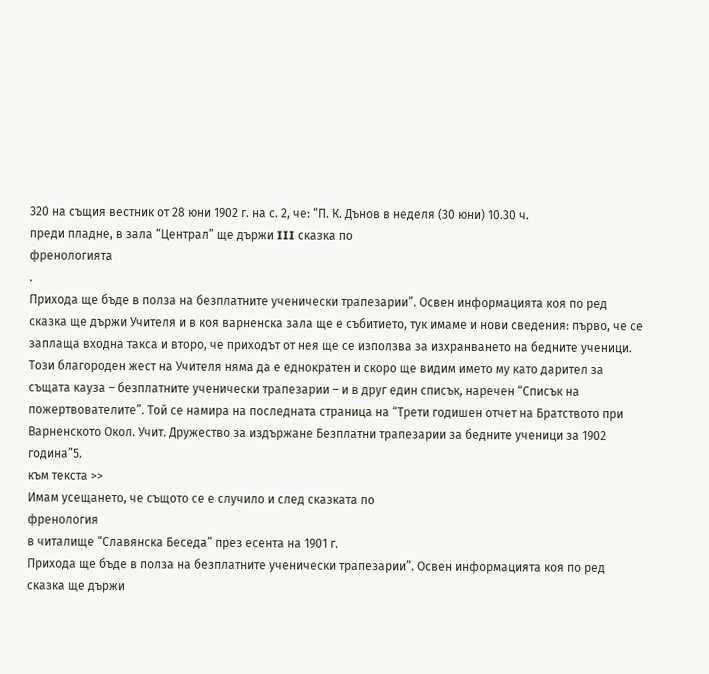320 на същия вестник от 28 юни 1902 г. на с. 2, че: “П. К. Дънов в неделя (30 юни) 10.30 ч.
преди пладне, в зала “Централ” ще държи III сказка по
френологията
.
Прихода ще бъде в полза на безплатните ученически трапезарии”. Освен информацията коя по ред сказка ще държи Учителя и в коя варненска зала ще е събитието, тук имаме и нови сведения: първо, че се заплаща входна такса и второ, че приходът от нея ще се използва за изхранването на бедните ученици. Този благороден жест на Учителя няма да е еднократен и скоро ще видим името му като дарител за същата кауза – безплатните ученически трапезарии – и в друг един списък, наречен “Списък на пожертвователите”. Той се намира на последната страница на “Трети годишен отчет на Братството при Варненското Окол. Учит. Дружество за издържане Безплатни трапезарии за бедните ученици за 1902 година”5.
към текста >>
Имам усещането, че същото се е случило и след сказката по
френология
в читалище “Славянска Беседа” през есента на 1901 г.
Прихода ще бъде в полза на безплатните ученически трапезарии”. Освен информацията коя по ред сказка ще държи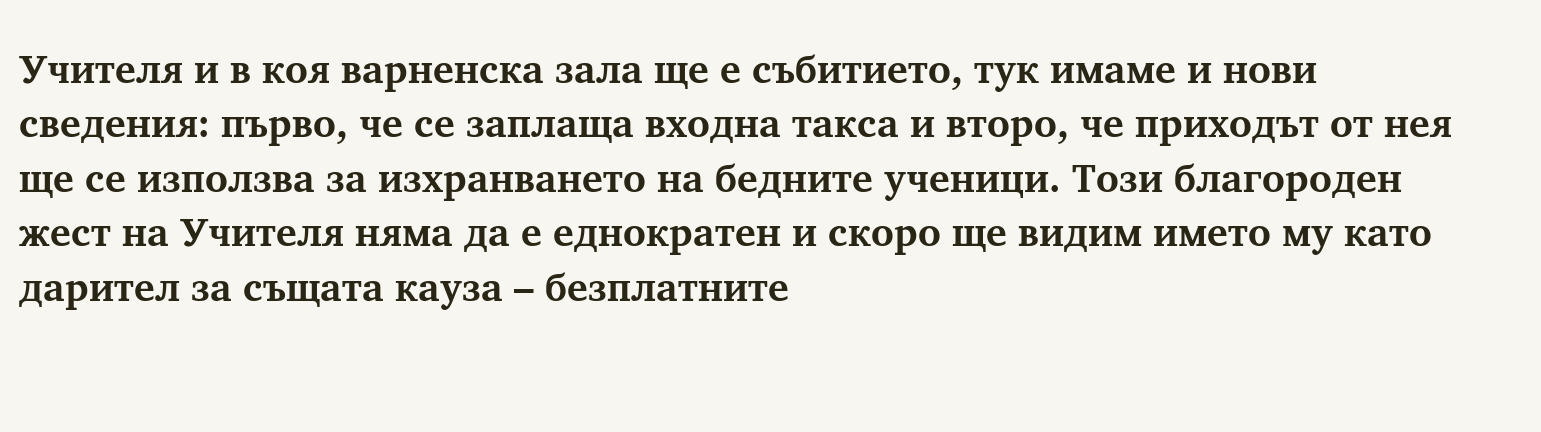Учителя и в коя варненска зала ще е събитието, тук имаме и нови сведения: първо, че се заплаща входна такса и второ, че приходът от нея ще се използва за изхранването на бедните ученици. Този благороден жест на Учителя няма да е еднократен и скоро ще видим името му като дарител за същата кауза – безплатните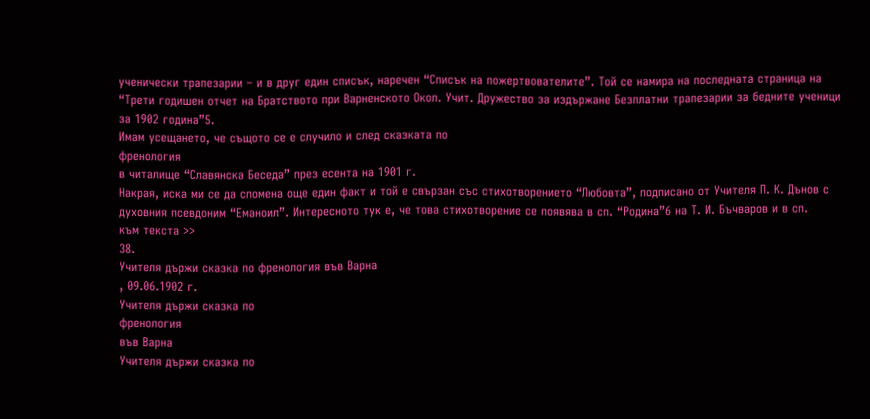ученически трапезарии – и в друг един списък, наречен “Списък на пожертвователите”. Той се намира на последната страница на “Трети годишен отчет на Братството при Варненското Окол. Учит. Дружество за издържане Безплатни трапезарии за бедните ученици за 1902 година”5.
Имам усещането, че същото се е случило и след сказката по
френология
в читалище “Славянска Беседа” през есента на 1901 г.
Накрая, иска ми се да спомена още един факт и той е свързан със стихотворението “Любовта”, подписано от Учителя П. К. Дънов с духовния псевдоним “Еманоил”. Интересното тук е, че това стихотворение се появява в сп. “Родина”6 на Т. И. Бъчваров и в сп.
към текста >>
38.
Учителя държи сказка по френология във Варна
, 09.06.1902 г.
Учителя държи сказка по
френология
във Варна
Учителя държи сказка по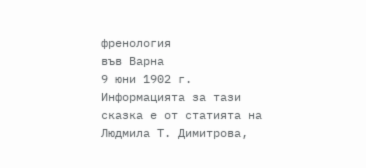френология
във Варна
9 юни 1902 г. Информацията за тази сказка е от статията на Людмила Т. Димитрова,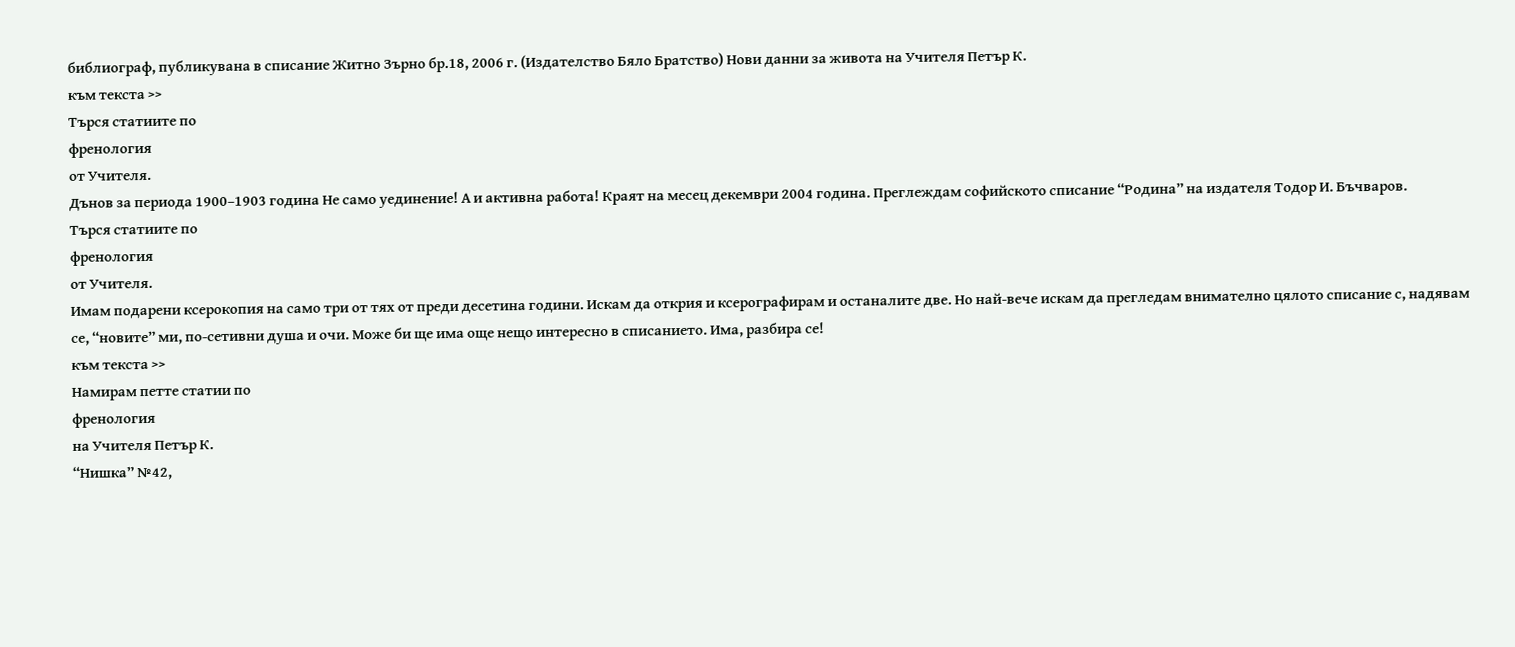библиограф, публикувана в списание Житно Зърно бр.18, 2006 г. (Издателство Бяло Братство) Нови данни за живота на Учителя Петър К.
към текста >>
Търся статиите по
френология
от Учителя.
Дънов за периода 1900–1903 година Не само уединение! А и активна работа! Краят на месец декември 2004 година. Преглеждам софийското списание “Родина” на издателя Тодор И. Бъчваров.
Търся статиите по
френология
от Учителя.
Имам подарени ксерокопия на само три от тях от преди десетина години. Искам да открия и ксерографирам и останалите две. Но най-вече искам да прегледам внимателно цялото списание с, надявам се, “новите” ми, по-сетивни душа и очи. Може би ще има още нещо интересно в списанието. Има, разбира се!
към текста >>
Намирам петте статии по
френология
на Учителя Петър К.
“Нишка” №42,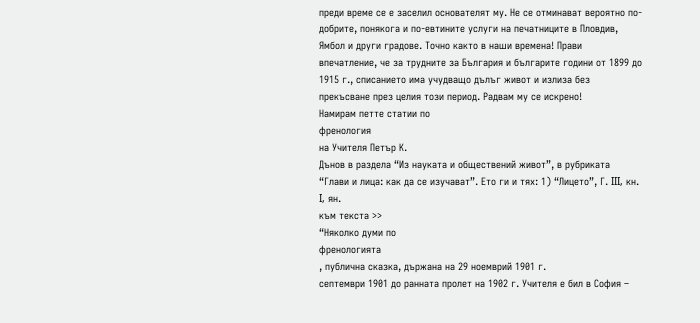преди време се е заселил основателят му. Не се отминават вероятно по-добрите, понякога и по-евтините услуги на печатниците в Пловдив, Ямбол и други градове. Точно както в наши времена! Прави впечатление, че за трудните за България и българите години от 1899 до 1915 г., списанието има учудващо дълъг живот и излиза без прекъсване през целия този период. Радвам му се искрено!
Намирам петте статии по
френология
на Учителя Петър К.
Дънов в раздела “Из науката и обществений живот”, в рубриката “Глави и лица: как да се изучават”. Ето ги и тях: 1) “Лицето”, Г. III, кн. I, ян.
към текста >>
“Няколко думи по
френологията
, публична сказка, държана на 29 ноемврий 1901 г.
септември 1901 до ранната пролет на 1902 г. Учителя е бил в София –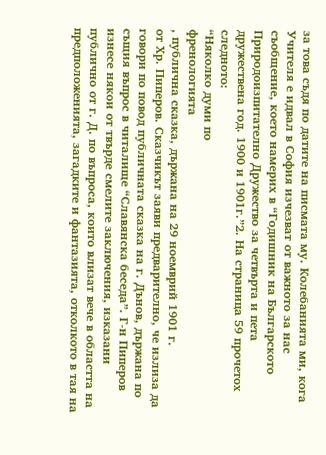за това съдя по датите на писмата му. Колебанията ми, кога Учителя е идвал в София изчезват от важното за нас съобщение, което намерих в “Годишник на Българското Природоизпитателно Дружество за четвърта и пета дружествена год. 1900 и 1901г.”2. На страница 59 прочетох следното:
“Няколко думи по
френологията
, публична сказка, държана на 29 ноемврий 1901 г.
от Хр. Пиперов. Сказчикът заяви предварително, че излиза да говори по повод публичната сказка на г. Дънов, държана по същия въпрос в читалище “Славянска беседа”. Г-н Пиперов изнесе някои от твърде смелите заключения, изказани публично от г. Д. по въпроса, които влизат вече в областта на предположенията, загадките и фантазията, отколкото в тая на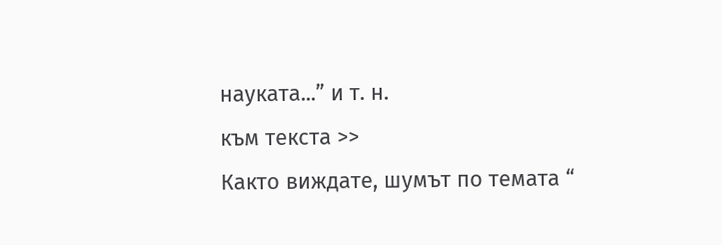науката...” и т. н.
към текста >>
Както виждате, шумът по темата “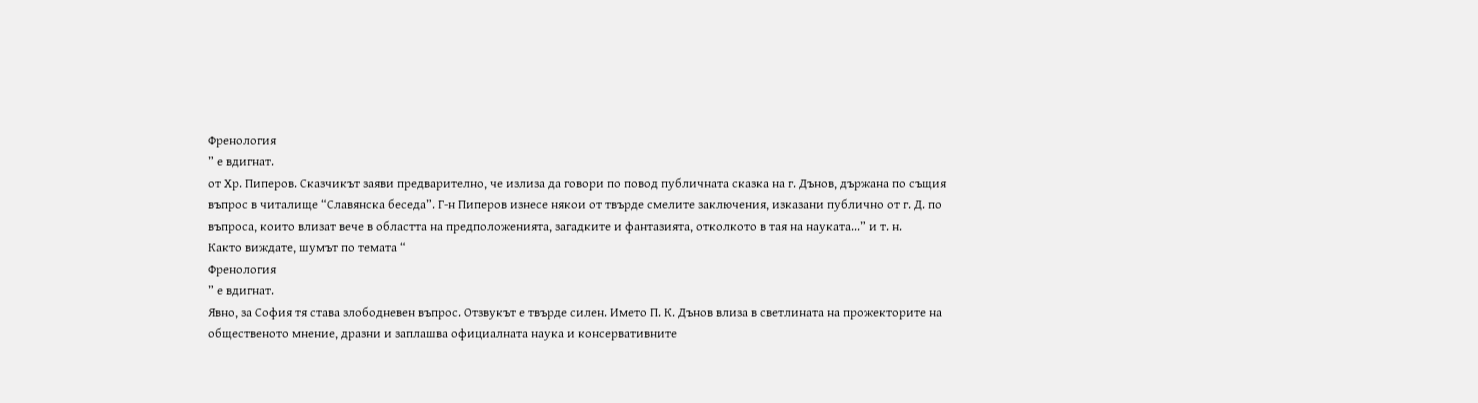Френология
” е вдигнат.
от Хр. Пиперов. Сказчикът заяви предварително, че излиза да говори по повод публичната сказка на г. Дънов, държана по същия въпрос в читалище “Славянска беседа”. Г-н Пиперов изнесе някои от твърде смелите заключения, изказани публично от г. Д. по въпроса, които влизат вече в областта на предположенията, загадките и фантазията, отколкото в тая на науката...” и т. н.
Както виждате, шумът по темата “
Френология
” е вдигнат.
Явно, за София тя става злободневен въпрос. Отзвукът е твърде силен. Името П. К. Дънов влиза в светлината на прожекторите на общественото мнение, дразни и заплашва официалната наука и консервативните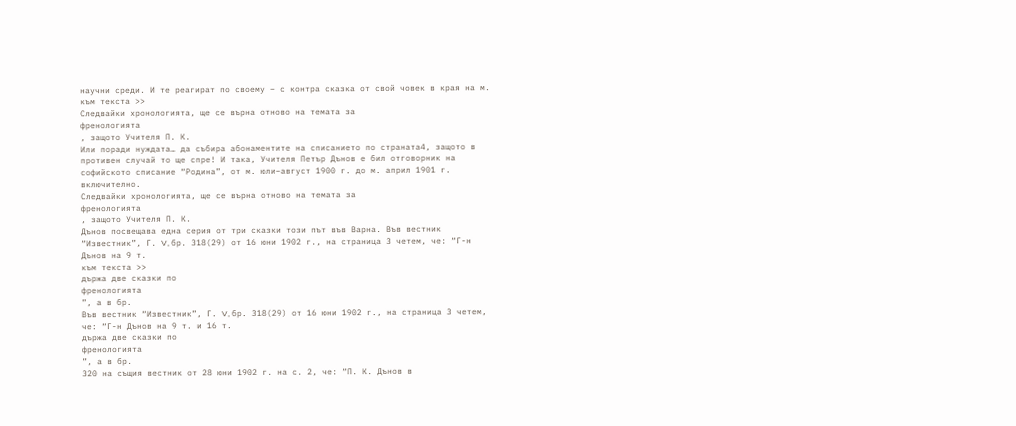научни среди. И те реагират по своему – с контра сказка от свой човек в края на м.
към текста >>
Следвайки хронологията, ще се върна отново на темата за
френологията
, защото Учителя П. К.
Или поради нуждата… да събира абонаментите на списанието по страната4, защото в противен случай то ще спре! И така, Учителя Петър Дънов е бил отговорник на софийското списание “Родина”, от м. юли–август 1900 г. до м. април 1901 г. включително.
Следвайки хронологията, ще се върна отново на темата за
френологията
, защото Учителя П. К.
Дънов посвещава една серия от три сказки този път във Варна. Във вестник “Известник”, Г. V, бр. 318(29) от 16 юни 1902 г., на страница 3 четем, че: “Г-н Дънов на 9 т.
към текста >>
държа две сказки по
френологията
”, а в бр.
Във вестник “Известник”, Г. V, бр. 318(29) от 16 юни 1902 г., на страница 3 четем, че: “Г-н Дънов на 9 т. и 16 т.
държа две сказки по
френологията
”, а в бр.
320 на същия вестник от 28 юни 1902 г. на с. 2, че: “П. К. Дънов в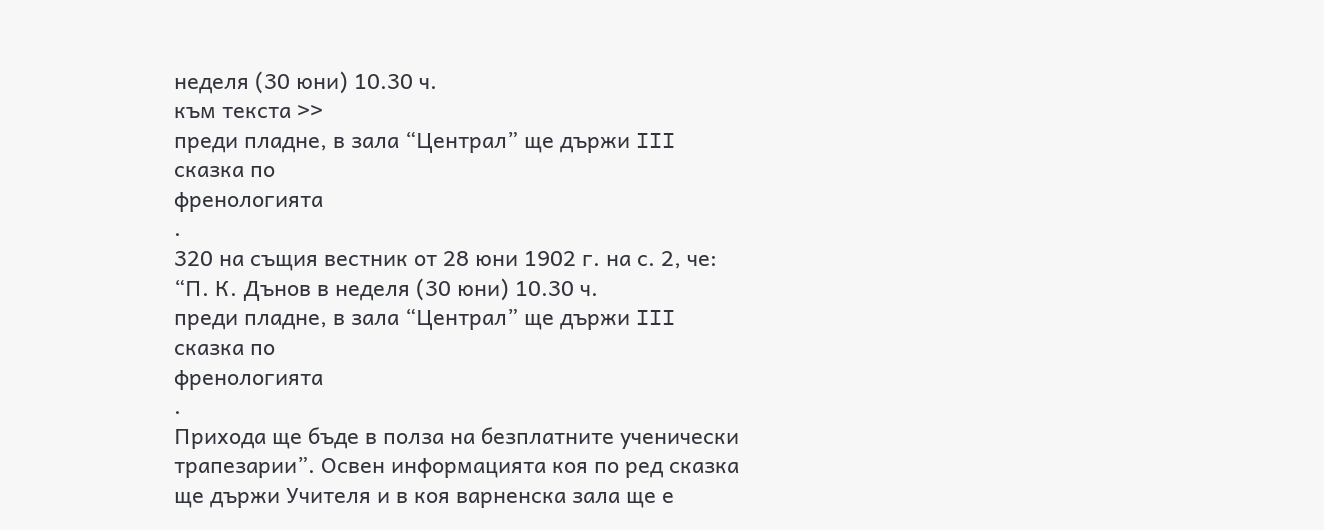неделя (30 юни) 10.30 ч.
към текста >>
преди пладне, в зала “Централ” ще държи III сказка по
френологията
.
320 на същия вестник от 28 юни 1902 г. на с. 2, че: “П. К. Дънов в неделя (30 юни) 10.30 ч.
преди пладне, в зала “Централ” ще държи III сказка по
френологията
.
Прихода ще бъде в полза на безплатните ученически трапезарии”. Освен информацията коя по ред сказка ще държи Учителя и в коя варненска зала ще е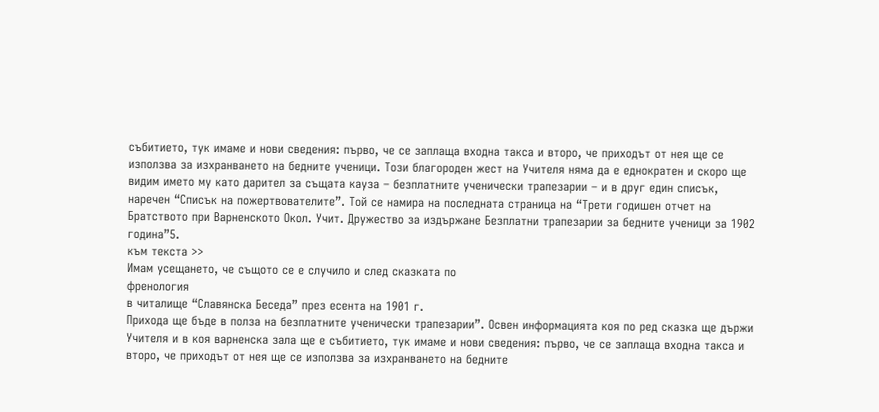събитието, тук имаме и нови сведения: първо, че се заплаща входна такса и второ, че приходът от нея ще се използва за изхранването на бедните ученици. Този благороден жест на Учителя няма да е еднократен и скоро ще видим името му като дарител за същата кауза – безплатните ученически трапезарии – и в друг един списък, наречен “Списък на пожертвователите”. Той се намира на последната страница на “Трети годишен отчет на Братството при Варненското Окол. Учит. Дружество за издържане Безплатни трапезарии за бедните ученици за 1902 година”5.
към текста >>
Имам усещането, че същото се е случило и след сказката по
френология
в читалище “Славянска Беседа” през есента на 1901 г.
Прихода ще бъде в полза на безплатните ученически трапезарии”. Освен информацията коя по ред сказка ще държи Учителя и в коя варненска зала ще е събитието, тук имаме и нови сведения: първо, че се заплаща входна такса и второ, че приходът от нея ще се използва за изхранването на бедните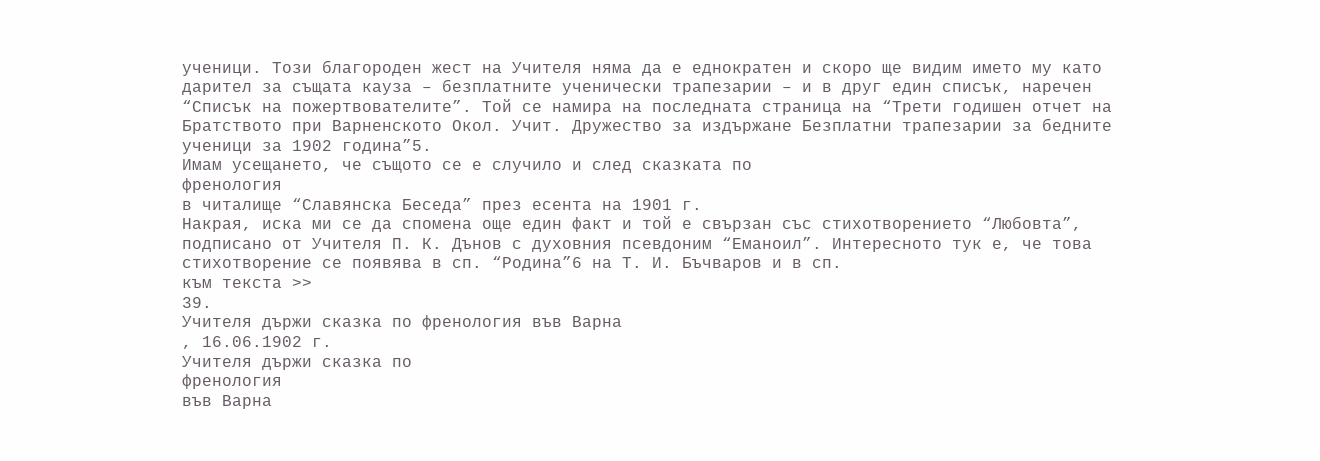ученици. Този благороден жест на Учителя няма да е еднократен и скоро ще видим името му като дарител за същата кауза – безплатните ученически трапезарии – и в друг един списък, наречен “Списък на пожертвователите”. Той се намира на последната страница на “Трети годишен отчет на Братството при Варненското Окол. Учит. Дружество за издържане Безплатни трапезарии за бедните ученици за 1902 година”5.
Имам усещането, че същото се е случило и след сказката по
френология
в читалище “Славянска Беседа” през есента на 1901 г.
Накрая, иска ми се да спомена още един факт и той е свързан със стихотворението “Любовта”, подписано от Учителя П. К. Дънов с духовния псевдоним “Еманоил”. Интересното тук е, че това стихотворение се появява в сп. “Родина”6 на Т. И. Бъчваров и в сп.
към текста >>
39.
Учителя държи сказка по френология във Варна
, 16.06.1902 г.
Учителя държи сказка по
френология
във Варна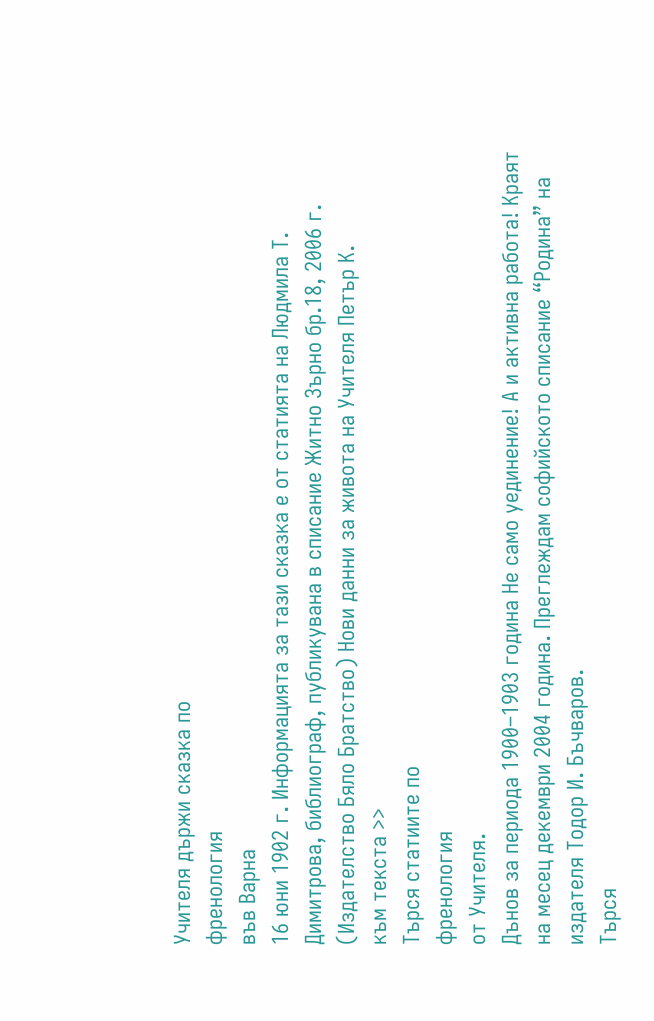Учителя държи сказка по
френология
във Варна
16 юни 1902 г. Информацията за тази сказка е от статията на Людмила Т. Димитрова, библиограф, публикувана в списание Житно Зърно бр.18, 2006 г. (Издателство Бяло Братство) Нови данни за живота на Учителя Петър К.
към текста >>
Търся статиите по
френология
от Учителя.
Дънов за периода 1900–1903 година Не само уединение! А и активна работа! Краят на месец декември 2004 година. Преглеждам софийското списание “Родина” на издателя Тодор И. Бъчваров.
Търся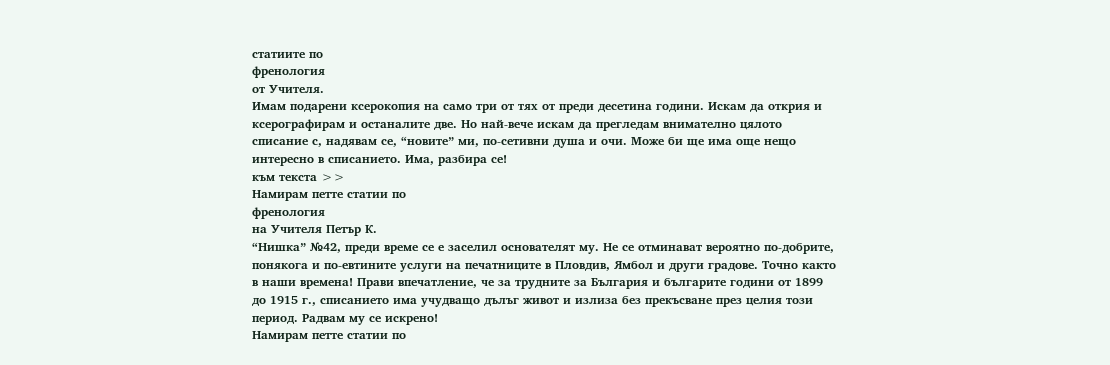статиите по
френология
от Учителя.
Имам подарени ксерокопия на само три от тях от преди десетина години. Искам да открия и ксерографирам и останалите две. Но най-вече искам да прегледам внимателно цялото списание с, надявам се, “новите” ми, по-сетивни душа и очи. Може би ще има още нещо интересно в списанието. Има, разбира се!
към текста >>
Намирам петте статии по
френология
на Учителя Петър К.
“Нишка” №42, преди време се е заселил основателят му. Не се отминават вероятно по-добрите, понякога и по-евтините услуги на печатниците в Пловдив, Ямбол и други градове. Точно както в наши времена! Прави впечатление, че за трудните за България и българите години от 1899 до 1915 г., списанието има учудващо дълъг живот и излиза без прекъсване през целия този период. Радвам му се искрено!
Намирам петте статии по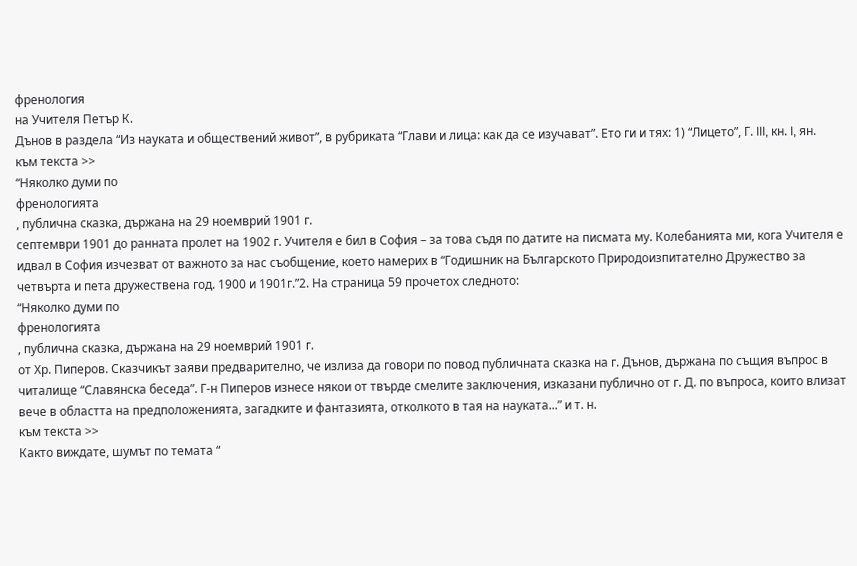френология
на Учителя Петър К.
Дънов в раздела “Из науката и обществений живот”, в рубриката “Глави и лица: как да се изучават”. Ето ги и тях: 1) “Лицето”, Г. III, кн. I, ян.
към текста >>
“Няколко думи по
френологията
, публична сказка, държана на 29 ноемврий 1901 г.
септември 1901 до ранната пролет на 1902 г. Учителя е бил в София – за това съдя по датите на писмата му. Колебанията ми, кога Учителя е идвал в София изчезват от важното за нас съобщение, което намерих в “Годишник на Българското Природоизпитателно Дружество за четвърта и пета дружествена год. 1900 и 1901г.”2. На страница 59 прочетох следното:
“Няколко думи по
френологията
, публична сказка, държана на 29 ноемврий 1901 г.
от Хр. Пиперов. Сказчикът заяви предварително, че излиза да говори по повод публичната сказка на г. Дънов, държана по същия въпрос в читалище “Славянска беседа”. Г-н Пиперов изнесе някои от твърде смелите заключения, изказани публично от г. Д. по въпроса, които влизат вече в областта на предположенията, загадките и фантазията, отколкото в тая на науката...” и т. н.
към текста >>
Както виждате, шумът по темата “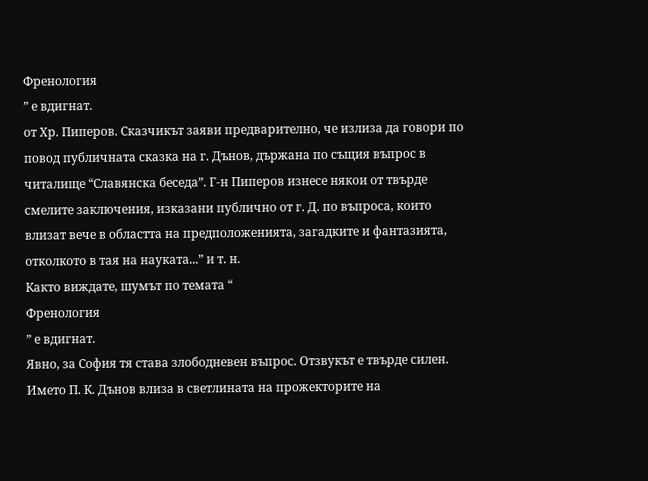Френология
” е вдигнат.
от Хр. Пиперов. Сказчикът заяви предварително, че излиза да говори по повод публичната сказка на г. Дънов, държана по същия въпрос в читалище “Славянска беседа”. Г-н Пиперов изнесе някои от твърде смелите заключения, изказани публично от г. Д. по въпроса, които влизат вече в областта на предположенията, загадките и фантазията, отколкото в тая на науката...” и т. н.
Както виждате, шумът по темата “
Френология
” е вдигнат.
Явно, за София тя става злободневен въпрос. Отзвукът е твърде силен. Името П. К. Дънов влиза в светлината на прожекторите на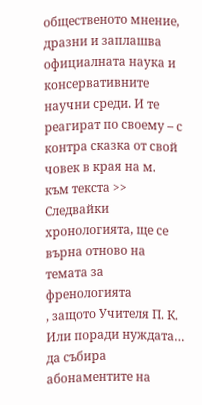общественото мнение, дразни и заплашва официалната наука и консервативните научни среди. И те реагират по своему – с контра сказка от свой човек в края на м.
към текста >>
Следвайки хронологията, ще се върна отново на темата за
френологията
, защото Учителя П. К.
Или поради нуждата… да събира абонаментите на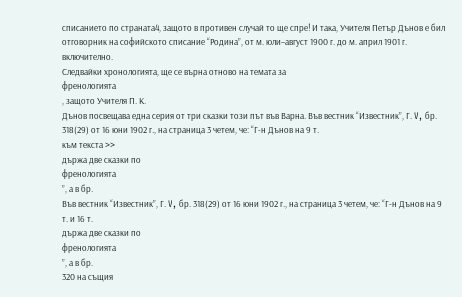списанието по страната4, защото в противен случай то ще спре! И така, Учителя Петър Дънов е бил отговорник на софийското списание “Родина”, от м. юли–август 1900 г. до м. април 1901 г. включително.
Следвайки хронологията, ще се върна отново на темата за
френологията
, защото Учителя П. К.
Дънов посвещава една серия от три сказки този път във Варна. Във вестник “Известник”, Г. V, бр. 318(29) от 16 юни 1902 г., на страница 3 четем, че: “Г-н Дънов на 9 т.
към текста >>
държа две сказки по
френологията
”, а в бр.
Във вестник “Известник”, Г. V, бр. 318(29) от 16 юни 1902 г., на страница 3 четем, че: “Г-н Дънов на 9 т. и 16 т.
държа две сказки по
френологията
”, а в бр.
320 на същия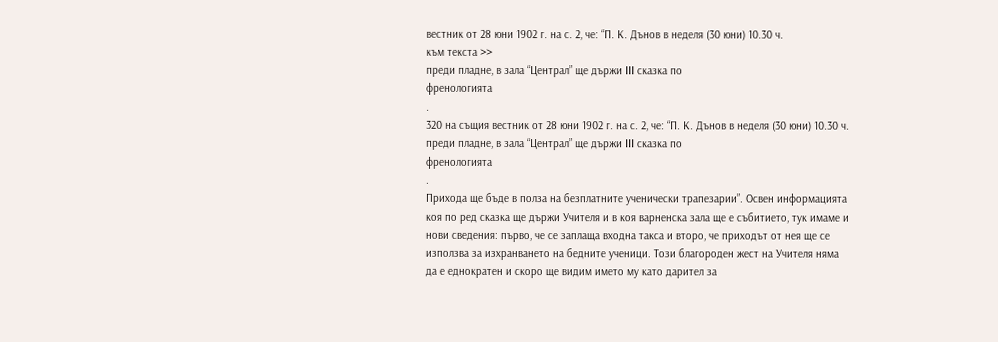вестник от 28 юни 1902 г. на с. 2, че: “П. К. Дънов в неделя (30 юни) 10.30 ч.
към текста >>
преди пладне, в зала “Централ” ще държи III сказка по
френологията
.
320 на същия вестник от 28 юни 1902 г. на с. 2, че: “П. К. Дънов в неделя (30 юни) 10.30 ч.
преди пладне, в зала “Централ” ще държи III сказка по
френологията
.
Прихода ще бъде в полза на безплатните ученически трапезарии”. Освен информацията коя по ред сказка ще държи Учителя и в коя варненска зала ще е събитието, тук имаме и нови сведения: първо, че се заплаща входна такса и второ, че приходът от нея ще се използва за изхранването на бедните ученици. Този благороден жест на Учителя няма да е еднократен и скоро ще видим името му като дарител за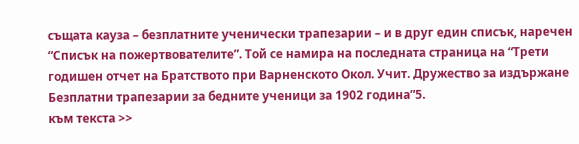същата кауза – безплатните ученически трапезарии – и в друг един списък, наречен “Списък на пожертвователите”. Той се намира на последната страница на “Трети годишен отчет на Братството при Варненското Окол. Учит. Дружество за издържане Безплатни трапезарии за бедните ученици за 1902 година”5.
към текста >>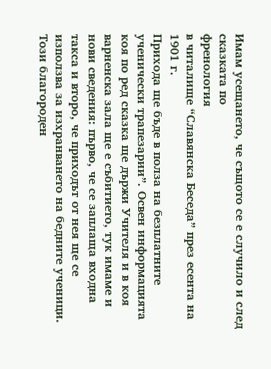Имам усещането, че същото се е случило и след сказката по
френология
в читалище “Славянска Беседа” през есента на 1901 г.
Прихода ще бъде в полза на безплатните ученически трапезарии”. Освен информацията коя по ред сказка ще държи Учителя и в коя варненска зала ще е събитието, тук имаме и нови сведения: първо, че се заплаща входна такса и второ, че приходът от нея ще се използва за изхранването на бедните ученици. Този благороден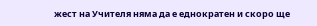жест на Учителя няма да е еднократен и скоро ще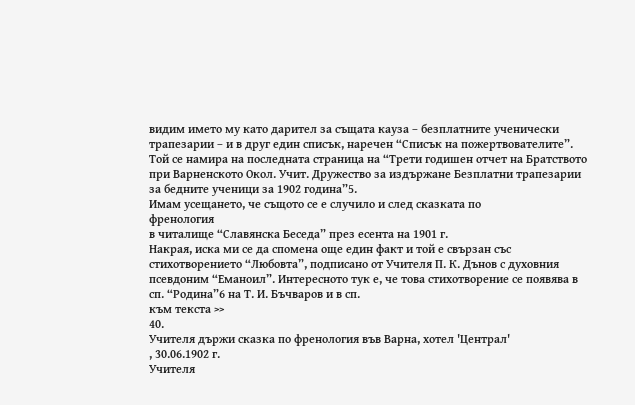видим името му като дарител за същата кауза – безплатните ученически трапезарии – и в друг един списък, наречен “Списък на пожертвователите”. Той се намира на последната страница на “Трети годишен отчет на Братството при Варненското Окол. Учит. Дружество за издържане Безплатни трапезарии за бедните ученици за 1902 година”5.
Имам усещането, че същото се е случило и след сказката по
френология
в читалище “Славянска Беседа” през есента на 1901 г.
Накрая, иска ми се да спомена още един факт и той е свързан със стихотворението “Любовта”, подписано от Учителя П. К. Дънов с духовния псевдоним “Еманоил”. Интересното тук е, че това стихотворение се появява в сп. “Родина”6 на Т. И. Бъчваров и в сп.
към текста >>
40.
Учителя държи сказка по френология във Варна, хотел 'Централ'
, 30.06.1902 г.
Учителя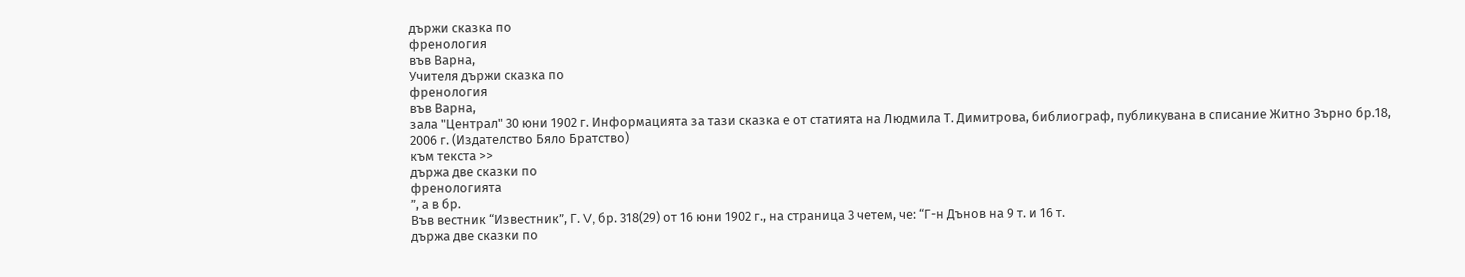държи сказка по
френология
във Варна,
Учителя държи сказка по
френология
във Варна,
зала "Централ" 30 юни 1902 г. Информацията за тази сказка е от статията на Людмила Т. Димитрова, библиограф, публикувана в списание Житно Зърно бр.18, 2006 г. (Издателство Бяло Братство)
към текста >>
държа две сказки по
френологията
”, а в бр.
Във вестник “Известник”, Г. V, бр. 318(29) от 16 юни 1902 г., на страница 3 четем, че: “Г-н Дънов на 9 т. и 16 т.
държа две сказки по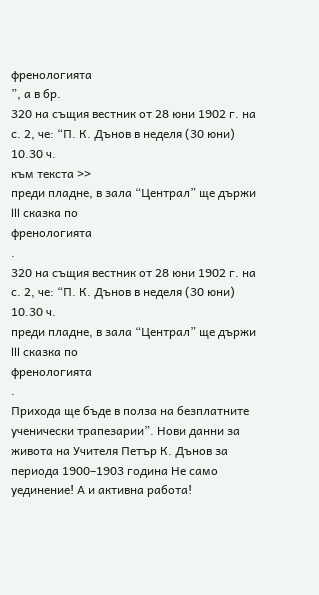френологията
”, а в бр.
320 на същия вестник от 28 юни 1902 г. на с. 2, че: “П. К. Дънов в неделя (30 юни) 10.30 ч.
към текста >>
преди пладне, в зала “Централ” ще държи III сказка по
френологията
.
320 на същия вестник от 28 юни 1902 г. на с. 2, че: “П. К. Дънов в неделя (30 юни) 10.30 ч.
преди пладне, в зала “Централ” ще държи III сказка по
френологията
.
Прихода ще бъде в полза на безплатните ученически трапезарии”. Нови данни за живота на Учителя Петър К. Дънов за периода 1900–1903 година Не само уединение! А и активна работа!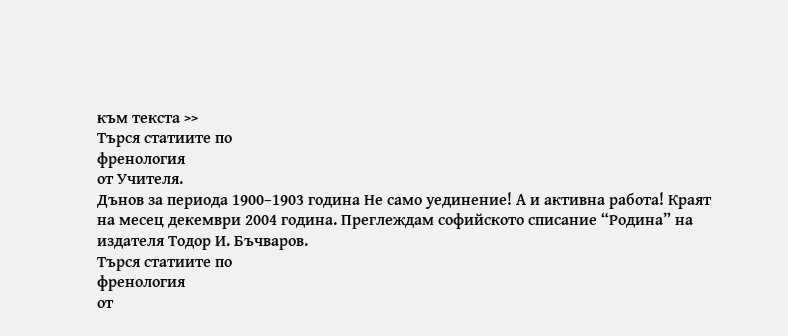към текста >>
Търся статиите по
френология
от Учителя.
Дънов за периода 1900–1903 година Не само уединение! А и активна работа! Краят на месец декември 2004 година. Преглеждам софийското списание “Родина” на издателя Тодор И. Бъчваров.
Търся статиите по
френология
от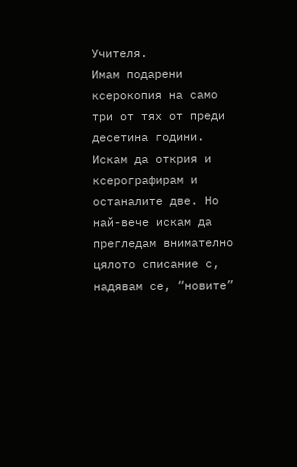Учителя.
Имам подарени ксерокопия на само три от тях от преди десетина години. Искам да открия и ксерографирам и останалите две. Но най-вече искам да прегледам внимателно цялото списание с, надявам се, “новите”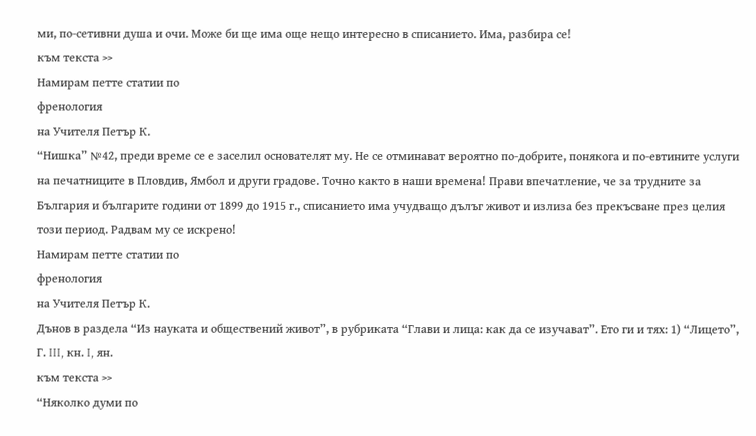ми, по-сетивни душа и очи. Може би ще има още нещо интересно в списанието. Има, разбира се!
към текста >>
Намирам петте статии по
френология
на Учителя Петър К.
“Нишка” №42, преди време се е заселил основателят му. Не се отминават вероятно по-добрите, понякога и по-евтините услуги на печатниците в Пловдив, Ямбол и други градове. Точно както в наши времена! Прави впечатление, че за трудните за България и българите години от 1899 до 1915 г., списанието има учудващо дълъг живот и излиза без прекъсване през целия този период. Радвам му се искрено!
Намирам петте статии по
френология
на Учителя Петър К.
Дънов в раздела “Из науката и обществений живот”, в рубриката “Глави и лица: как да се изучават”. Ето ги и тях: 1) “Лицето”, Г. III, кн. I, ян.
към текста >>
“Няколко думи по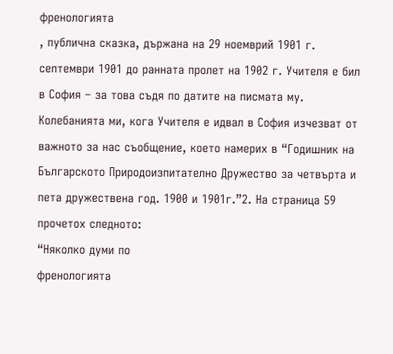френологията
, публична сказка, държана на 29 ноемврий 1901 г.
септември 1901 до ранната пролет на 1902 г. Учителя е бил в София – за това съдя по датите на писмата му. Колебанията ми, кога Учителя е идвал в София изчезват от важното за нас съобщение, което намерих в “Годишник на Българското Природоизпитателно Дружество за четвърта и пета дружествена год. 1900 и 1901г.”2. На страница 59 прочетох следното:
“Няколко думи по
френологията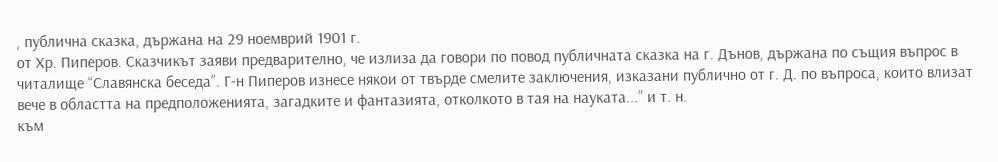, публична сказка, държана на 29 ноемврий 1901 г.
от Хр. Пиперов. Сказчикът заяви предварително, че излиза да говори по повод публичната сказка на г. Дънов, държана по същия въпрос в читалище “Славянска беседа”. Г-н Пиперов изнесе някои от твърде смелите заключения, изказани публично от г. Д. по въпроса, които влизат вече в областта на предположенията, загадките и фантазията, отколкото в тая на науката...” и т. н.
към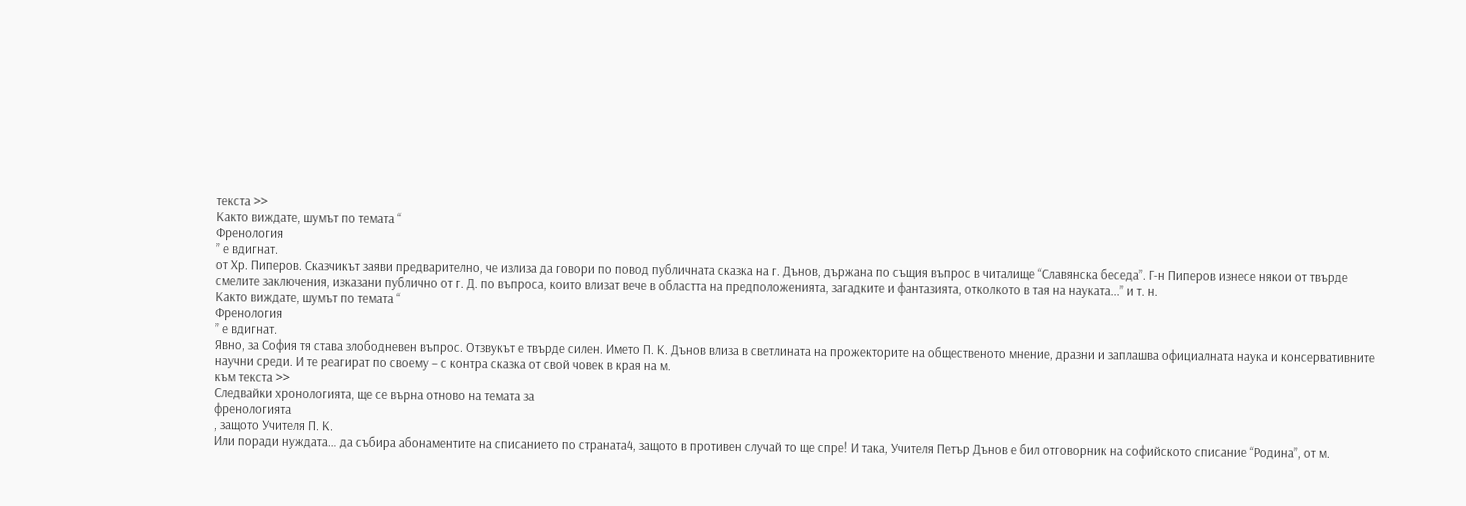текста >>
Както виждате, шумът по темата “
Френология
” е вдигнат.
от Хр. Пиперов. Сказчикът заяви предварително, че излиза да говори по повод публичната сказка на г. Дънов, държана по същия въпрос в читалище “Славянска беседа”. Г-н Пиперов изнесе някои от твърде смелите заключения, изказани публично от г. Д. по въпроса, които влизат вече в областта на предположенията, загадките и фантазията, отколкото в тая на науката...” и т. н.
Както виждате, шумът по темата “
Френология
” е вдигнат.
Явно, за София тя става злободневен въпрос. Отзвукът е твърде силен. Името П. К. Дънов влиза в светлината на прожекторите на общественото мнение, дразни и заплашва официалната наука и консервативните научни среди. И те реагират по своему – с контра сказка от свой човек в края на м.
към текста >>
Следвайки хронологията, ще се върна отново на темата за
френологията
, защото Учителя П. К.
Или поради нуждата… да събира абонаментите на списанието по страната4, защото в противен случай то ще спре! И така, Учителя Петър Дънов е бил отговорник на софийското списание “Родина”, от м.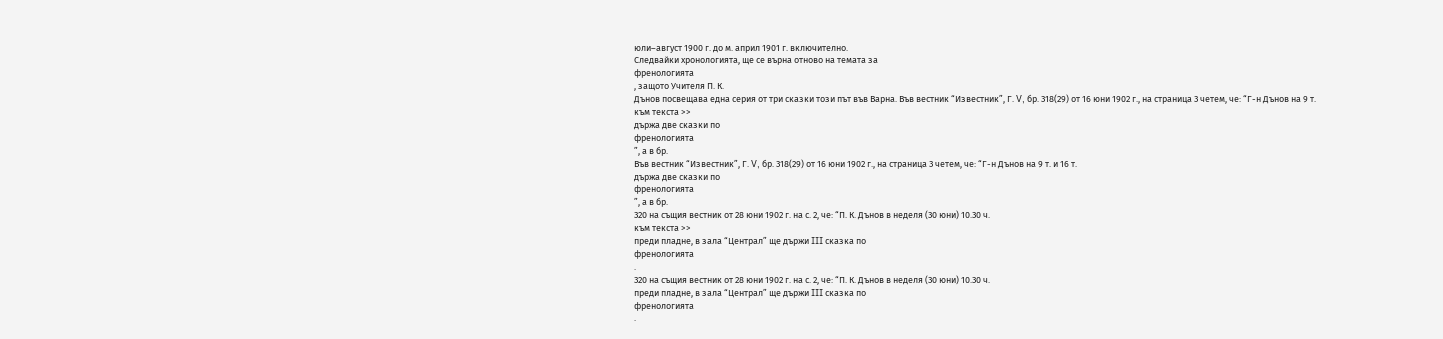юли–август 1900 г. до м. април 1901 г. включително.
Следвайки хронологията, ще се върна отново на темата за
френологията
, защото Учителя П. К.
Дънов посвещава една серия от три сказки този път във Варна. Във вестник “Известник”, Г. V, бр. 318(29) от 16 юни 1902 г., на страница 3 четем, че: “Г-н Дънов на 9 т.
към текста >>
държа две сказки по
френологията
”, а в бр.
Във вестник “Известник”, Г. V, бр. 318(29) от 16 юни 1902 г., на страница 3 четем, че: “Г-н Дънов на 9 т. и 16 т.
държа две сказки по
френологията
”, а в бр.
320 на същия вестник от 28 юни 1902 г. на с. 2, че: “П. К. Дънов в неделя (30 юни) 10.30 ч.
към текста >>
преди пладне, в зала “Централ” ще държи III сказка по
френологията
.
320 на същия вестник от 28 юни 1902 г. на с. 2, че: “П. К. Дънов в неделя (30 юни) 10.30 ч.
преди пладне, в зала “Централ” ще държи III сказка по
френологията
.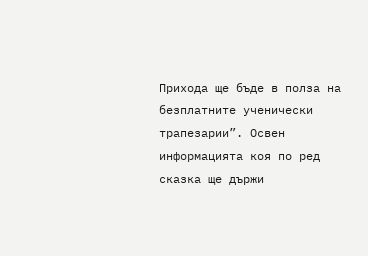Прихода ще бъде в полза на безплатните ученически трапезарии”. Освен информацията коя по ред сказка ще държи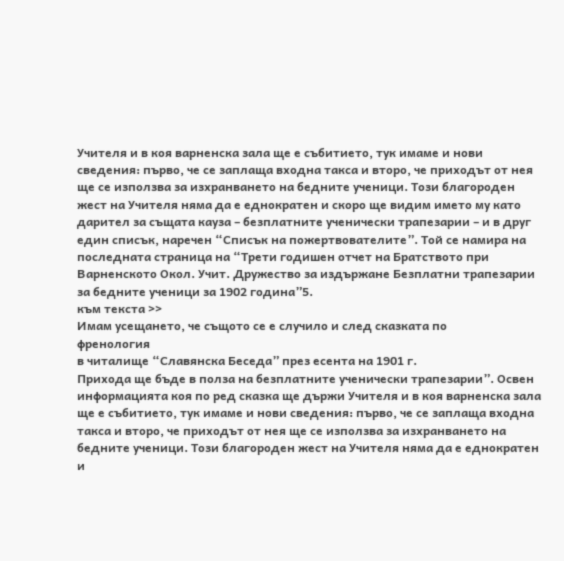Учителя и в коя варненска зала ще е събитието, тук имаме и нови сведения: първо, че се заплаща входна такса и второ, че приходът от нея ще се използва за изхранването на бедните ученици. Този благороден жест на Учителя няма да е еднократен и скоро ще видим името му като дарител за същата кауза – безплатните ученически трапезарии – и в друг един списък, наречен “Списък на пожертвователите”. Той се намира на последната страница на “Трети годишен отчет на Братството при Варненското Окол. Учит. Дружество за издържане Безплатни трапезарии за бедните ученици за 1902 година”5.
към текста >>
Имам усещането, че същото се е случило и след сказката по
френология
в читалище “Славянска Беседа” през есента на 1901 г.
Прихода ще бъде в полза на безплатните ученически трапезарии”. Освен информацията коя по ред сказка ще държи Учителя и в коя варненска зала ще е събитието, тук имаме и нови сведения: първо, че се заплаща входна такса и второ, че приходът от нея ще се използва за изхранването на бедните ученици. Този благороден жест на Учителя няма да е еднократен и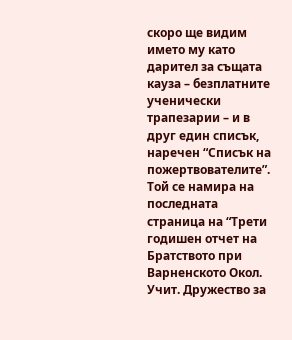скоро ще видим името му като дарител за същата кауза – безплатните ученически трапезарии – и в друг един списък, наречен “Списък на пожертвователите”. Той се намира на последната страница на “Трети годишен отчет на Братството при Варненското Окол. Учит. Дружество за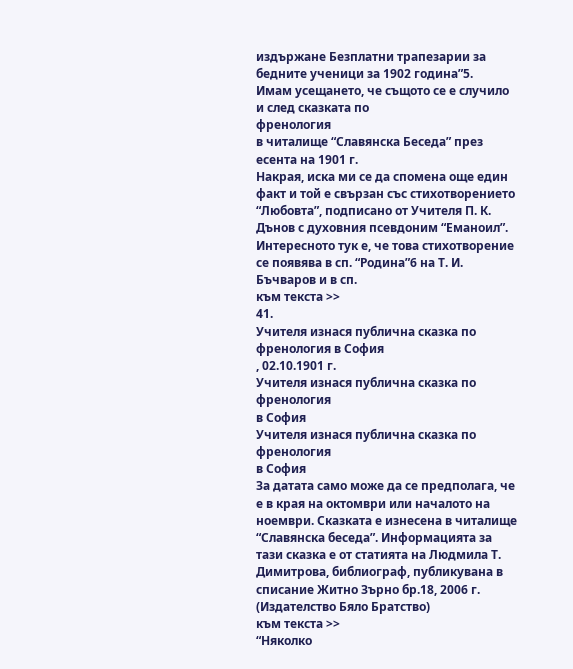издържане Безплатни трапезарии за бедните ученици за 1902 година”5.
Имам усещането, че същото се е случило и след сказката по
френология
в читалище “Славянска Беседа” през есента на 1901 г.
Накрая, иска ми се да спомена още един факт и той е свързан със стихотворението “Любовта”, подписано от Учителя П. К. Дънов с духовния псевдоним “Еманоил”. Интересното тук е, че това стихотворение се появява в сп. “Родина”6 на Т. И. Бъчваров и в сп.
към текста >>
41.
Учителя изнася публична сказка по френология в София
, 02.10.1901 г.
Учителя изнася публична сказка по
френология
в София
Учителя изнася публична сказка по
френология
в София
За датата само може да се предполага, че е в края на октомври или началото на ноември. Сказката е изнесена в читалище “Славянска беседа”. Информацията за тази сказка е от статията на Людмила Т. Димитрова, библиограф, публикувана в списание Житно Зърно бр.18, 2006 г. (Издателство Бяло Братство)
към текста >>
“Няколко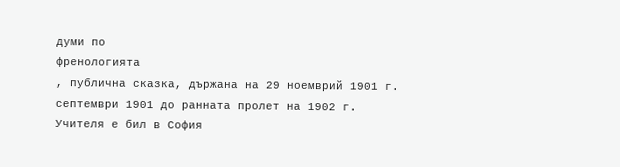думи по
френологията
, публична сказка, държана на 29 ноемврий 1901 г.
септември 1901 до ранната пролет на 1902 г. Учителя е бил в София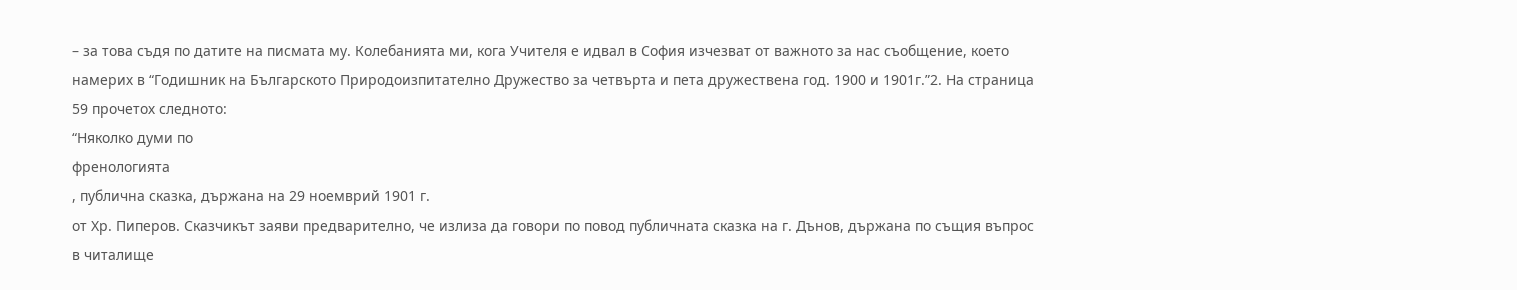– за това съдя по датите на писмата му. Колебанията ми, кога Учителя е идвал в София изчезват от важното за нас съобщение, което намерих в “Годишник на Българското Природоизпитателно Дружество за четвърта и пета дружествена год. 1900 и 1901г.”2. На страница 59 прочетох следното:
“Няколко думи по
френологията
, публична сказка, държана на 29 ноемврий 1901 г.
от Хр. Пиперов. Сказчикът заяви предварително, че излиза да говори по повод публичната сказка на г. Дънов, държана по същия въпрос в читалище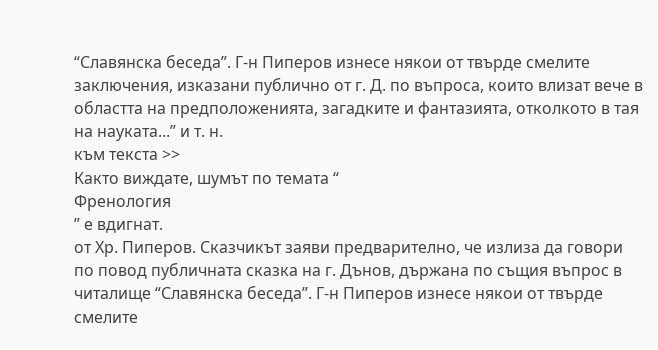“Славянска беседа”. Г-н Пиперов изнесе някои от твърде смелите заключения, изказани публично от г. Д. по въпроса, които влизат вече в областта на предположенията, загадките и фантазията, отколкото в тая на науката...” и т. н.
към текста >>
Както виждате, шумът по темата “
Френология
” е вдигнат.
от Хр. Пиперов. Сказчикът заяви предварително, че излиза да говори по повод публичната сказка на г. Дънов, държана по същия въпрос в читалище “Славянска беседа”. Г-н Пиперов изнесе някои от твърде смелите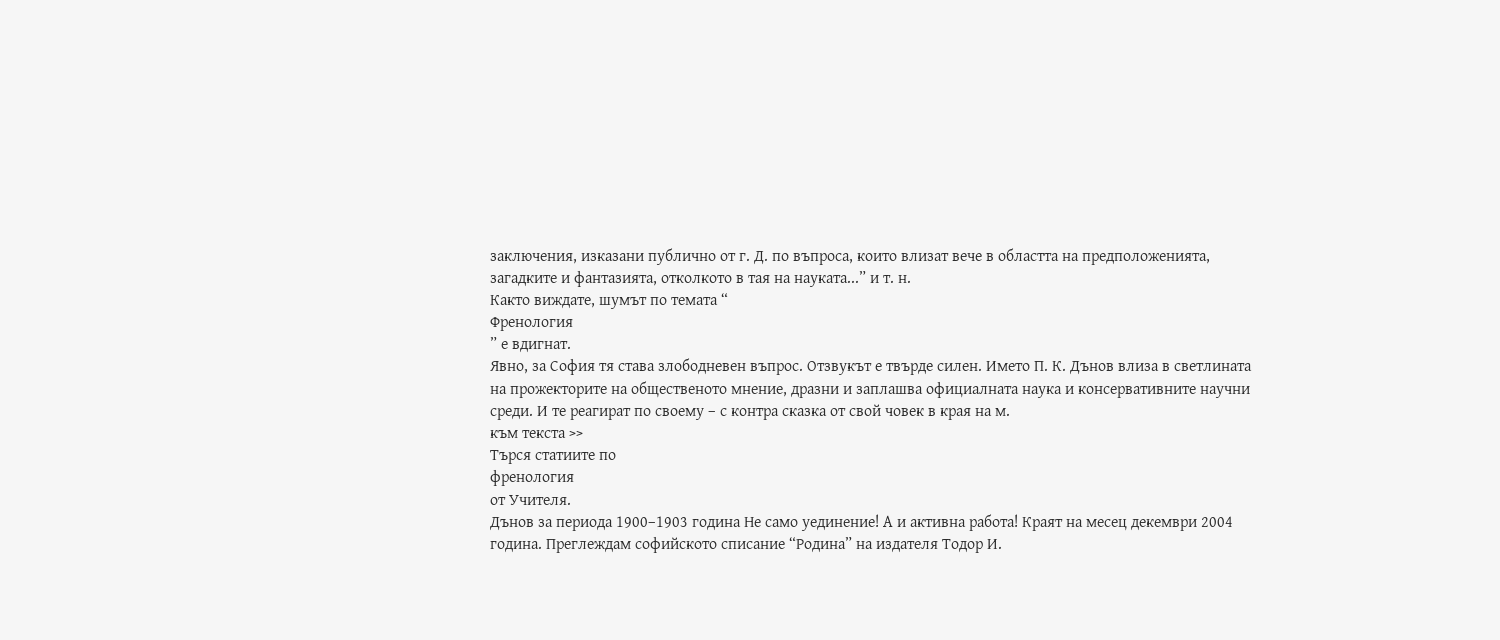заключения, изказани публично от г. Д. по въпроса, които влизат вече в областта на предположенията, загадките и фантазията, отколкото в тая на науката...” и т. н.
Както виждате, шумът по темата “
Френология
” е вдигнат.
Явно, за София тя става злободневен въпрос. Отзвукът е твърде силен. Името П. К. Дънов влиза в светлината на прожекторите на общественото мнение, дразни и заплашва официалната наука и консервативните научни среди. И те реагират по своему – с контра сказка от свой човек в края на м.
към текста >>
Търся статиите по
френология
от Учителя.
Дънов за периода 1900–1903 година Не само уединение! А и активна работа! Краят на месец декември 2004 година. Преглеждам софийското списание “Родина” на издателя Тодор И.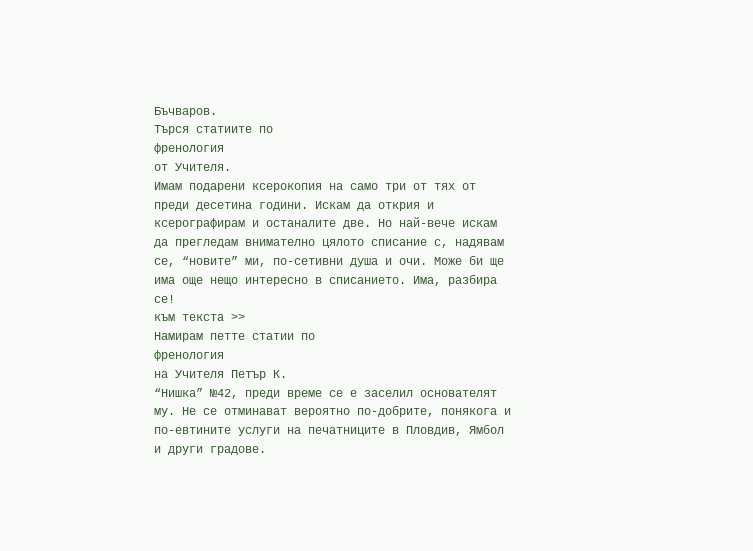Бъчваров.
Търся статиите по
френология
от Учителя.
Имам подарени ксерокопия на само три от тях от преди десетина години. Искам да открия и ксерографирам и останалите две. Но най-вече искам да прегледам внимателно цялото списание с, надявам се, “новите” ми, по-сетивни душа и очи. Може би ще има още нещо интересно в списанието. Има, разбира се!
към текста >>
Намирам петте статии по
френология
на Учителя Петър К.
“Нишка” №42, преди време се е заселил основателят му. Не се отминават вероятно по-добрите, понякога и по-евтините услуги на печатниците в Пловдив, Ямбол и други градове.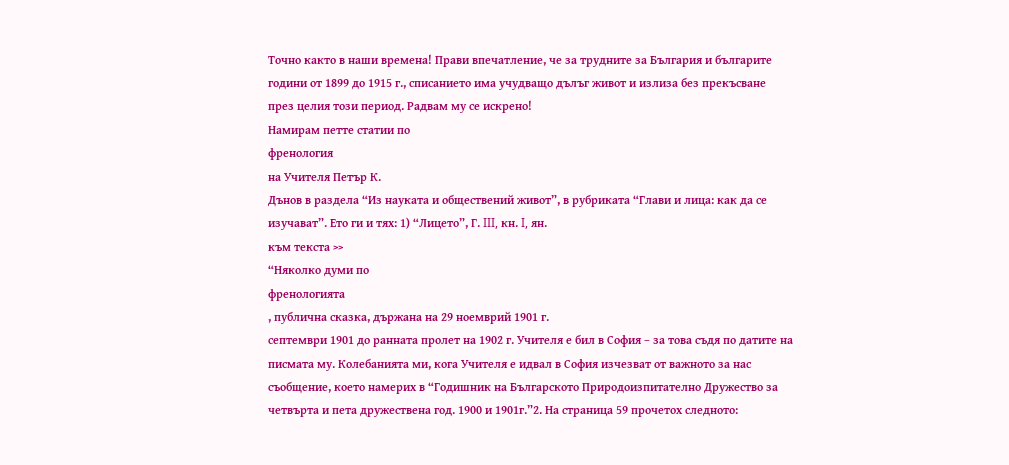Точно както в наши времена! Прави впечатление, че за трудните за България и българите години от 1899 до 1915 г., списанието има учудващо дълъг живот и излиза без прекъсване през целия този период. Радвам му се искрено!
Намирам петте статии по
френология
на Учителя Петър К.
Дънов в раздела “Из науката и обществений живот”, в рубриката “Глави и лица: как да се изучават”. Ето ги и тях: 1) “Лицето”, Г. III, кн. I, ян.
към текста >>
“Няколко думи по
френологията
, публична сказка, държана на 29 ноемврий 1901 г.
септември 1901 до ранната пролет на 1902 г. Учителя е бил в София – за това съдя по датите на писмата му. Колебанията ми, кога Учителя е идвал в София изчезват от важното за нас съобщение, което намерих в “Годишник на Българското Природоизпитателно Дружество за четвърта и пета дружествена год. 1900 и 1901г.”2. На страница 59 прочетох следното: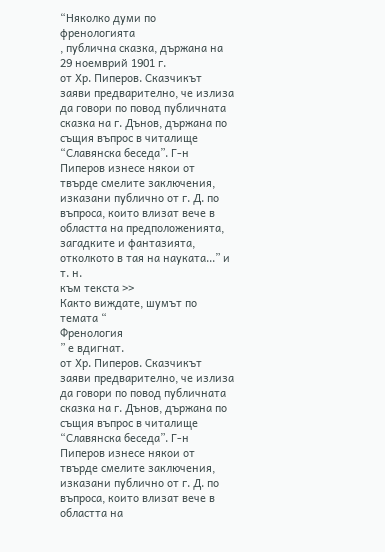“Няколко думи по
френологията
, публична сказка, държана на 29 ноемврий 1901 г.
от Хр. Пиперов. Сказчикът заяви предварително, че излиза да говори по повод публичната сказка на г. Дънов, държана по същия въпрос в читалище “Славянска беседа”. Г-н Пиперов изнесе някои от твърде смелите заключения, изказани публично от г. Д. по въпроса, които влизат вече в областта на предположенията, загадките и фантазията, отколкото в тая на науката...” и т. н.
към текста >>
Както виждате, шумът по темата “
Френология
” е вдигнат.
от Хр. Пиперов. Сказчикът заяви предварително, че излиза да говори по повод публичната сказка на г. Дънов, държана по същия въпрос в читалище “Славянска беседа”. Г-н Пиперов изнесе някои от твърде смелите заключения, изказани публично от г. Д. по въпроса, които влизат вече в областта на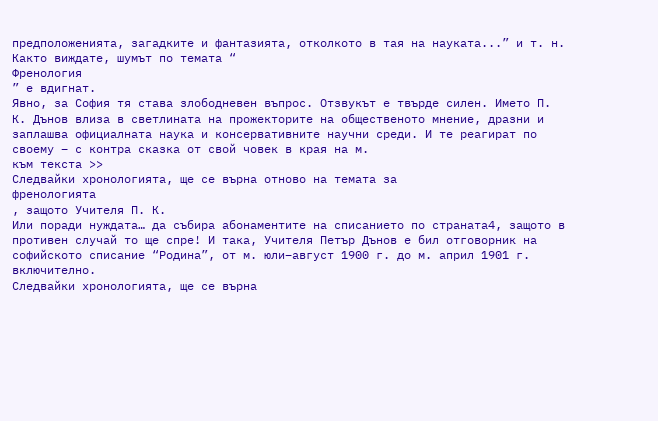предположенията, загадките и фантазията, отколкото в тая на науката...” и т. н.
Както виждате, шумът по темата “
Френология
” е вдигнат.
Явно, за София тя става злободневен въпрос. Отзвукът е твърде силен. Името П. К. Дънов влиза в светлината на прожекторите на общественото мнение, дразни и заплашва официалната наука и консервативните научни среди. И те реагират по своему – с контра сказка от свой човек в края на м.
към текста >>
Следвайки хронологията, ще се върна отново на темата за
френологията
, защото Учителя П. К.
Или поради нуждата… да събира абонаментите на списанието по страната4, защото в противен случай то ще спре! И така, Учителя Петър Дънов е бил отговорник на софийското списание “Родина”, от м. юли–август 1900 г. до м. април 1901 г. включително.
Следвайки хронологията, ще се върна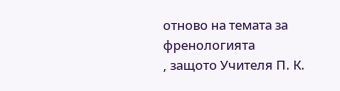отново на темата за
френологията
, защото Учителя П. К.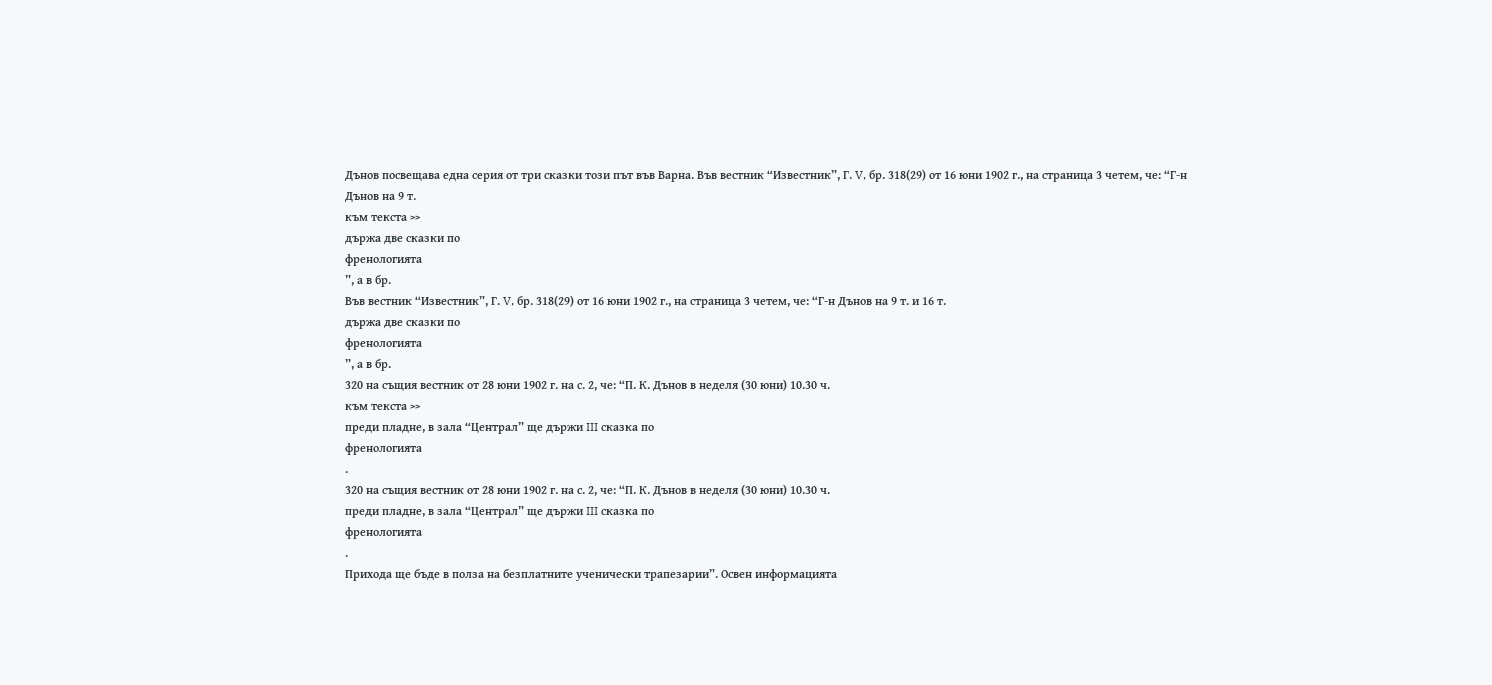Дънов посвещава една серия от три сказки този път във Варна. Във вестник “Известник”, Г. V, бр. 318(29) от 16 юни 1902 г., на страница 3 четем, че: “Г-н Дънов на 9 т.
към текста >>
държа две сказки по
френологията
”, а в бр.
Във вестник “Известник”, Г. V, бр. 318(29) от 16 юни 1902 г., на страница 3 четем, че: “Г-н Дънов на 9 т. и 16 т.
държа две сказки по
френологията
”, а в бр.
320 на същия вестник от 28 юни 1902 г. на с. 2, че: “П. К. Дънов в неделя (30 юни) 10.30 ч.
към текста >>
преди пладне, в зала “Централ” ще държи III сказка по
френологията
.
320 на същия вестник от 28 юни 1902 г. на с. 2, че: “П. К. Дънов в неделя (30 юни) 10.30 ч.
преди пладне, в зала “Централ” ще държи III сказка по
френологията
.
Прихода ще бъде в полза на безплатните ученически трапезарии”. Освен информацията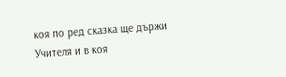коя по ред сказка ще държи Учителя и в коя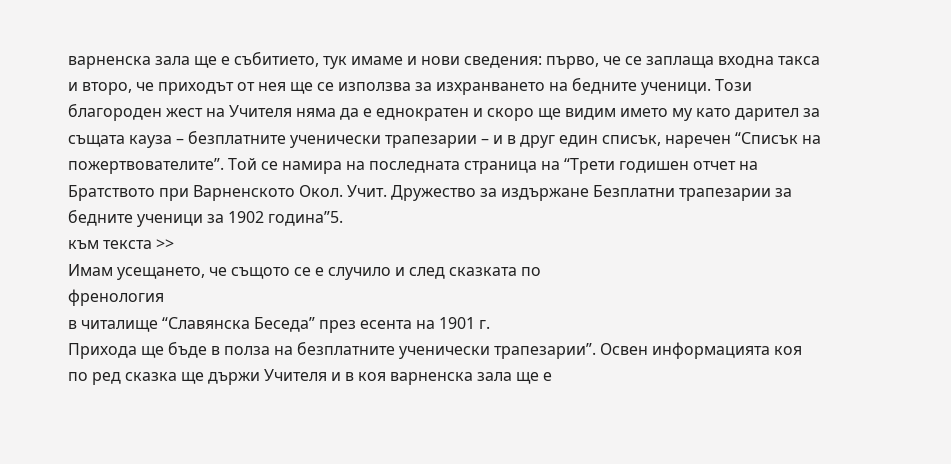варненска зала ще е събитието, тук имаме и нови сведения: първо, че се заплаща входна такса и второ, че приходът от нея ще се използва за изхранването на бедните ученици. Този благороден жест на Учителя няма да е еднократен и скоро ще видим името му като дарител за същата кауза – безплатните ученически трапезарии – и в друг един списък, наречен “Списък на пожертвователите”. Той се намира на последната страница на “Трети годишен отчет на Братството при Варненското Окол. Учит. Дружество за издържане Безплатни трапезарии за бедните ученици за 1902 година”5.
към текста >>
Имам усещането, че същото се е случило и след сказката по
френология
в читалище “Славянска Беседа” през есента на 1901 г.
Прихода ще бъде в полза на безплатните ученически трапезарии”. Освен информацията коя по ред сказка ще държи Учителя и в коя варненска зала ще е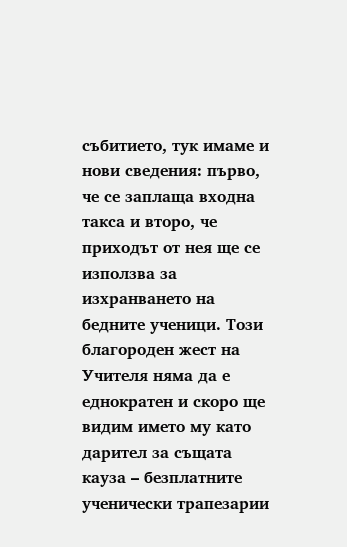събитието, тук имаме и нови сведения: първо, че се заплаща входна такса и второ, че приходът от нея ще се използва за изхранването на бедните ученици. Този благороден жест на Учителя няма да е еднократен и скоро ще видим името му като дарител за същата кауза – безплатните ученически трапезарии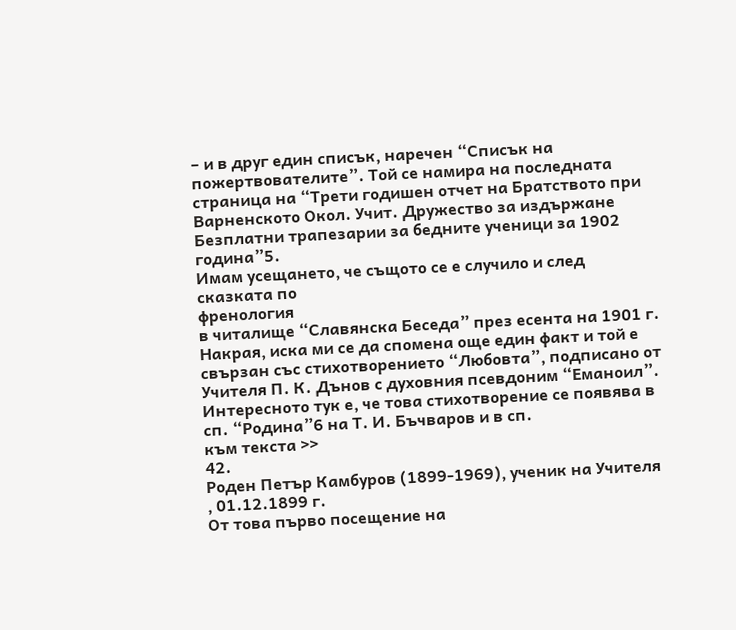– и в друг един списък, наречен “Списък на пожертвователите”. Той се намира на последната страница на “Трети годишен отчет на Братството при Варненското Окол. Учит. Дружество за издържане Безплатни трапезарии за бедните ученици за 1902 година”5.
Имам усещането, че същото се е случило и след сказката по
френология
в читалище “Славянска Беседа” през есента на 1901 г.
Накрая, иска ми се да спомена още един факт и той е свързан със стихотворението “Любовта”, подписано от Учителя П. К. Дънов с духовния псевдоним “Еманоил”. Интересното тук е, че това стихотворение се появява в сп. “Родина”6 на Т. И. Бъчваров и в сп.
към текста >>
42.
Роден Петър Камбуров (1899-1969), ученик на Учителя
, 01.12.1899 г.
От това първо посещение на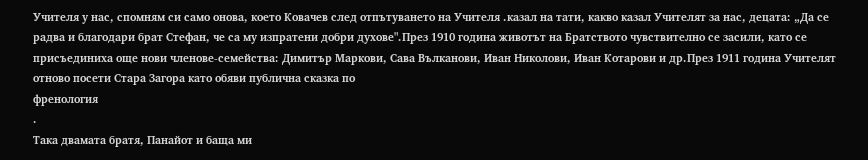Учителя у нас, спомням си само онова, което Ковачев след отпътуването на Учителя .казал на тати, какво казал Учителят за нас, децата: „Да се радва и благодари брат Стефан, че са му изпратени добри духове".През 1910 година животът на Братството чувствително се засили, като се присъединиха още нови членове-семейства: Димитър Маркови, Сава Вълканови, Иван Николови, Иван Котарови и др.През 1911 година Учителят отново посети Стара Загора като обяви публична сказка по
френология
.
Така двамата братя, Панайот и баща ми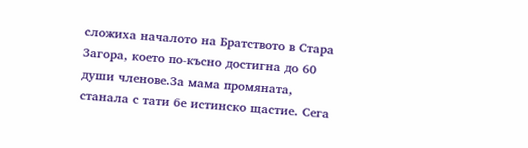сложиха началото на Братството в Стара Загора, което по-късно достигна до 60 души членове.За мама промяната, станала с тати бе истинско щастие. Сега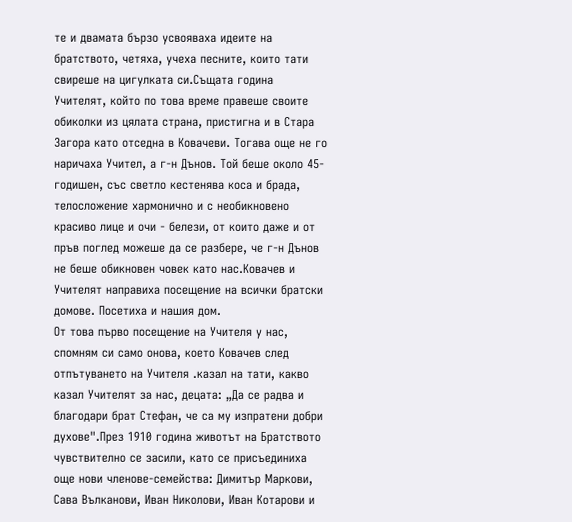те и двамата бързо усвояваха идеите на братството, четяха, учеха песните, които тати свиреше на цигулката си.Същата година Учителят, който по това време правеше своите обиколки из цялата страна, пристигна и в Стара Загора като отседна в Ковачеви. Тогава още не го наричаха Учител, а г-н Дънов. Той беше около 45-годишен, със светло кестенява коса и брада, телосложение хармонично и с необикновено красиво лице и очи - белези, от които даже и от пръв поглед можеше да се разбере, че г-н Дънов не беше обикновен човек като нас.Ковачев и Учителят направиха посещение на всички братски домове. Посетиха и нашия дом.
От това първо посещение на Учителя у нас, спомням си само онова, което Ковачев след отпътуването на Учителя .казал на тати, какво казал Учителят за нас, децата: „Да се радва и благодари брат Стефан, че са му изпратени добри духове".През 1910 година животът на Братството чувствително се засили, като се присъединиха още нови членове-семейства: Димитър Маркови, Сава Вълканови, Иван Николови, Иван Котарови и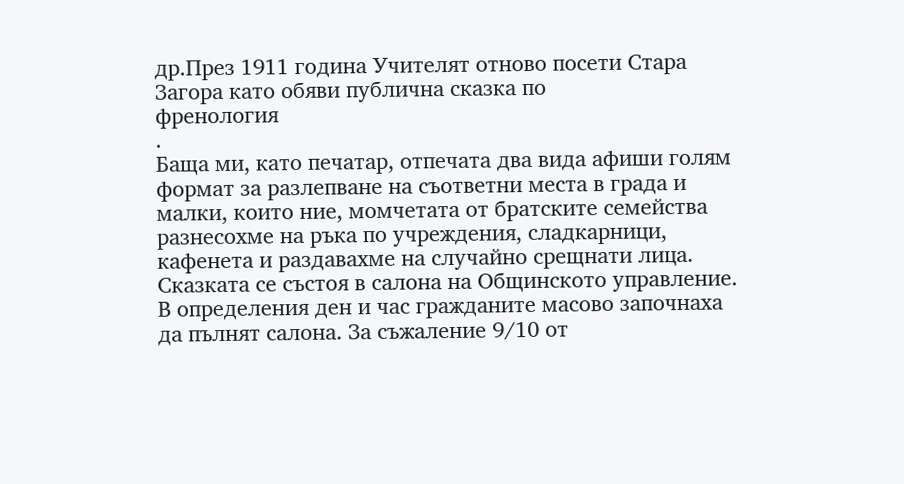др.През 1911 година Учителят отново посети Стара Загора като обяви публична сказка по
френология
.
Баща ми, като печатар, отпечата два вида афиши голям формат за разлепване на съответни места в града и малки, които ние, момчетата от братските семейства разнесохме на ръка по учреждения, сладкарници, кафенета и раздавахме на случайно срещнати лица. Сказката се състоя в салона на Общинското управление. В определения ден и час гражданите масово започнаха да пълнят салона. За съжаление 9/10 от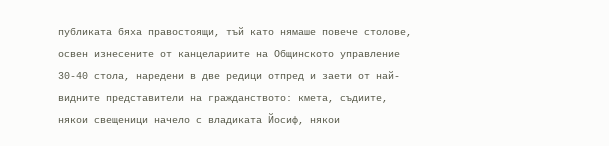публиката бяха правостоящи, тъй като нямаше повече столове, освен изнесените от канцелариите на Общинското управление 30-40 стола, наредени в две редици отпред и заети от най-видните представители на гражданството: кмета, съдиите, някои свещеници начело с владиката Йосиф, някои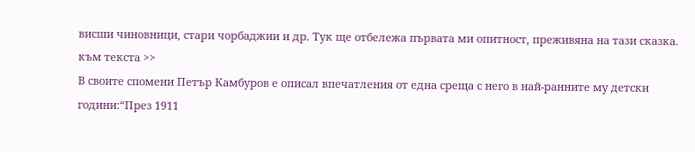висши чиновници, стари чорбаджии и др. Тук ще отбележа първата ми опитност, преживяна на тази сказка.
към текста >>
В своите спомени Петър Камбуров е описал впечатления от една среща с него в най-ранните му детски години:“През 1911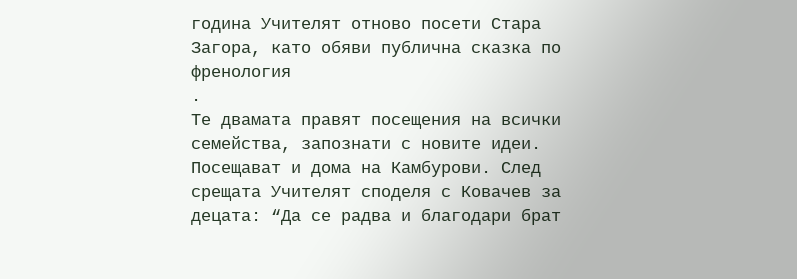година Учителят отново посети Стара Загора, като обяви публична сказка по
френология
.
Те двамата правят посещения на всички семейства, запознати с новите идеи. Посещават и дома на Камбурови. След срещата Учителят споделя с Ковачев за децата: “Да се радва и благодари брат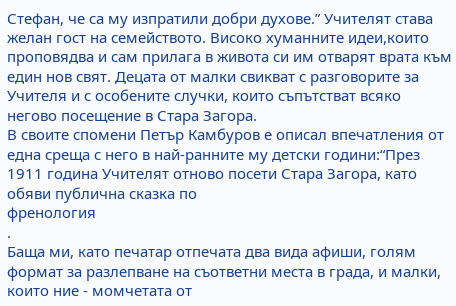Стефан, че са му изпратили добри духове.” Учителят става желан гост на семейството. Високо хуманните идеи,които проповядва и сам прилага в живота си им отварят врата към един нов свят. Децата от малки свикват с разговорите за Учителя и с особените случки, които съпътстват всяко негово посещение в Стара Загора.
В своите спомени Петър Камбуров е описал впечатления от една среща с него в най-ранните му детски години:“През 1911 година Учителят отново посети Стара Загора, като обяви публична сказка по
френология
.
Баща ми, като печатар отпечата два вида афиши, голям формат за разлепване на съответни места в града, и малки, които ние - момчетата от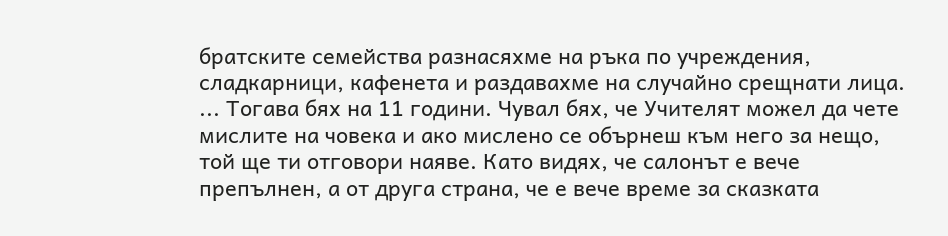братските семейства разнасяхме на ръка по учреждения, сладкарници, кафенета и раздавахме на случайно срещнати лица. ... Тогава бях на 11 години. Чувал бях, че Учителят можел да чете мислите на човека и ако мислено се обърнеш към него за нещо, той ще ти отговори наяве. Като видях, че салонът е вече препълнен, а от друга страна, че е вече време за сказката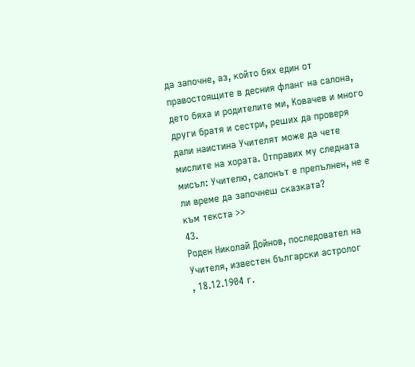да започне, аз, който бях един от правостоящите в десния фланг на салона, дето бяха и родителите ми, Ковачев и много други братя и сестри, реших да проверя дали наистина Учителят може да чете мислите на хората. Отправих му следната мисъл: Учителю, салонът е препълнен, не е ли време да започнеш сказката?
към текста >>
43.
Роден Николай Дойнов, последовател на Учителя, известен български астролог
, 18.12.1904 г.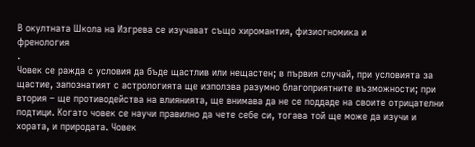В окултната Школа на Изгрева се изучават също хиромантия, физиогномика и
френология
.
Човек се ражда с условия да бъде щастлив или нещастен; в първия случай, при условията за щастие, запознатият с астрологията ще използва разумно благоприятните възможности; при втория – ще противодейства на влиянията, ще внимава да не се поддаде на своите отрицателни подтици. Когато човек се научи правилно да чете себе си, тогава той ще може да изучи и хората, и природата. Човек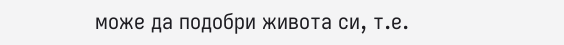може да подобри живота си, т.е.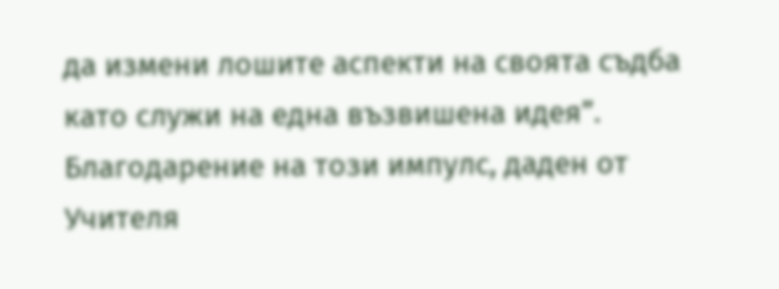да измени лошите аспекти на своята съдба като служи на една възвишена идея”. Благодарение на този импулс, даден от Учителя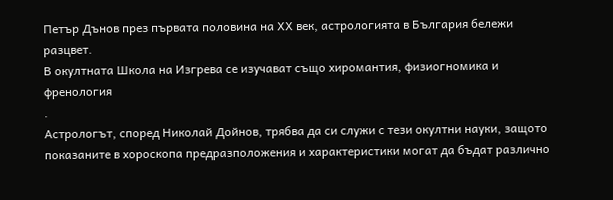Петър Дънов през първата половина на ХХ век, астрологията в България бележи разцвет.
В окултната Школа на Изгрева се изучават също хиромантия, физиогномика и
френология
.
Астрологът, според Николай Дойнов, трябва да си служи с тези окултни науки, защото показаните в хороскопа предразположения и характеристики могат да бъдат различно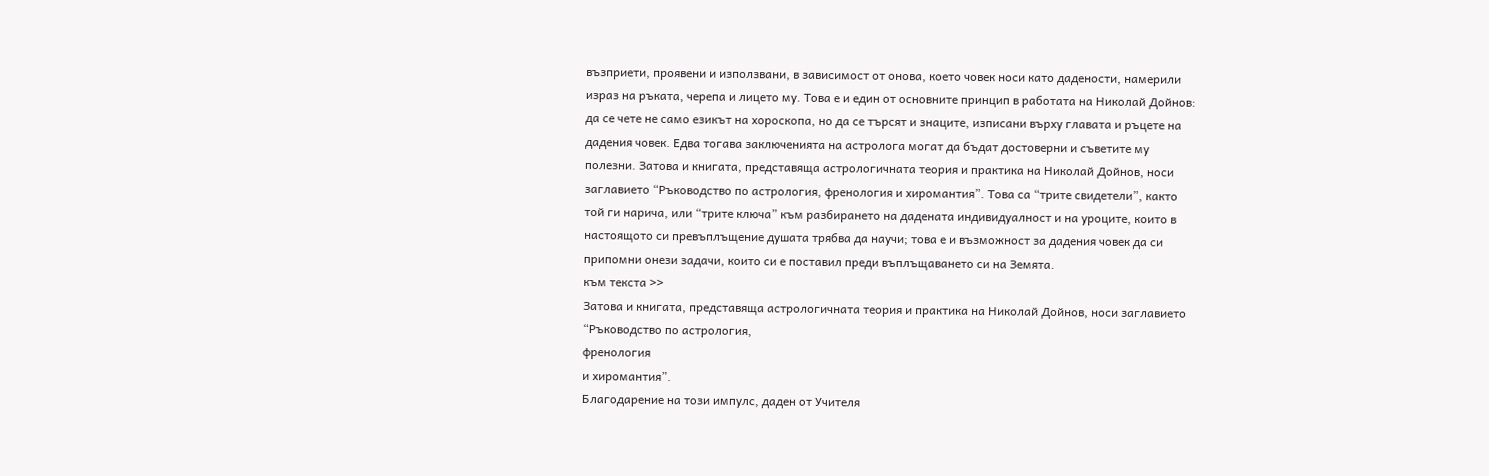възприети, проявени и използвани, в зависимост от онова, което човек носи като дадености, намерили израз на ръката, черепа и лицето му. Това е и един от основните принцип в работата на Николай Дойнов: да се чете не само езикът на хороскопа, но да се търсят и знаците, изписани върху главата и ръцете на дадения човек. Едва тогава заключенията на астролога могат да бъдат достоверни и съветите му полезни. Затова и книгата, представяща астрологичната теория и практика на Николай Дойнов, носи заглавието “Ръководство по астрология, френология и хиромантия”. Това са “трите свидетели”, както той ги нарича, или “трите ключа” към разбирането на дадената индивидуалност и на уроците, които в настоящото си превъплъщение душата трябва да научи; това е и възможност за дадения човек да си припомни онези задачи, които си е поставил преди въплъщаването си на Земята.
към текста >>
Затова и книгата, представяща астрологичната теория и практика на Николай Дойнов, носи заглавието “Ръководство по астрология,
френология
и хиромантия”.
Благодарение на този импулс, даден от Учителя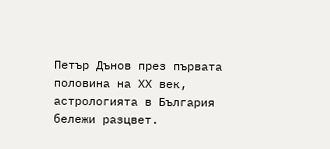Петър Дънов през първата половина на ХХ век, астрологията в България бележи разцвет.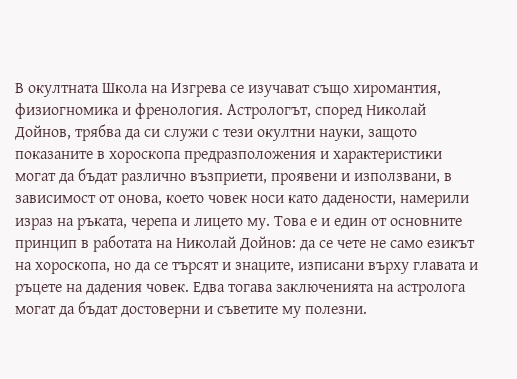В окултната Школа на Изгрева се изучават също хиромантия, физиогномика и френология. Астрологът, според Николай Дойнов, трябва да си служи с тези окултни науки, защото показаните в хороскопа предразположения и характеристики могат да бъдат различно възприети, проявени и използвани, в зависимост от онова, което човек носи като дадености, намерили израз на ръката, черепа и лицето му. Това е и един от основните принцип в работата на Николай Дойнов: да се чете не само езикът на хороскопа, но да се търсят и знаците, изписани върху главата и ръцете на дадения човек. Едва тогава заключенията на астролога могат да бъдат достоверни и съветите му полезни.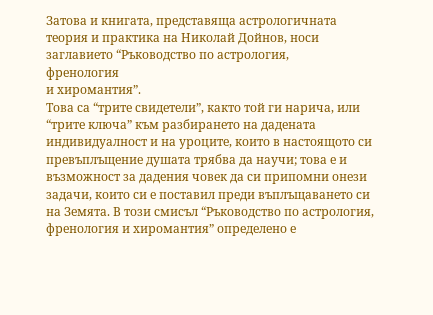Затова и книгата, представяща астрологичната теория и практика на Николай Дойнов, носи заглавието “Ръководство по астрология,
френология
и хиромантия”.
Това са “трите свидетели”, както той ги нарича, или “трите ключа” към разбирането на дадената индивидуалност и на уроците, които в настоящото си превъплъщение душата трябва да научи; това е и възможност за дадения човек да си припомни онези задачи, които си е поставил преди въплъщаването си на Земята. В този смисъл “Ръководство по астрология, френология и хиромантия” определено е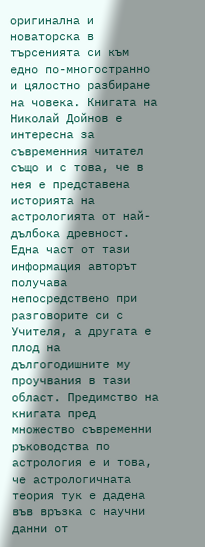оригинална и новаторска в търсенията си към едно по-многостранно и цялостно разбиране на човека. Книгата на Николай Дойнов е интересна за съвременния читател също и с това, че в нея е представена историята на астрологията от най-дълбока древност. Една част от тази информация авторът получава непосредствено при разговорите си с Учителя, а другата е плод на дългогодишните му проучвания в тази област. Предимство на книгата пред множество съвременни ръководства по астрология е и това, че астрологичната теория тук е дадена във връзка с научни данни от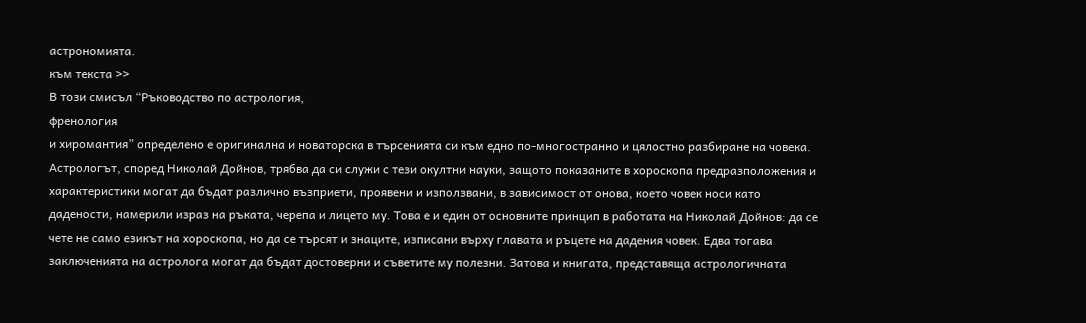астрономията.
към текста >>
В този смисъл “Ръководство по астрология,
френология
и хиромантия” определено е оригинална и новаторска в търсенията си към едно по-многостранно и цялостно разбиране на човека.
Астрологът, според Николай Дойнов, трябва да си служи с тези окултни науки, защото показаните в хороскопа предразположения и характеристики могат да бъдат различно възприети, проявени и използвани, в зависимост от онова, което човек носи като дадености, намерили израз на ръката, черепа и лицето му. Това е и един от основните принцип в работата на Николай Дойнов: да се чете не само езикът на хороскопа, но да се търсят и знаците, изписани върху главата и ръцете на дадения човек. Едва тогава заключенията на астролога могат да бъдат достоверни и съветите му полезни. Затова и книгата, представяща астрологичната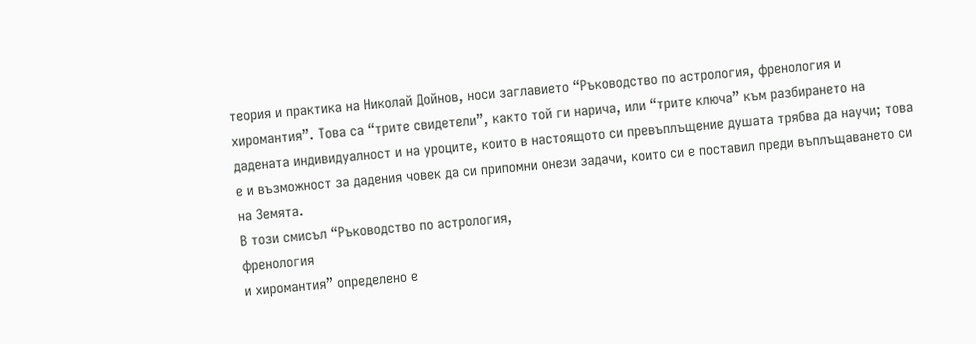теория и практика на Николай Дойнов, носи заглавието “Ръководство по астрология, френология и хиромантия”. Това са “трите свидетели”, както той ги нарича, или “трите ключа” към разбирането на дадената индивидуалност и на уроците, които в настоящото си превъплъщение душата трябва да научи; това е и възможност за дадения човек да си припомни онези задачи, които си е поставил преди въплъщаването си на Земята.
В този смисъл “Ръководство по астрология,
френология
и хиромантия” определено е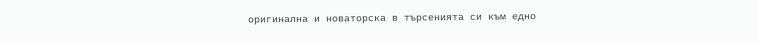оригинална и новаторска в търсенията си към едно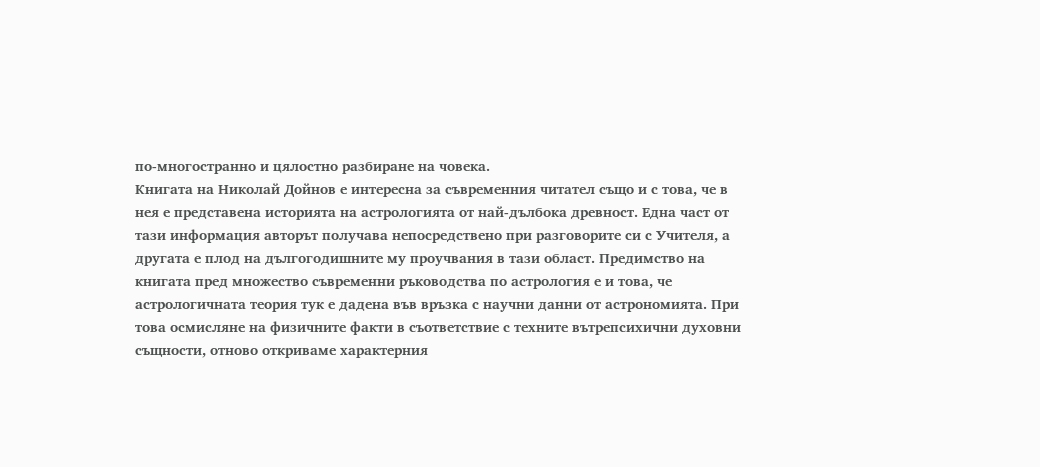по-многостранно и цялостно разбиране на човека.
Книгата на Николай Дойнов е интересна за съвременния читател също и с това, че в нея е представена историята на астрологията от най-дълбока древност. Една част от тази информация авторът получава непосредствено при разговорите си с Учителя, а другата е плод на дългогодишните му проучвания в тази област. Предимство на книгата пред множество съвременни ръководства по астрология е и това, че астрологичната теория тук е дадена във връзка с научни данни от астрономията. При това осмисляне на физичните факти в съответствие с техните вътрепсихични духовни същности, отново откриваме характерния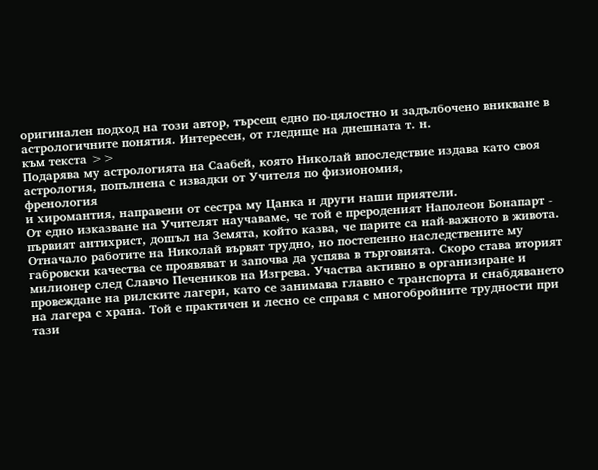оригинален подход на този автор, търсещ едно по-цялостно и задълбочено вникване в астрологичните понятия. Интересен, от гледище на днешната т. н.
към текста >>
Подарява му астрологията на Саабей, която Николай впоследствие издава като своя астрология, попълнена с извадки от Учителя по физиономия,
френология
и хиромантия, направени от сестра му Цанка и други наши приятели.
От едно изказване на Учителят научаваме, че той е прероденият Наполеон Бонапарт - първият антихрист, дошъл на Земята, който казва, че парите са най-важното в живота. Отначало работите на Николай вървят трудно, но постепенно наследствените му габровски качества се проявяват и започва да успява в търговията. Скоро става вторият милионер след Славчо Печеников на Изгрева. Участва активно в организиране и провеждане на рилските лагери, като се занимава главно с транспорта и снабдяването на лагера с храна. Той е практичен и лесно се справя с многобройните трудности при тази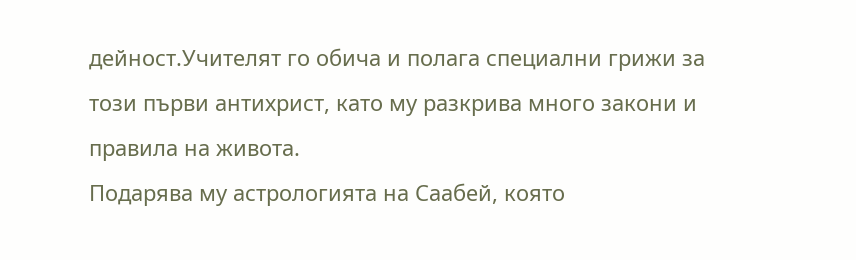дейност.Учителят го обича и полага специални грижи за този първи антихрист, като му разкрива много закони и правила на живота.
Подарява му астрологията на Саабей, която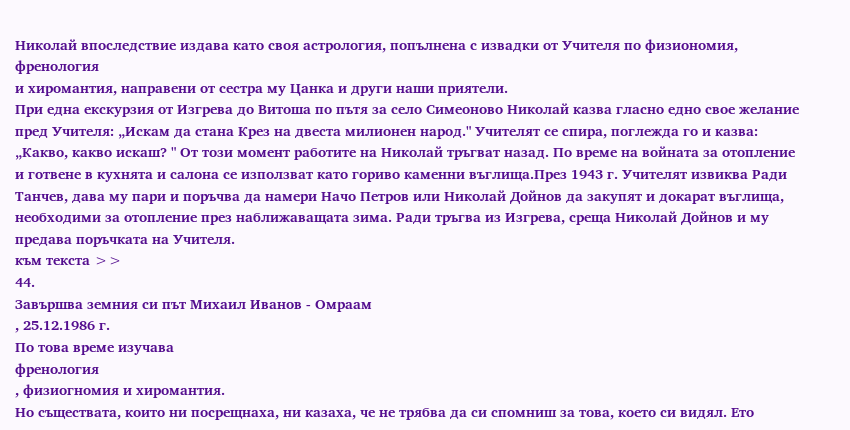Николай впоследствие издава като своя астрология, попълнена с извадки от Учителя по физиономия,
френология
и хиромантия, направени от сестра му Цанка и други наши приятели.
При една екскурзия от Изгрева до Витоша по пътя за село Симеоново Николай казва гласно едно свое желание пред Учителя: „Искам да стана Крез на двеста милионен народ." Учителят се спира, поглежда го и казва: „Какво, какво искаш? " От този момент работите на Николай тръгват назад. По време на войната за отопление и готвене в кухнята и салона се използват като гориво каменни въглища.През 1943 г. Учителят извиква Ради Танчев, дава му пари и поръчва да намери Начо Петров или Николай Дойнов да закупят и докарат въглища, необходими за отопление през наближаващата зима. Ради тръгва из Изгрева, среща Николай Дойнов и му предава поръчката на Учителя.
към текста >>
44.
Завършва земния си път Михаил Иванов - Омраам
, 25.12.1986 г.
По това време изучава
френология
, физиогномия и хиромантия.
Но съществата, които ни посрещнаха, ни казаха, че не трябва да си спомниш за това, което си видял. Ето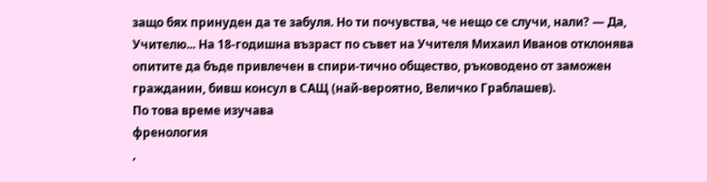защо бях принуден да те забуля. Но ти почувства, че нещо се случи, нали? — Да, Учителю... На 18-годишна възраст по съвет на Учителя Михаил Иванов отклонява опитите да бъде привлечен в спири-тично общество, ръководено от заможен гражданин, бивш консул в САЩ (най-вероятно, Величко Граблашев).
По това време изучава
френология
,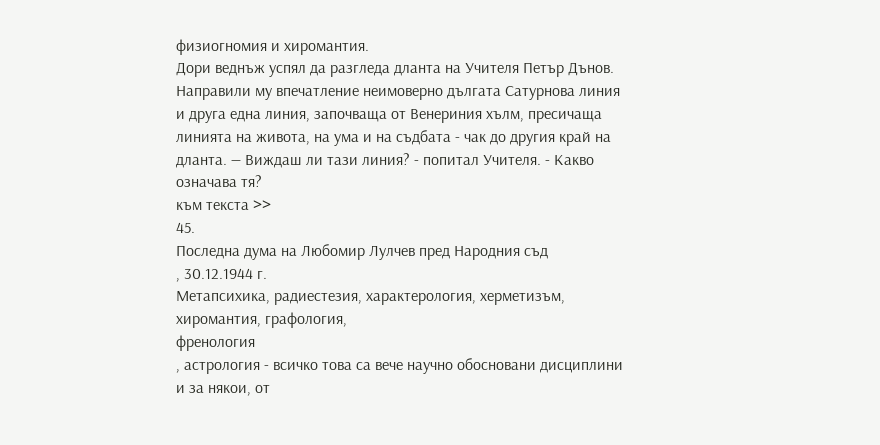физиогномия и хиромантия.
Дори веднъж успял да разгледа дланта на Учителя Петър Дънов. Направили му впечатление неимоверно дългата Сатурнова линия и друга една линия, започваща от Венериния хълм, пресичаща линията на живота, на ума и на съдбата - чак до другия край на дланта. — Виждаш ли тази линия? - попитал Учителя. - Какво означава тя?
към текста >>
45.
Последна дума на Любомир Лулчев пред Народния съд
, 30.12.1944 г.
Метапсихика, радиестезия, характерология, херметизъм, хиромантия, графология,
френология
, астрология - всичко това са вече научно обосновани дисциплини и за някои, от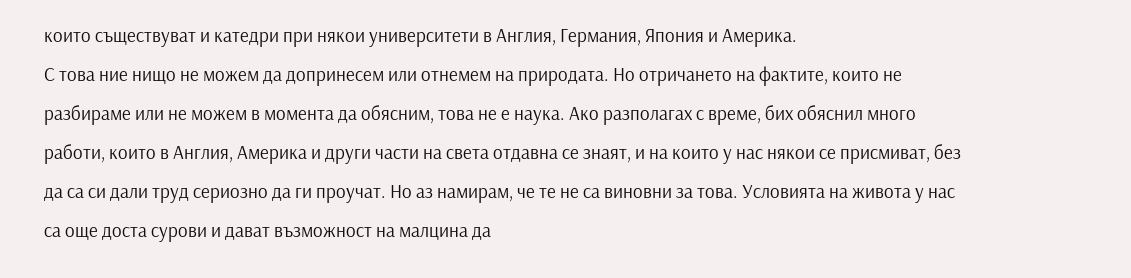които съществуват и катедри при някои университети в Англия, Германия, Япония и Америка.
С това ние нищо не можем да допринесем или отнемем на природата. Но отричането на фактите, които не разбираме или не можем в момента да обясним, това не е наука. Ако разполагах с време, бих обяснил много работи, които в Англия, Америка и други части на света отдавна се знаят, и на които у нас някои се присмиват, без да са си дали труд сериозно да ги проучат. Но аз намирам, че те не са виновни за това. Условията на живота у нас са още доста сурови и дават възможност на малцина да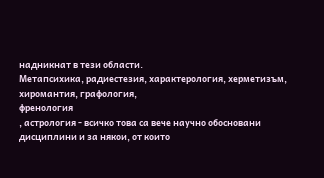надникнат в тези области.
Метапсихика, радиестезия, характерология, херметизъм, хиромантия, графология,
френология
, астрология - всичко това са вече научно обосновани дисциплини и за някои, от които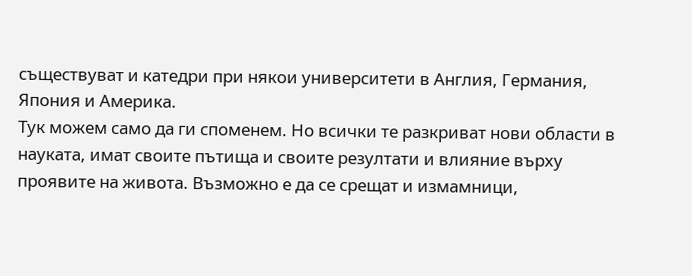съществуват и катедри при някои университети в Англия, Германия, Япония и Америка.
Тук можем само да ги споменем. Но всички те разкриват нови области в науката, имат своите пътища и своите резултати и влияние върху проявите на живота. Възможно е да се срещат и измамници,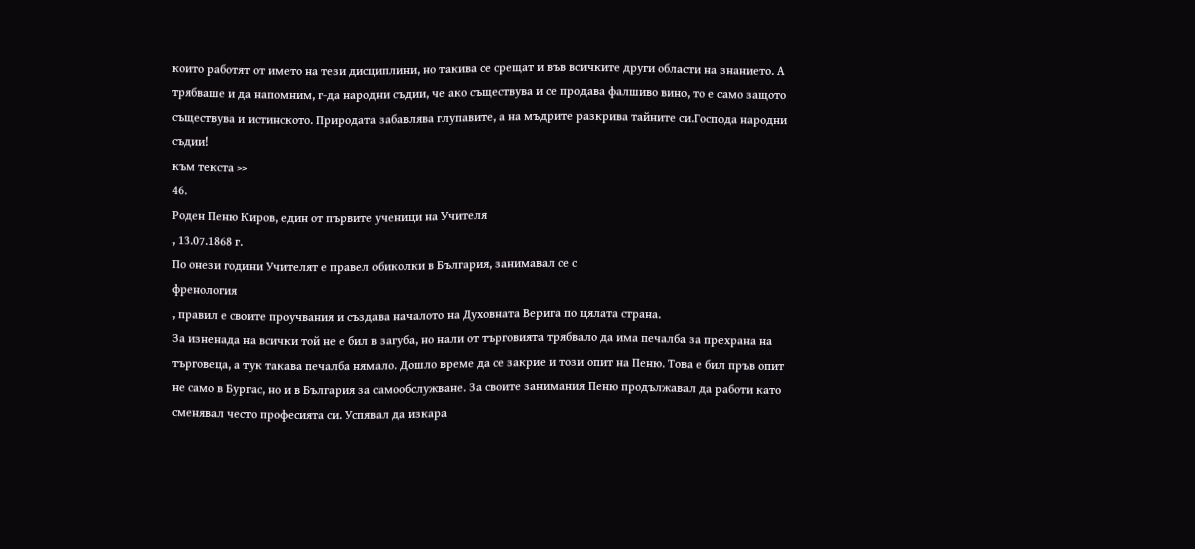които работят от името на тези дисциплини, но такива се срещат и във всичките други области на знанието. А трябваше и да напомним, г-да народни съдии, че ако съществува и се продава фалшиво вино, то е само защото съществува и истинското. Природата забавлява глупавите, а на мъдрите разкрива тайните си.Господа народни съдии!
към текста >>
46.
Роден Пеню Киров, един от първите ученици на Учителя
, 13.07.1868 г.
По онези години Учителят е правел обиколки в България, занимавал се с
френология
, правил е своите проучвания и създава началото на Духовната Верига по цялата страна.
За изненада на всички той не е бил в загуба, но нали от търговията трябвало да има печалба за прехрана на търговеца, а тук такава печалба нямало. Дошло време да се закрие и този опит на Пеню. Това е бил пръв опит не само в Бургас, но и в България за самообслужване. За своите занимания Пеню продължавал да работи като сменявал често професията си. Успявал да изкара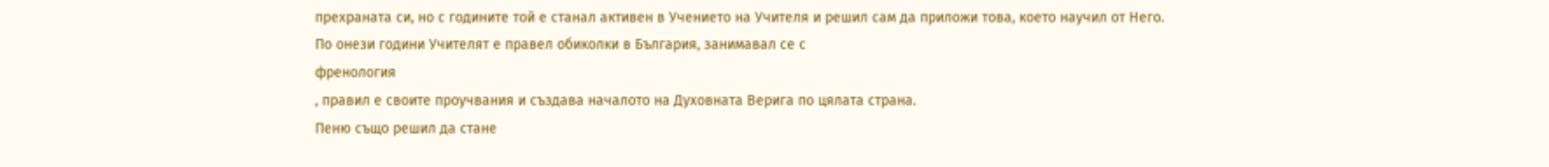прехраната си, но с годините той е станал активен в Учението на Учителя и решил сам да приложи това, което научил от Него.
По онези години Учителят е правел обиколки в България, занимавал се с
френология
, правил е своите проучвания и създава началото на Духовната Верига по цялата страна.
Пеню също решил да стане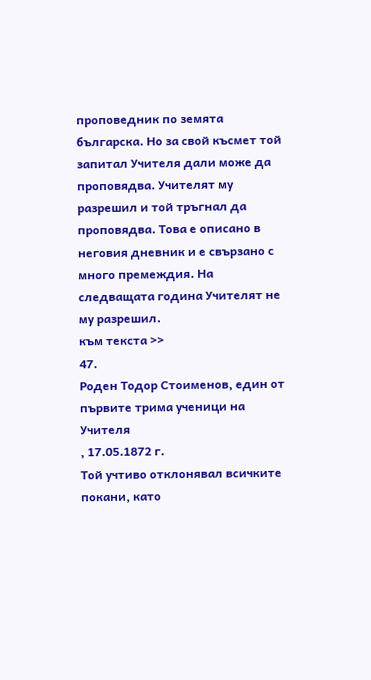проповедник по земята българска. Но за свой късмет той запитал Учителя дали може да проповядва. Учителят му разрешил и той тръгнал да проповядва. Това е описано в неговия дневник и е свързано с много премеждия. На следващата година Учителят не му разрешил.
към текста >>
47.
Роден Тодор Стоименов, един от първите трима ученици на Учителя
, 17.05.1872 г.
Той учтиво отклонявал всичките покани, като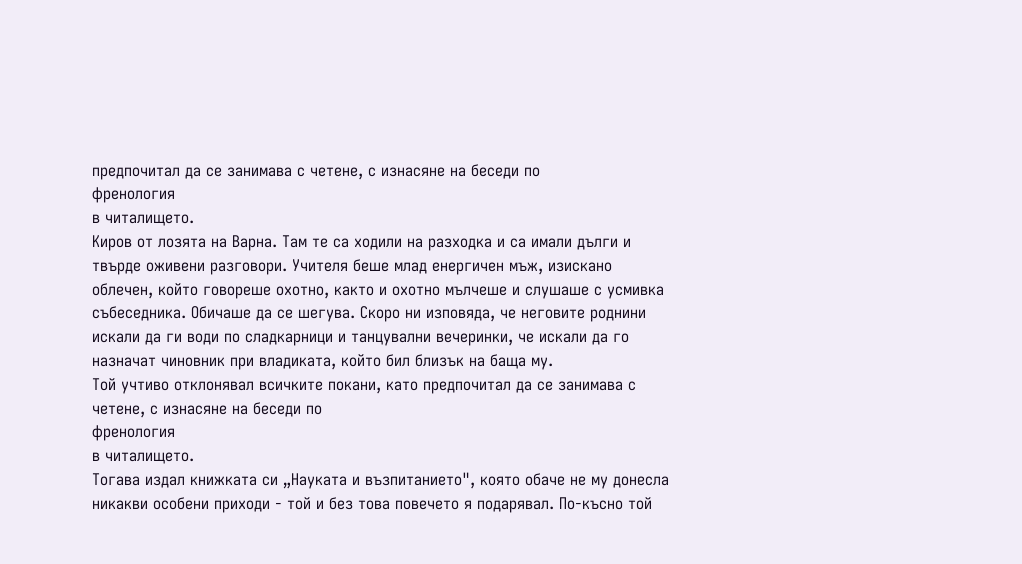предпочитал да се занимава с четене, с изнасяне на беседи по
френология
в читалището.
Киров от лозята на Варна. Там те са ходили на разходка и са имали дълги и твърде оживени разговори. Учителя беше млад енергичен мъж, изискано облечен, който говореше охотно, както и охотно мълчеше и слушаше с усмивка събеседника. Обичаше да се шегува. Скоро ни изповяда, че неговите роднини искали да ги води по сладкарници и танцувални вечеринки, че искали да го назначат чиновник при владиката, който бил близък на баща му.
Той учтиво отклонявал всичките покани, като предпочитал да се занимава с четене, с изнасяне на беседи по
френология
в читалището.
Тогава издал книжката си „Науката и възпитанието", която обаче не му донесла никакви особени приходи - той и без това повечето я подарявал. По-късно той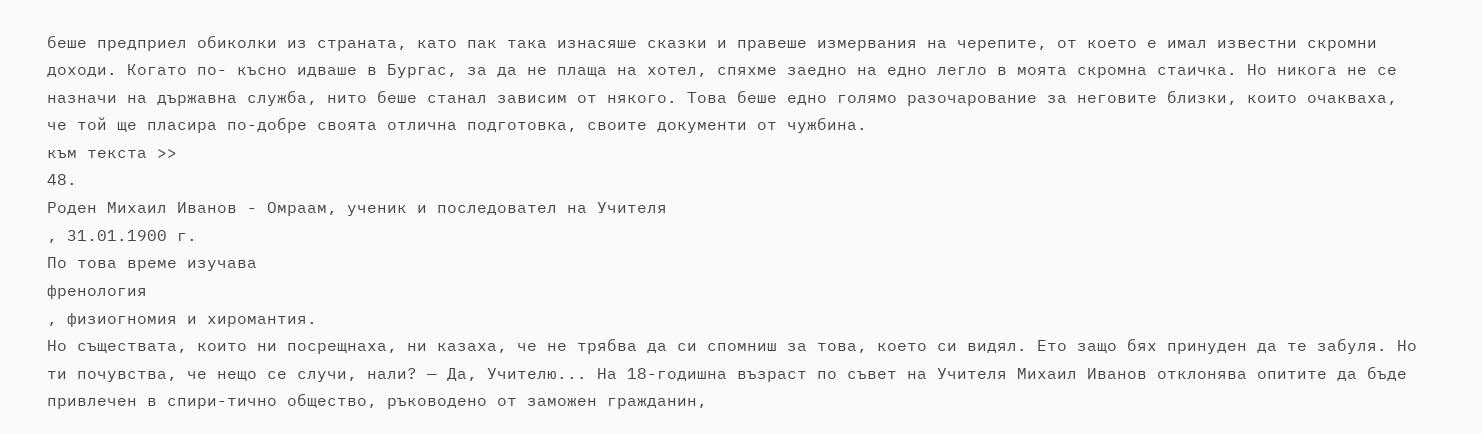беше предприел обиколки из страната, като пак така изнасяше сказки и правеше измервания на черепите, от което е имал известни скромни доходи. Когато по- късно идваше в Бургас, за да не плаща на хотел, спяхме заедно на едно легло в моята скромна стаичка. Но никога не се назначи на държавна служба, нито беше станал зависим от някого. Това беше едно голямо разочарование за неговите близки, които очакваха, че той ще пласира по-добре своята отлична подготовка, своите документи от чужбина.
към текста >>
48.
Роден Михаил Иванов - Омраам, ученик и последовател на Учителя
, 31.01.1900 г.
По това време изучава
френология
, физиогномия и хиромантия.
Но съществата, които ни посрещнаха, ни казаха, че не трябва да си спомниш за това, което си видял. Ето защо бях принуден да те забуля. Но ти почувства, че нещо се случи, нали? — Да, Учителю... На 18-годишна възраст по съвет на Учителя Михаил Иванов отклонява опитите да бъде привлечен в спири-тично общество, ръководено от заможен гражданин,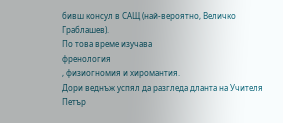бивш консул в САЩ (най-вероятно, Величко Граблашев).
По това време изучава
френология
, физиогномия и хиромантия.
Дори веднъж успял да разгледа дланта на Учителя Петър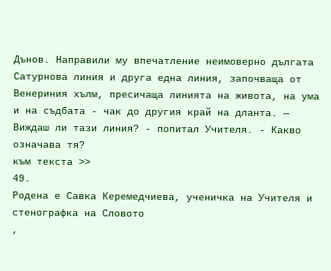Дънов. Направили му впечатление неимоверно дългата Сатурнова линия и друга една линия, започваща от Венериния хълм, пресичаща линията на живота, на ума и на съдбата - чак до другия край на дланта. — Виждаш ли тази линия? - попитал Учителя. - Какво означава тя?
към текста >>
49.
Родена е Савка Керемедчиева, ученичка на Учителя и стенографка на Словото
,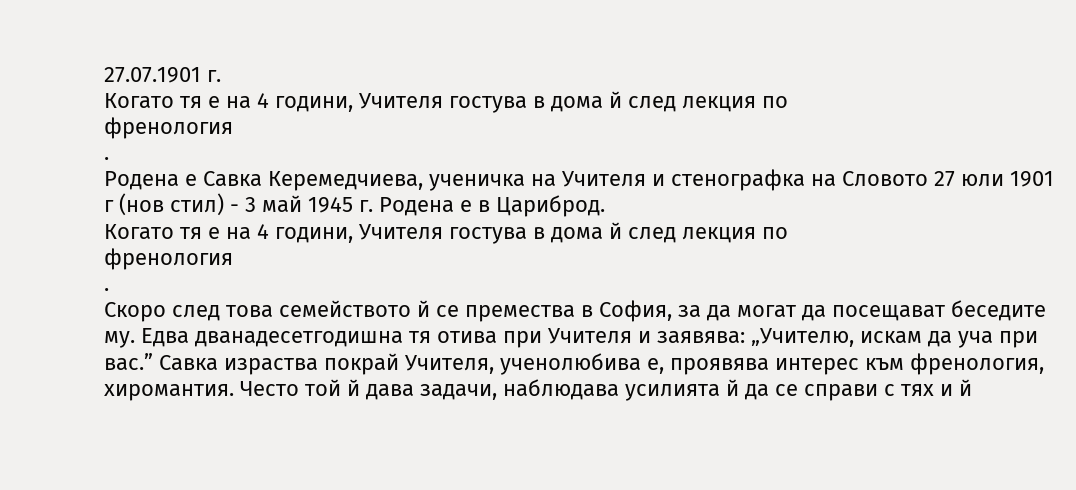27.07.1901 г.
Когато тя е на 4 години, Учителя гостува в дома й след лекция по
френология
.
Родена е Савка Керемедчиева, ученичка на Учителя и стенографка на Словото 27 юли 1901 г (нов стил) - 3 май 1945 г. Родена е в Цариброд.
Когато тя е на 4 години, Учителя гостува в дома й след лекция по
френология
.
Скоро след това семейството й се премества в София, за да могат да посещават беседите му. Едва дванадесетгодишна тя отива при Учителя и заявява: „Учителю, искам да уча при вас.” Савка израства покрай Учителя, ученолюбива е, проявява интерес към френология, хиромантия. Често той й дава задачи, наблюдава усилията й да се справи с тях и й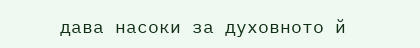дава насоки за духовното й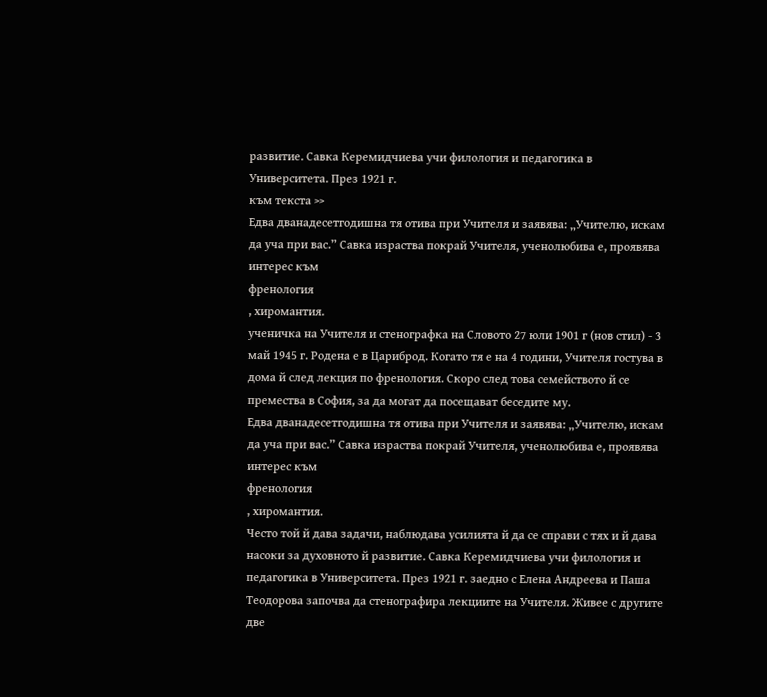развитие. Савка Керемидчиева учи филология и педагогика в Университета. През 1921 г.
към текста >>
Едва дванадесетгодишна тя отива при Учителя и заявява: „Учителю, искам да уча при вас.” Савка израства покрай Учителя, ученолюбива е, проявява интерес към
френология
, хиромантия.
ученичка на Учителя и стенографка на Словото 27 юли 1901 г (нов стил) - 3 май 1945 г. Родена е в Цариброд. Когато тя е на 4 години, Учителя гостува в дома й след лекция по френология. Скоро след това семейството й се премества в София, за да могат да посещават беседите му.
Едва дванадесетгодишна тя отива при Учителя и заявява: „Учителю, искам да уча при вас.” Савка израства покрай Учителя, ученолюбива е, проявява интерес към
френология
, хиромантия.
Често той й дава задачи, наблюдава усилията й да се справи с тях и й дава насоки за духовното й развитие. Савка Керемидчиева учи филология и педагогика в Университета. През 1921 г. заедно с Елена Андреева и Паша Теодорова започва да стенографира лекциите на Учителя. Живее с другите две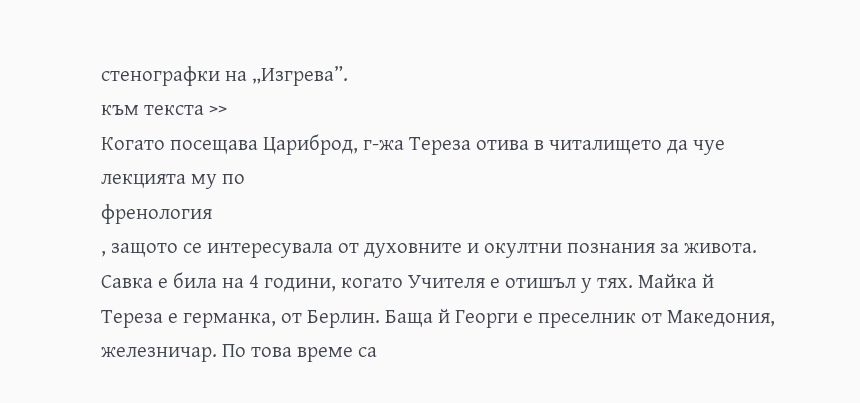стенографки на „Изгрева”.
към текста >>
Когато посещава Цариброд, г-жа Тереза отива в читалището да чуе лекцията му по
френология
, защото се интересувала от духовните и окултни познания за живота.
Савка е била на 4 години, когато Учителя е отишъл у тях. Майка й Тереза е германка, от Берлин. Баща й Георги е преселник от Македония, железничар. По това време са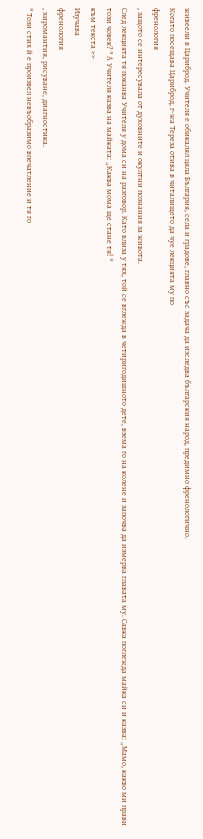живеели в Цариброд. Учителя е обикалял цяла България, села и градове, главно със задача да изследва българския народ, предимно френологично.
Когато посещава Цариброд, г-жа Тереза отива в читалището да чуе лекцията му по
френология
, защото се интересувала от духовните и окултни познания за живота.
След лекцията тя поканва Учителя у дома си на разговор. Като влиза у тях, той се вглежда в четиригодишното дете, взема го на колене и започва да измерва главата му. Савка поглежда майка си и казва: „Мамо, какво ми прави този човек? " А Учителя казва на майката: „Каква мома ще стане тя! "
към текста >>
Изучава
френология
, хиромантия, рисуване, диагностика.
" Този стих й е произвел невъобразимо впечатление и тя го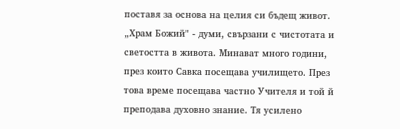поставя за основа на целия си бъдещ живот. „Храм Божий" - думи, свързани с чистотата и светостта в живота. Минават много години, през които Савка посещава училището. През това време посещава частно Учителя и той й преподава духовно знание. Тя усилено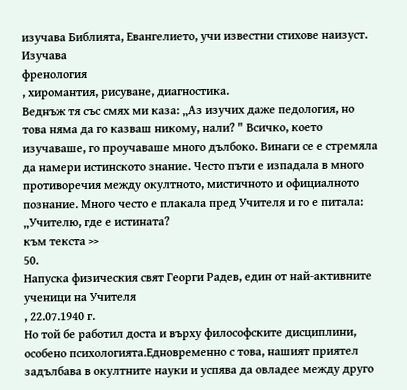изучава Библията, Евангелието, учи известни стихове наизуст.
Изучава
френология
, хиромантия, рисуване, диагностика.
Веднъж тя със смях ми каза: „Аз изучих даже педология, но това няма да го казваш никому, нали? " Всичко, което изучаваше, го проучаваше много дълбоко. Винаги се е стремяла да намери истинското знание. Често пъти е изпадала в много противоречия между окултното, мистичното и официалното познание. Много често е плакала пред Учителя и го е питала: „Учителю, где е истината?
към текста >>
50.
Напуска физическия свят Георги Радев, един от най-активните ученици на Учителя
, 22.07.1940 г.
Но той бе работил доста и върху философските дисциплини, особено психологията.Едновременно с това, нашият приятел задълбава в окултните науки и успява да овладее между друго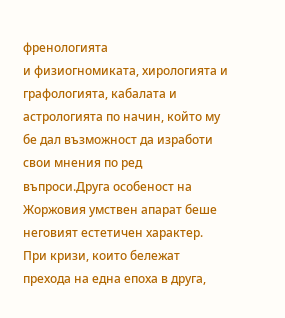френологията
и физиогномиката, хирологията и графологията, кабалата и астрологията по начин, който му бе дал възможност да изработи свои мнения по ред въпроси.Друга особеност на Жоржовия умствен апарат беше неговият естетичен характер.
При кризи, които бележат прехода на една епоха в друга,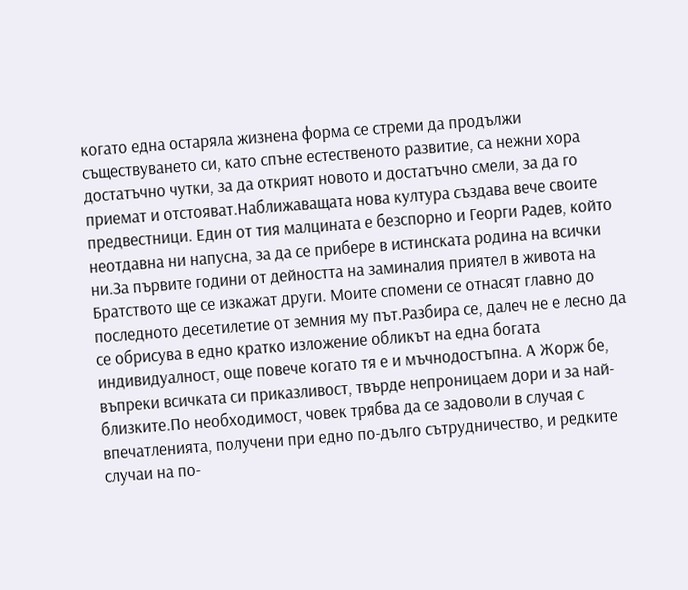когато една остаряла жизнена форма се стреми да продължи съществуването си, като спъне естественото развитие, са нежни хора достатъчно чутки, за да открият новото и достатъчно смели, за да го приемат и отстояват.Наближаващата нова култура създава вече своите предвестници. Един от тия малцината е безспорно и Георги Радев, който неотдавна ни напусна, за да се прибере в истинската родина на всички ни.За първите години от дейността на заминалия приятел в живота на Братството ще се изкажат други. Моите спомени се отнасят главно до последното десетилетие от земния му път.Разбира се, далеч не е лесно да се обрисува в едно кратко изложение обликът на една богата индивидуалност, още повече когато тя е и мъчнодостъпна. А Жорж бе, въпреки всичката си приказливост, твърде непроницаем дори и за най-близките.По необходимост, човек трябва да се задоволи в случая с впечатленията, получени при едно по-дълго сътрудничество, и редките случаи на по-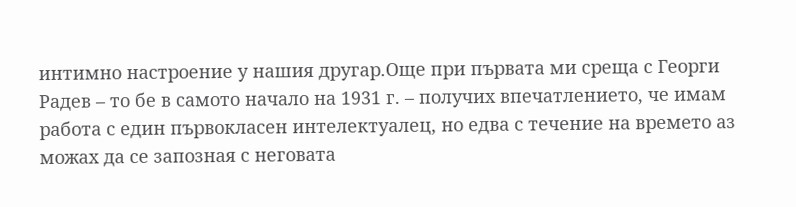интимно настроение у нашия другар.Още при първата ми среща с Георги Радев – то бе в самото начало на 1931 г. – получих впечатлението, че имам работа с един първокласен интелектуалец, но едва с течение на времето аз можах да се запозная с неговата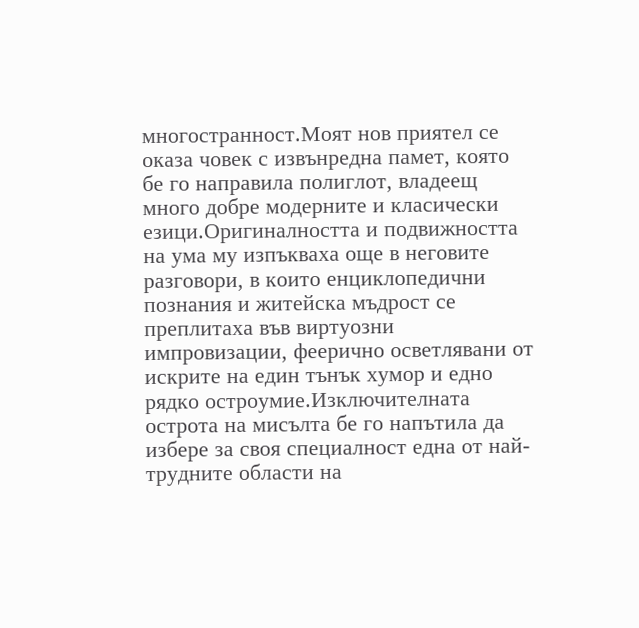многостранност.Моят нов приятел се оказа човек с извънредна памет, която бе го направила полиглот, владеещ много добре модерните и класически езици.Оригиналността и подвижността на ума му изпъкваха още в неговите разговори, в които енциклопедични познания и житейска мъдрост се преплитаха във виртуозни импровизации, феерично осветлявани от искрите на един тънък хумор и едно рядко остроумие.Изключителната острота на мисълта бе го напътила да избере за своя специалност една от най-трудните области на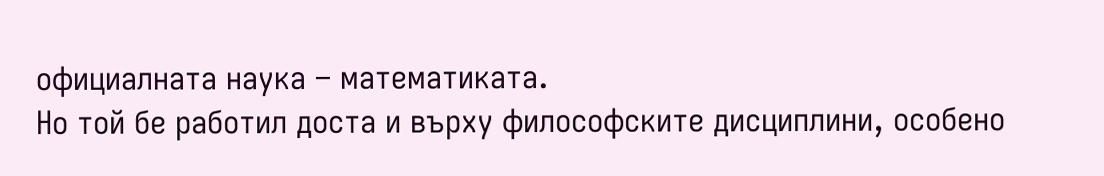официалната наука – математиката.
Но той бе работил доста и върху философските дисциплини, особено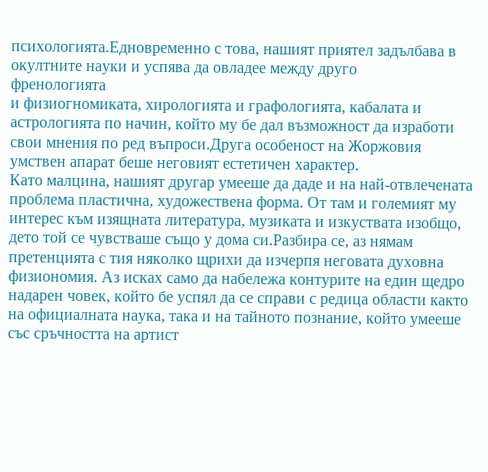психологията.Едновременно с това, нашият приятел задълбава в окултните науки и успява да овладее между друго
френологията
и физиогномиката, хирологията и графологията, кабалата и астрологията по начин, който му бе дал възможност да изработи свои мнения по ред въпроси.Друга особеност на Жоржовия умствен апарат беше неговият естетичен характер.
Като малцина, нашият другар умееше да даде и на най-отвлечената проблема пластична, художествена форма. От там и големият му интерес към изящната литература, музиката и изкуствата изобщо, дето той се чувстваше също у дома си.Разбира се, аз нямам претенцията с тия няколко щрихи да изчерпя неговата духовна физиономия. Аз исках само да набележа контурите на един щедро надарен човек, който бе успял да се справи с редица области както на официалната наука, така и на тайното познание, който умееше със сръчността на артист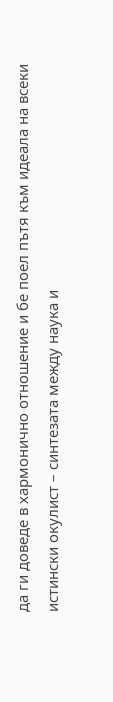да ги доведе в хармонично отношение и бе поел пътя към идеала на всеки истински окулист – синтезата между наука и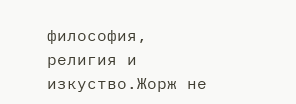философия, религия и изкуство.Жорж не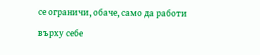се ограничи, обаче, само да работи върху себе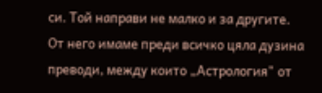си. Той направи не малко и за другите. От него имаме преди всичко цяла дузина преводи, между които „Астрология" от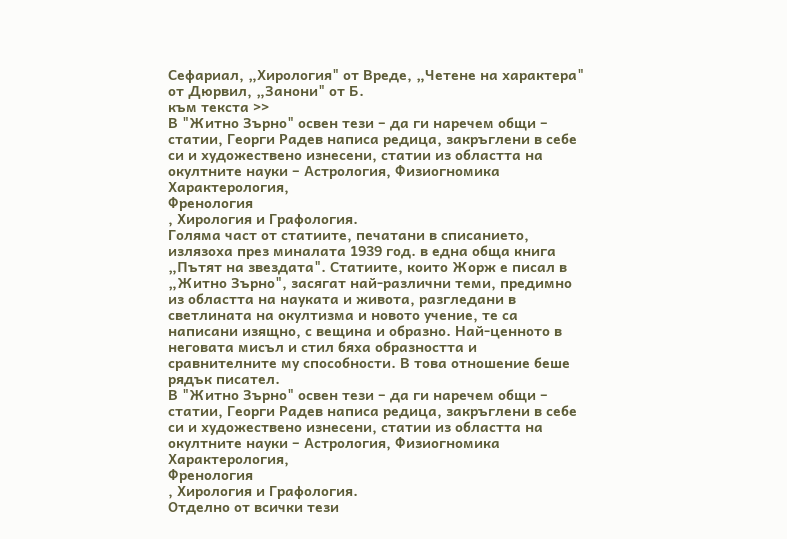Сефариал, „Хирология" от Вреде, „Четене на характера" от Дюрвил, „Занони" от Б.
към текста >>
В "Житно Зърно" освен тези – да ги наречем общи – статии, Георги Радев написа редица, закръглени в себе си и художествено изнесени, статии из областта на окултните науки – Астрология, Физиогномика Характерология,
Френология
, Хирология и Графология.
Голяма част от статиите, печатани в списанието, излязоха през миналата 1939 год. в една обща книга „Пътят на звездата". Статиите, които Жорж е писал в „Житно Зърно", засягат най-различни теми, предимно из областта на науката и живота, разгледани в светлината на окултизма и новото учение, те са написани изящно, с вещина и образно. Най-ценното в неговата мисъл и стил бяха образността и сравнителните му способности. В това отношение беше рядък писател.
В "Житно Зърно" освен тези – да ги наречем общи – статии, Георги Радев написа редица, закръглени в себе си и художествено изнесени, статии из областта на окултните науки – Астрология, Физиогномика Характерология,
Френология
, Хирология и Графология.
Отделно от всички тези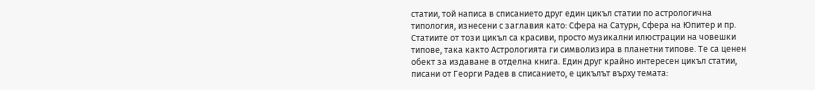статии, той написа в списанието друг един цикъл статии по астрологична типология, изнесени с заглавия като: Сфера на Сатурн, Сфера на Юпитер и пр. Статиите от този цикъл са красиви, просто музикални илюстрации на човешки типове, така както Астрологията ги символизира в планетни типове. Те са ценен обект за издаване в отделна книга. Един друг крайно интересен цикъл статии, писани от Георги Радев в списанието, е цикълът върху темата: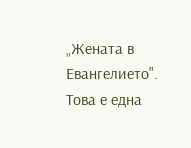„Жената в Евангелието". Това е една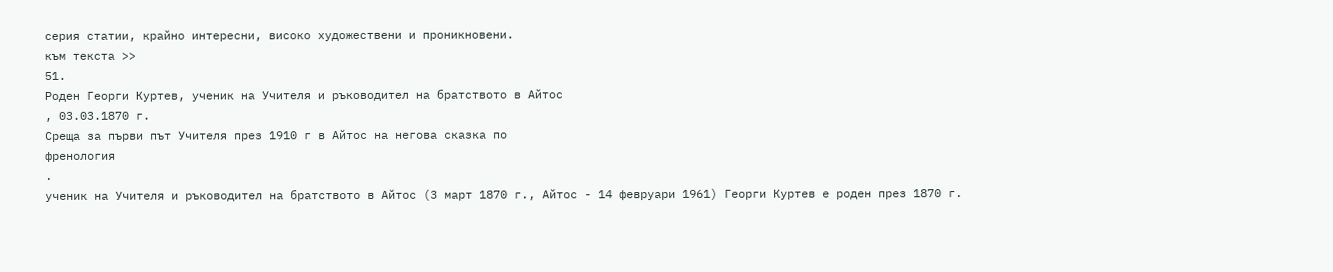серия статии, крайно интересни, високо художествени и проникновени.
към текста >>
51.
Роден Георги Куртев, ученик на Учителя и ръководител на братството в Айтос
, 03.03.1870 г.
Среща за първи път Учителя през 1910 г в Айтос на негова сказка по
френология
.
ученик на Учителя и ръководител на братството в Айтос (3 март 1870 г., Айтос - 14 февруари 1961) Георги Куртев е роден през 1870 г.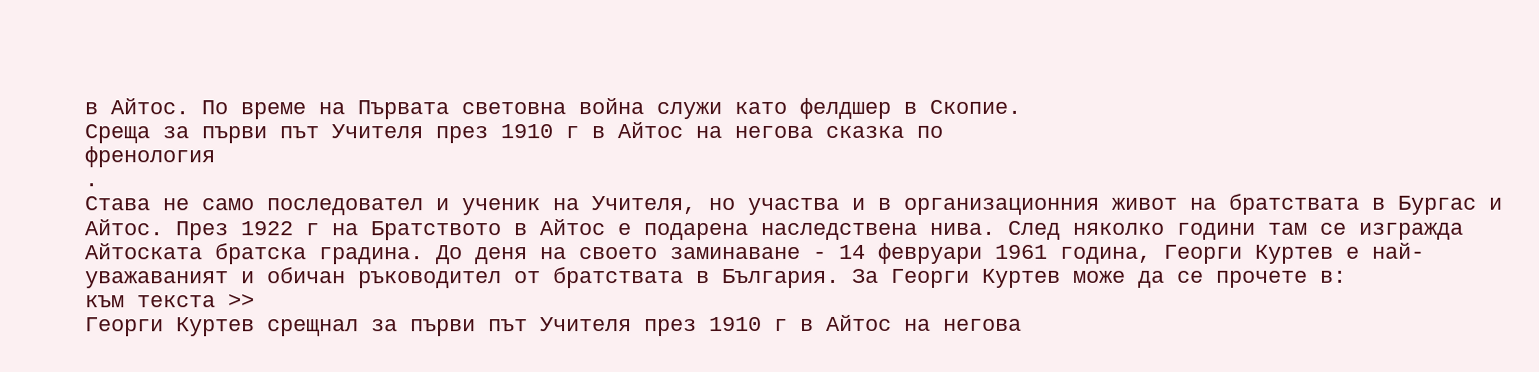в Айтос. По време на Първата световна война служи като фелдшер в Скопие.
Среща за първи път Учителя през 1910 г в Айтос на негова сказка по
френология
.
Става не само последовател и ученик на Учителя, но участва и в организационния живот на братствата в Бургас и Айтос. През 1922 г на Братството в Айтос е подарена наследствена нива. След няколко години там се изгражда Айтоската братска градина. До деня на своето заминаване - 14 февруари 1961 година, Георги Куртев е най-уважаваният и обичан ръководител от братствата в България. За Георги Куртев може да се прочете в:
към текста >>
Георги Куртев срещнал за първи път Учителя през 1910 г в Айтос на негова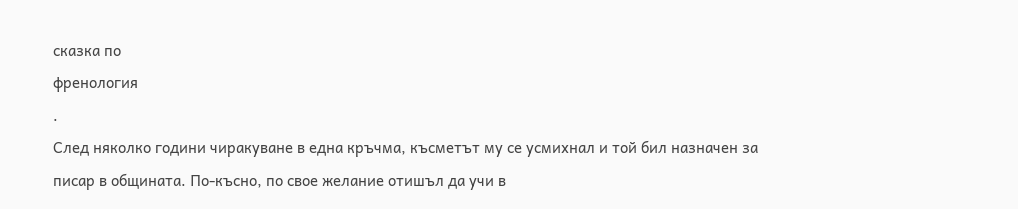сказка по
френология
.
След няколко години чиракуване в една кръчма, късметът му се усмихнал и той бил назначен за писар в общината. По-късно, по свое желание отишъл да учи в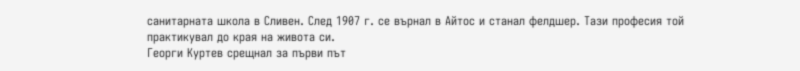санитарната школа в Сливен. След 1907 г. се върнал в Айтос и станал фелдшер. Тази професия той практикувал до края на живота си.
Георги Куртев срещнал за първи път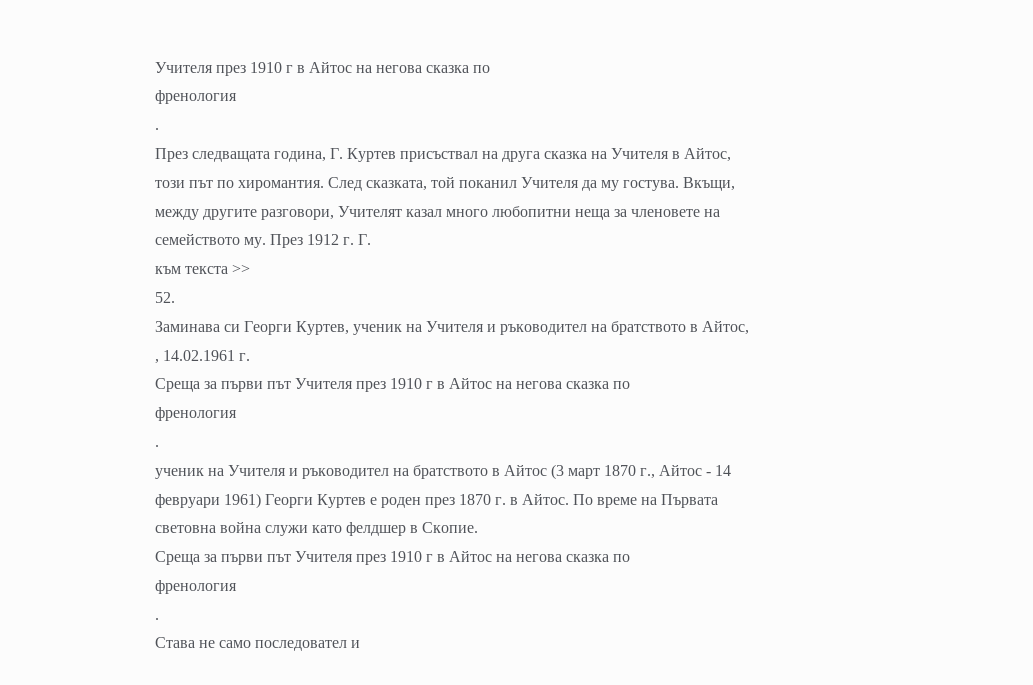Учителя през 1910 г в Айтос на негова сказка по
френология
.
През следващата година, Г. Куртев присъствал на друга сказка на Учителя в Айтос, този път по хиромантия. След сказката, той поканил Учителя да му гостува. Вкъщи, между другите разговори, Учителят казал много любопитни неща за членовете на семейството му. През 1912 г. Г.
към текста >>
52.
Заминава си Георги Куртев, ученик на Учителя и ръководител на братството в Айтос,
, 14.02.1961 г.
Среща за първи път Учителя през 1910 г в Айтос на негова сказка по
френология
.
ученик на Учителя и ръководител на братството в Айтос (3 март 1870 г., Айтос - 14 февруари 1961) Георги Куртев е роден през 1870 г. в Айтос. По време на Първата световна война служи като фелдшер в Скопие.
Среща за първи път Учителя през 1910 г в Айтос на негова сказка по
френология
.
Става не само последовател и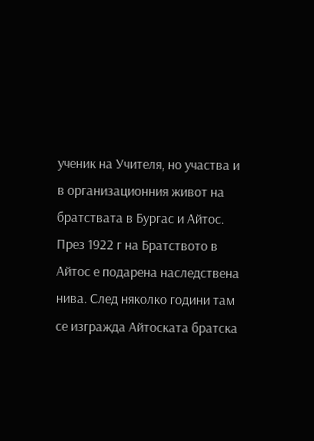ученик на Учителя, но участва и в организационния живот на братствата в Бургас и Айтос. През 1922 г на Братството в Айтос е подарена наследствена нива. След няколко години там се изгражда Айтоската братска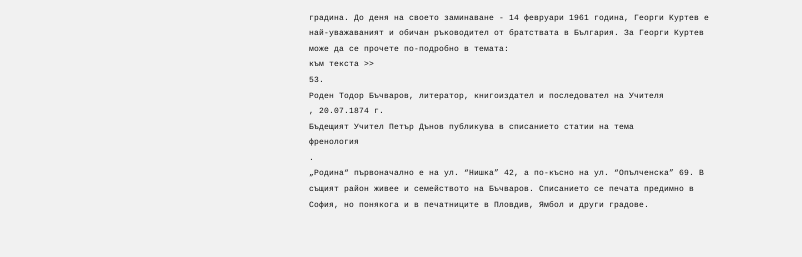градина. До деня на своето заминаване - 14 февруари 1961 година, Георги Куртев е най-уважаваният и обичан ръководител от братствата в България. За Георги Куртев може да се прочете по-подробно в темата:
към текста >>
53.
Роден Тодор Бъчваров, литератор, книгоиздател и последовател на Учителя
, 20.07.1874 г.
Бъдещият Учител Петър Дънов публикува в списанието статии на тема
френология
.
„Родина“ първоначално е на ул. “Нишка” 42, а по-късно на ул. “Опълченска” 69. В същият район живее и семейството на Бъчваров. Списанието се печата предимно в София, но понякога и в печатниците в Пловдив, Ямбол и други градове.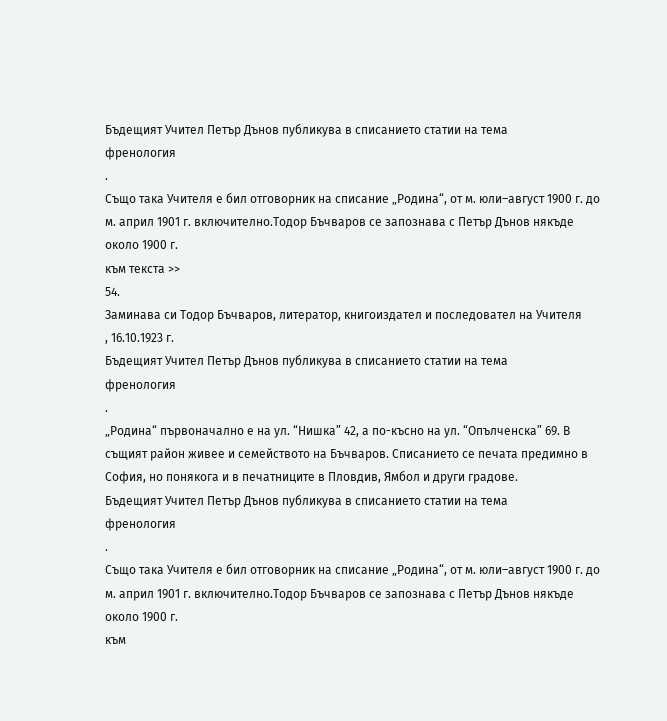Бъдещият Учител Петър Дънов публикува в списанието статии на тема
френология
.
Също така Учителя е бил отговорник на списание „Родина“, от м. юли–август 1900 г. до м. април 1901 г. включително.Тодор Бъчваров се запознава с Петър Дънов някъде около 1900 г.
към текста >>
54.
Заминава си Тодор Бъчваров, литератор, книгоиздател и последовател на Учителя
, 16.10.1923 г.
Бъдещият Учител Петър Дънов публикува в списанието статии на тема
френология
.
„Родина“ първоначално е на ул. “Нишка” 42, а по-късно на ул. “Опълченска” 69. В същият район живее и семейството на Бъчваров. Списанието се печата предимно в София, но понякога и в печатниците в Пловдив, Ямбол и други градове.
Бъдещият Учител Петър Дънов публикува в списанието статии на тема
френология
.
Също така Учителя е бил отговорник на списание „Родина“, от м. юли–август 1900 г. до м. април 1901 г. включително.Тодор Бъчваров се запознава с Петър Дънов някъде около 1900 г.
към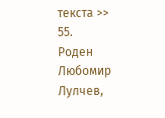текста >>
55.
Роден Любомир Лулчев,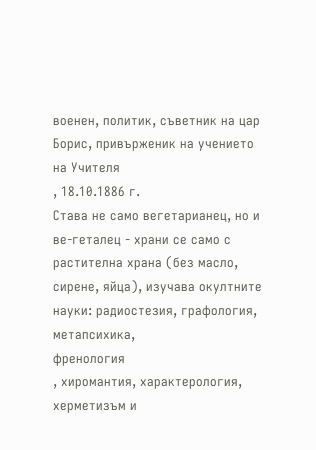военен, политик, съветник на цар Борис, привърженик на учението на Учителя
, 18.10.1886 г.
Става не само вегетарианец, но и ве-геталец - храни се само с растителна храна (без масло, сирене, яйца), изучава окултните науки: радиостезия, графология, метапсихика,
френология
, хиромантия, характерология, херметизъм и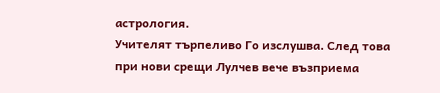астрология.
Учителят търпеливо Го изслушва. След това при нови срещи Лулчев вече възприема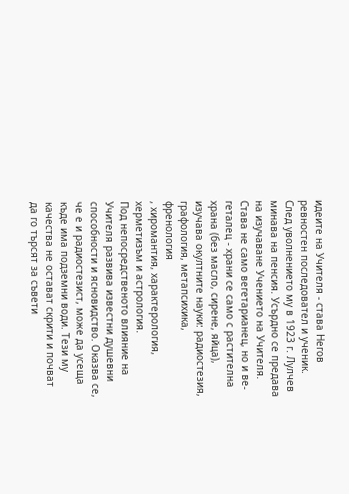идеите на Учителя - става Негов ревностен последовател и ученик. След уволнението му в 1923 г. Лулчев минава на пенсия. Усърдно се предава на изучаване Учението на Учителя.
Става не само вегетарианец, но и ве-геталец - храни се само с растителна храна (без масло, сирене, яйца), изучава окултните науки: радиостезия, графология, метапсихика,
френология
, хиромантия, характерология, херметизъм и астрология.
Под непосредственото влияние на Учителя развива известни душевни способности и ясновидство. Оказва се, че е и радиостезист, може да усеща къде има подземни води. Тези му качества не остават скрити и почват да го търсят за съвети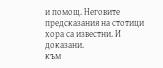и помощ. Неговите предсказания на стотици хора са известни. И доказани.
към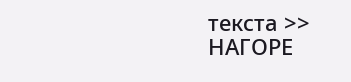текста >>
НАГОРЕ